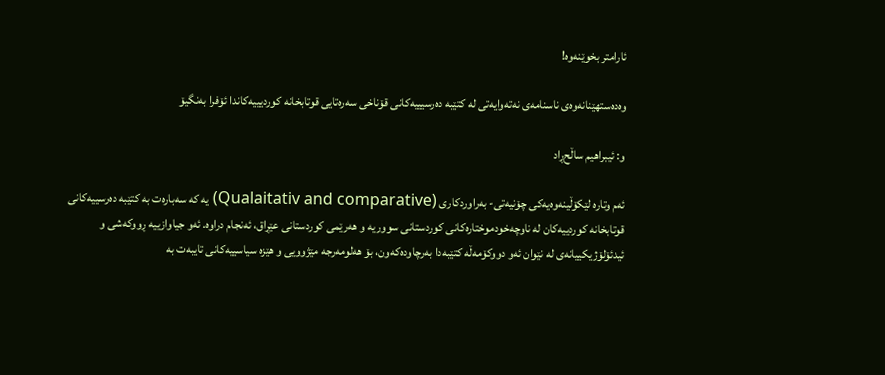ئارامتر بخوێنەوە!

وەدەستهێنانەوەی ناسنامەی نەتەوایەتی لە کتێبە دەرسیییەکانی قۆناخی سەرەتایی قوتابخانە کوردیییەکاندا ئۆفرا بەنگیۆ

و: ئیبراهیم ساڵح‌‌ڕاد

ئەم وتارە لێکۆڵینەوەیەکی چۆنیەتی- بەراوردکاری (Qualaitativ and comparative) یە کە سەبارەت بە کتێبە دەرسییەکانی قوتابخانە کوردییەکان لە ناوچەخودموختارەکانی کوردستانی سووریە و هەرێمی کوردستانی عێڕاق، ئەنجام دراوە. ئەو جیاوازییە ڕووکەشی و ئیدئۆلۆژیکییانەی لە نێوان ئەو دووکۆمەڵە کتێبەدا بەرچاودەکەون، بۆ هەلومەرجە مێژوویی و هێزە سیاسییەکانی تایبەت بە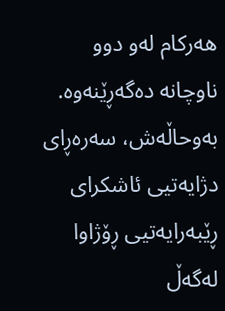هەرکام لەو دوو ناوچانە دەگەڕێنەوە. بەوحاڵەش، سەرەڕای دژایەتیی ئاشکرای ڕێبەرایەتیی ڕۆژاوا لەگەڵ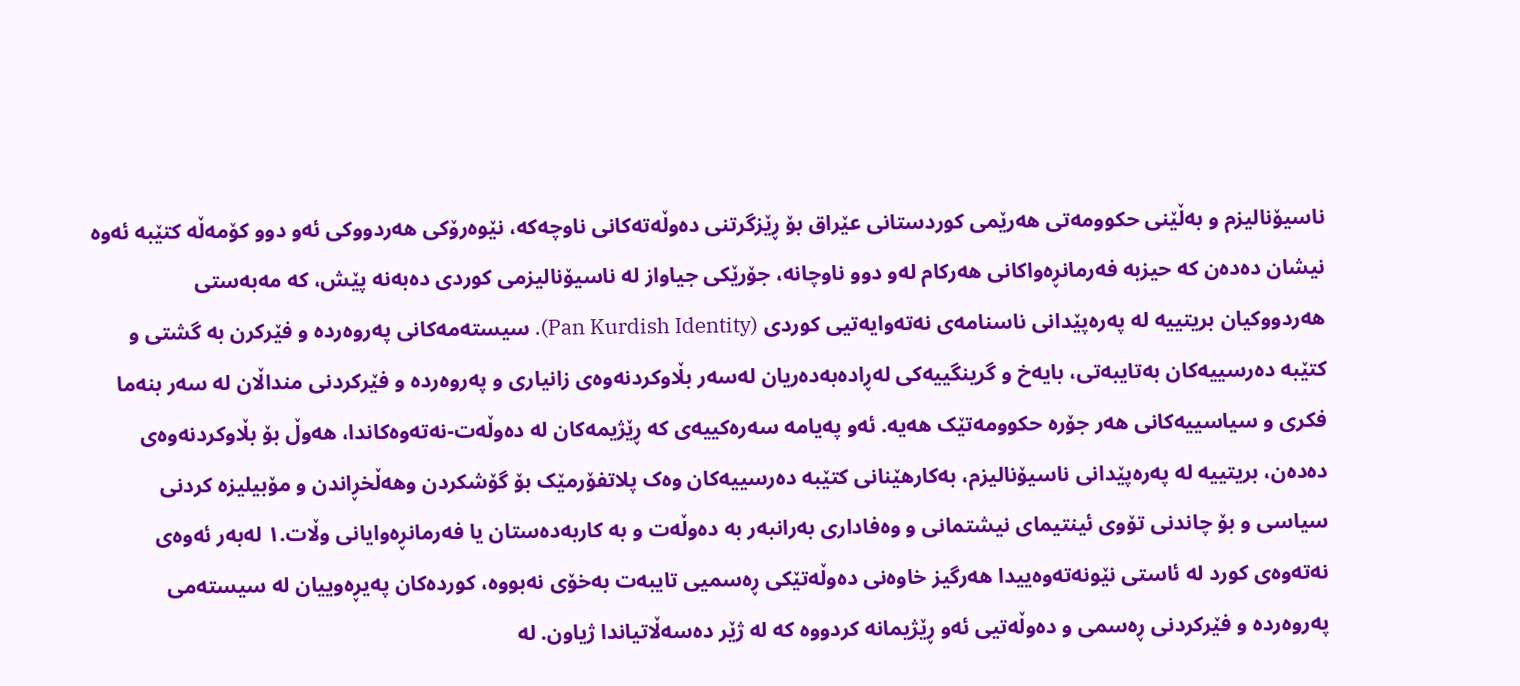ناسیۆنالیزم و بەڵێنی حکوومەتی هەرێمی کوردستانی عێراق بۆ ڕێزگرتنی دەوڵەتەکانی ناوچەکە، نێوەرۆکی هەردووکی ئەو دوو کۆمەڵە کتێبە ئەوە نیشان دەدەن کە حیزبە فەرمانڕەواکانی هەرکام لەو دوو ناوچانە، جۆرێکی جیاواز لە ناسیۆنالیزمی کوردی دەبەنە پێش، کە مەبەستی هەردووکیان بریتییە لە پەرەپێدانی ناسنامەی نەتەوایەتیی کوردی (Pan Kurdish Identity). سیستەمەکانی پەروەردە و فێرکرن بە گشتی و کتێبە دەرسییەکان بەتایبەتی، بایەخ و گرینگییەکی لەڕادەبەدەریان لەسەر بڵاوکردنەوەی زانیاری و پەروەردە و فێرکردنی منداڵان لە سەر بنەما فکری و سیاسییەکانی هەر جۆرە حکوومەتێک هەیە. ئەو پەیامە سەرەکییەی کە ڕێژیمەکان لە دەوڵەت-نەتەوەکاندا، هەوڵ بۆ بڵاوکردنەوەی دەدەن، بریتییە لە پەرەپێدانی ناسیۆنالیزم، بەکارهێنانی کتێبە دەرسییەکان وەک پلاتفۆرمێک بۆ گۆشکردن وهەڵخڕاندن و مۆبیلیزە کردنی سیاسی و بۆ چاندنی تۆوی ئینتیمای نیشتمانی و وەفاداری بەرانبەر بە دەوڵەت و بە کاربەدەستان یا فەرمانڕەوایانی وڵات.١ لەبەر ئەوەی نەتەوەی کورد لە ئاستی نێونەتەوەییدا هەرگیز خاوەنی دەوڵەتێکی ڕەسمیی تایبەت بەخۆی نەبووە، کوردەکان پەیڕەوییان لە سیستەمی پەروەردە و فێرکردنی ڕەسمی و دەوڵەتیی ئەو ڕێژیمانە کردووە کە لە ژێر دەسەڵاتیاندا ژیاون. لە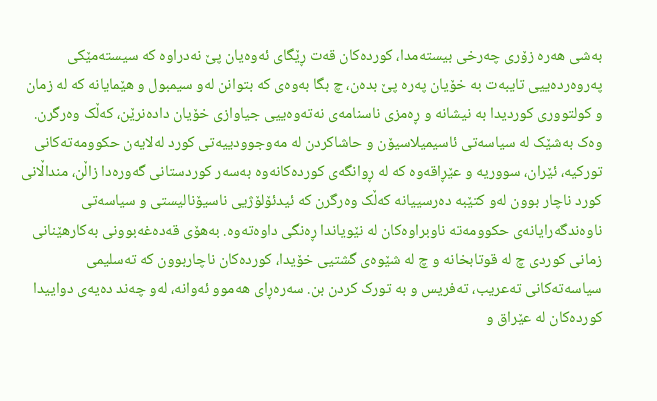بەشی هەرە زۆری چەرخی بیستەمدا، کوردەکان قەت ڕێگای ئەوەیان پێ نەدراوە کە سیستەمێکی پەروەردەییی تایبەت بە خۆیان پەرە پێ بدەن، چ بگا بەوەی کە بتوانن لەو سیمبول و هێمایانە کە لە زمان و کولتووری کوردیدا بە نیشانە و ڕەمزی ناسنامەی نەتەوەییی جیاوازی خۆیان دادەنرێن، کەڵک وەرگرن. وەک بەشێک لە سیاسەتی ئاسیمیلاسیۆن و حاشاکردن لە مەوجوودییەتی کورد لەلایەن حکوومەتەکانی تورکیە، ئێران، سووریە و عێڕاقەوە کە لە ڕوانگەی کوردەکانەوە بەسەر کوردستانی گەورەدا زاڵن، منداڵانی کورد ناچار بوون لەو کتێبە دەرسییانە کەڵک وەرگرن کە ئیدئۆلۆژیی ناسیۆنالیستی و سیاسەتی ناوەندگەرایانەی حکوومەتە ناوبراوەکان لە نێویاندا ڕەنگی داوەتەوە. بەهۆی قەدەغەبوونی بەکارهێنانی زمانی کوردی چ لە قوتابخانە و چ لە شێوەی گشتیی خۆیدا، کوردەکان ناچاربوون کە تەسلیمی سیاسەتەکانی تەعریب، تەفریس و بە تورک کردن بن. سەرەڕای هەموو ئەوانە، لەو چەند دەیەی دواییدا کوردەکان لە عێراق و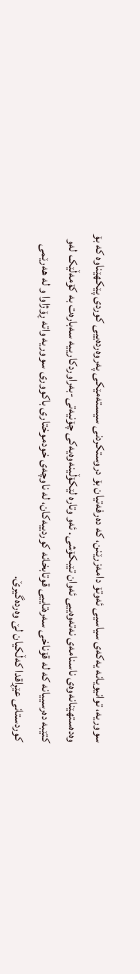سووریە، توانیویانە یەکەی سیاسیی ئەوتۆ دامەزرێنن، کە دەرفەتیان بۆ دروستکردنی سیستەمێکی پەروەردەییی کوردی پێکهێناوە کە بۆ وەدەستهێنانەوەی ناسنامەی نەتەوەییی ئەوان تێبکۆشی. ئەو وتارە لێکۆڵینەوەیەکی چۆنیەتی-بەراوردکارییە سەبارەت بە کۆمەڵێک لەو کتێبە دەرسییانە کە لە قۆناخی سەرەتاییی قوتابخانە کوردییەکان، لە ناوچەی خودموختاری باکووری سووریە واتە ڕۆژاوا و لە هەرێمی کوردستانی عێڕاقدا کەڵکیان لێ وەردەگیرێ.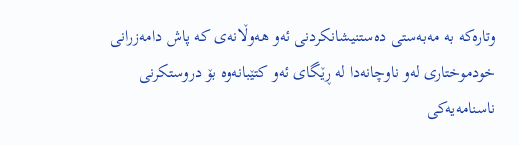وتارەکە بە مەبەستی دەستنیشانکردنی ئەو هەوڵانەی کە پاش دامەزرانی خودموختاری لەو ناوچانەدا لە ڕێگای ئەو کتێبانەوە بۆ دروستکرنی ناسنامەیەکی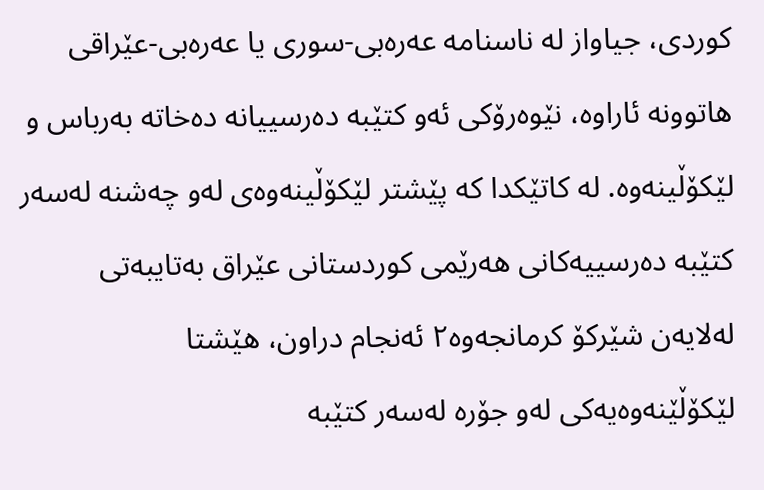کوردی، جیاواز لە ناسنامە عەرەبی-سوری یا عەرەبی-عێراقی هاتوونە ئاراوە، نێوەرۆکی ئەو کتێبە دەرسییانە دەخاتە بەرباس و لێکۆڵینەوە. لە کاتێکدا کە پێشتر لێکۆڵینەوەی لەو چەشنە لەسەر کتێبە دەرسییەکانی هەرێمی کوردستانی عێراق بەتایبەتی لەلایەن شێرکۆ کرمانجەوە٢ ئەنجام دراون، هێشتا لێکۆڵێنەوەیەکی لەو جۆرە لەسەر کتێبە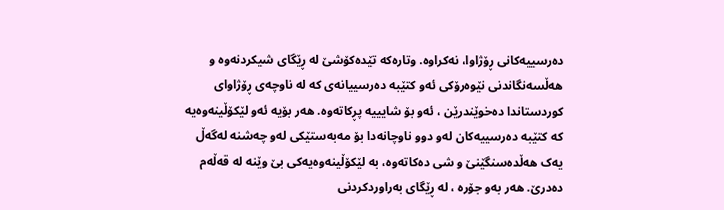دەرسییەکانی ڕۆژاوا، نەکراوە. وتارەکە تێدەکۆشێ لە ڕێگای شیکردنەوە و هەڵسەنگاندنی نێوەرۆکی ئەو کتێبە دەرسییانەی کە لە ناوچەی ڕۆژاوای کوردستاندا دەخوێندرێن ، ئەو بۆ شایییە پڕکاتەوە. هەر بۆیە ئەو لێکۆڵینەوەیە کە کتێبە دەرسییەکان لەو دوو ناوچانەدا بۆ مەبەستێکی لەو چەشنە لەگەڵ یەک هەڵدەسنگێنێ و شی دەکاتەوە، بە لێکۆڵینەوەیەکی بێ وێنە لە قەڵەم دەدرێ. هەر بەو جۆرە ، لە ڕێگای بەراوردکردنی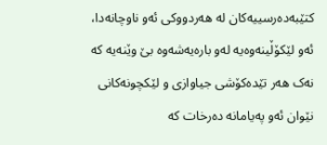کتێبەدەرسییەکان لە هەردووکی ئەو ناوچانەدا، ئەو لێکۆڵینەوەیە لەو بارەیەشەوە بێ وێنەیە کە نەک هەر تێدەکۆشی جیاوازی و لێکچونەکانی نێوان ئەو پەیامانە دەرخات کە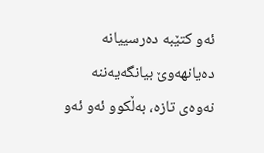ئەو کتێبە دەرسییانە دەیانهەوێ بیانگەیەننە نەوەی تازە، بەڵکوو ئەو ئەو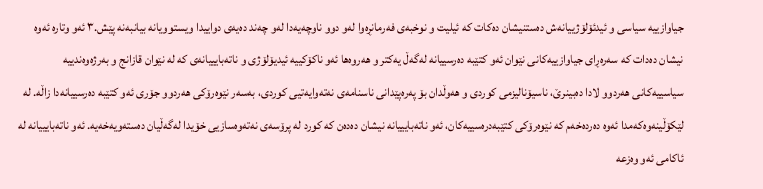جیاوازییە سیاسی و ئیدئۆلۆژییانەش دەستنیشان دەکات کە ئیلیت و نوخبەی فەرمانڕەوا لەو دوو ناوچەیەدا لەو چەند دەیەی دواییدا ویستوویانە بیانبەنە پێش.٣ ئەو وتارە ئەوە نیشان دەدات کە سەرەڕای جیاوازییەکانی نێوان ئەو کتێبە دەرسییانە لەگەڵ یەکتر و هەروەها ئەو ناکۆکییە ئیدیۆلۆژی و ناتەبایییانەی کە لە نێوان قازانج و بەرژەوەندییە سیاسییەکانی هەردوو لادا دەبینرێ، ناسیۆنالیزمی کوردی و هەوڵدان بۆ پەرەپێدانی ناسنامەی نەتەوایەتیی کوردی، بەسەر نێوەرۆکی هەردوو جۆری ئەو کتێبە دەرسییانەدا زاڵە. لە لێکۆڵینەوەکەمدا ئەوە دەردەخەم کە نێوەرۆکی کتێبەدرەسییەکان، ئەو ناتەبایییانە نیشان دەدەن کە کورد لە پرۆسەی نەتەوەسازیی خۆیدا لەگەڵیان دەستەویەخەیە. ئەو ناتەبایییانە لە ئاکامی ئەو وەزعە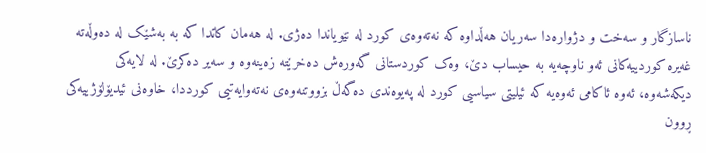ناسازگار و سەخت و دژوارەدا سەریان هەڵداوە کە نەتەوەی کورد لە نێویاندا دەژی. لە هەمان کاتدا کە بە بەشێک لە دەوڵەتە غەیرە کوردییەکانی ئەو ناوچەیە بە حیساب دێ، وەک کوردستانی گەورەش دەخرێتە زەینەوە و سەیر دەکرێ. لە لایەکی دیکەشەوە، ئەوە ئاکامی ئەوەیە کە ئیلیتی سیاسیی کورد لە پەیوەندی دەگەڵ بزووتنەوەی نەتەوایەتیی کورددا، خاوەنی ئیدیۆلۆژییەکی ڕوون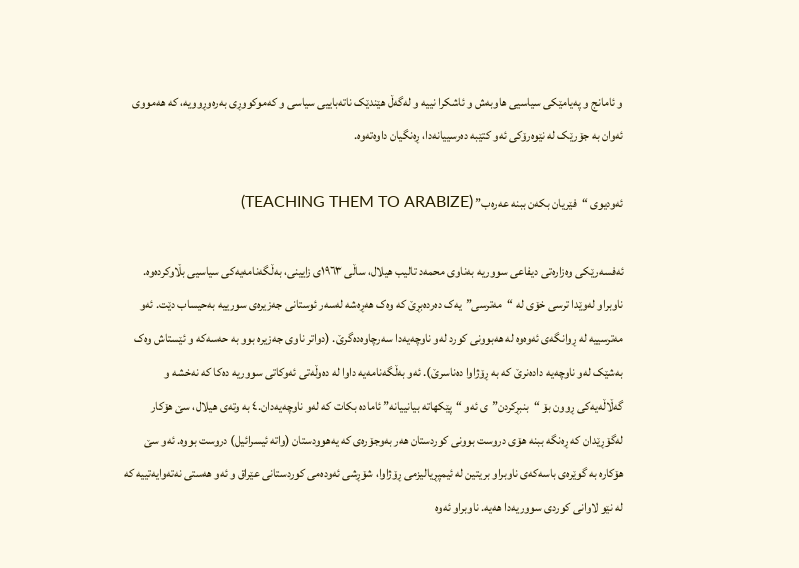و ئامانج و پەیامێکی سیاسیی هاوبەش و ئاشکرا نییە و لەگەڵ هێندێک ناتەباییی سیاسی و کەموکووڕی بەرەوڕوویە، کە هەمووی ئەوان بە جۆرێک لە نێوەرۆکی ئەو کتێبە دەرسییانەدا، ڕەنگیان داوەتەوە.

ئەودیوی “فێریان بکەن ببنە عەرەب” (TEACHING THEM TO ARABIZE)

ئەفسەرێکی وەزارەتی دیفاعی سووریە بەناوی محمەد تالیب هیلال، ساڵی ١٩٦٣ی زایینی، بەڵگەنامەیەکی سیاسیی بڵاوکردەوە. ناوبراو لەوێدا ترسی خۆی لە “مەترسی”یەک دەردەبڕێ کە وەک هەڕەشە لەسەر ئوستانی جەزیرەی سورییە بەحیساب دێت. ئەو مەترسییە لە ڕوانگەی ئەوەوە لە هەبوونی کورد لەو ناوچەیەدا سەرچاوەدەگرێ. (دواتر ناوی جەزیرە بوو بە حەسەکە و ئێستاش وەک بەشێک لەو ناوچەیە دادەنرێ کە بە ڕۆژاوا دەناسرێ). ئەو بەڵگەنامەیە داوا لە دەوڵەتی ئەوکاتی سووریە دەکا کە نەخشە و گەڵاڵەیەکی ڕوون بۆ “بنبڕکردن”ی ئەو “پێکهاتە بیانییانە” ئامادە بکات کە لەو ناوچەیەدان.٤ بە وتەی هیلال، سێ هۆکار لەگۆڕێدان کە ڕەنگە ببنە هۆی دروست بوونی کوردستان هەر بەوجۆرەی کە یەهوودستان (واتە ئیسرائیل) دروست بووە. ئەو سێ هۆکارە بە گوێرەی باسەکەی ناوبراو بریتین لە ئیمپڕیالیزمی ڕۆژاوا، شۆڕشی ئەودەمی کوردستانی عێراق و ئەو هەستی نەتەوایەتییە کە لە نێو لاوانی کوردی سووریەدا هەیە. ناوبراو ئەوە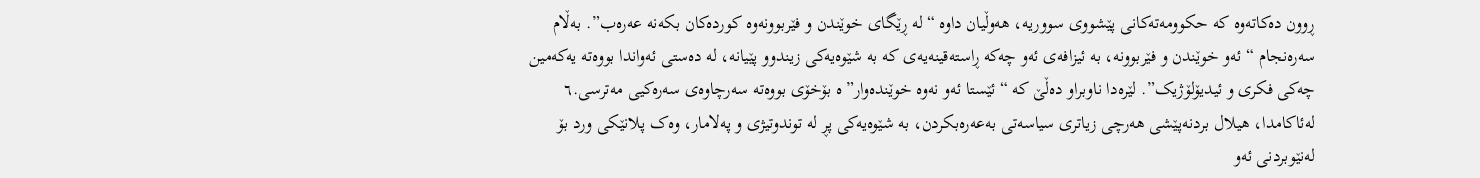ڕوون دەکاتەوە کە حکوومەتەکانی پێشووی سووریە، هەوڵیان داوە “لە ڕێگای خوێندن و فێربوونەوە کوردەکان بکەنە عەرەب”. بەڵام سەرەنجام “ئەو خوێندن و فێربوونە، بە ئیزافەی ئەو چەکە ڕاستەقینەیەی کە بە شێوەیەکی زیندوو پێیانە، لە دەستی ئەواندا بووەتە یەکەمین چەکی فکری و ئیدیۆلۆژیک”. لێرەدا ناوبراو دەڵێ کە “ئێستا ئەو نەوە خوێندەوار”ە بۆخۆی بووەتە سەرچاوەی سەرەکیی مەترسی.٦ لەئاکامدا، هیلال بردنەپێشی هەرچی زیاتری سیاسەتی بەعەرەبکردن، بە شێوەیەکی پڕ لە توندوتیژی و پەلامار، وەک پلانێکی ورد بۆ لەنێوبردنی ئەو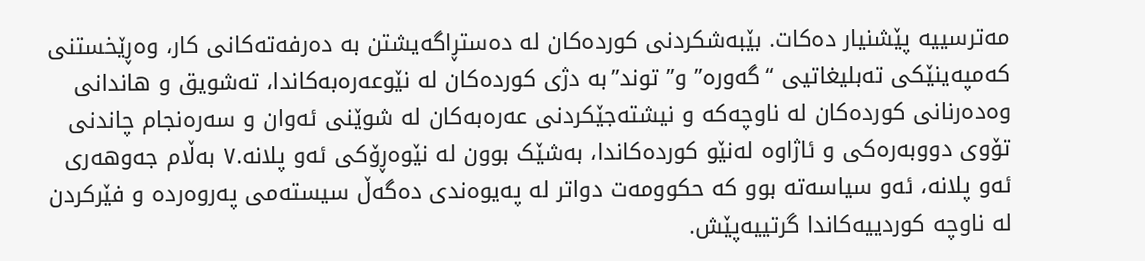مەترسییە پێشنیار دەکات. بێبەشکردنی کوردەکان لە دەستڕاگەیشتن بە دەرفەتەکانی کار، وەڕێخستنی کەمپەینێکی تەبلیغاتیی “گەورە” و” توند”بە دژی کوردەکان لە نێوعەرەبەکاندا، تەشویق و هاندانی وەدەرنانی کوردەکان لە ناوچەکە و نیشتەجێکردنی عەرەبەکان لە شوێنی ئەوان و سەرەنجام چاندنی تۆوی دووبەرەکی و ئاژاوە لەنێو کوردەکاندا، بەشێک بوون لە نێوەڕۆکی ئەو پلانە.٧ بەڵام جەوهەری ئەو پلانە، ئەو سیاسەتە بوو کە حکوومەت دواتر لە پەیوەندی دەگەڵ سیستەمی پەروەردە و فێرکردن لە ناوچە کوردییەکاندا گرتییەپێش.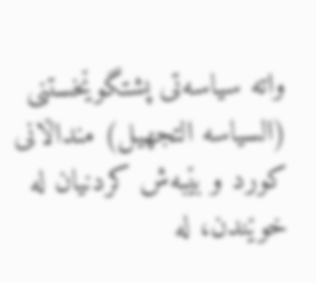واتە سیاسەتی پشتگوێخستنی (السیاسە التجهیل) منداڵانی کورد و بێبەش کردنیان لە خوێندن، لە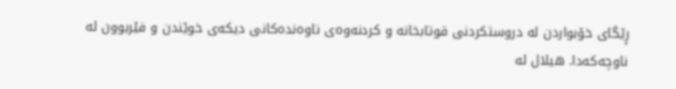ڕێگای خۆبواردن لە دروستکردنی قوتابخانە و کردنەوەی ناوەندەکانی دیکەی خوێندن و فێربوون لە ناوچەکەدا. هیلال لە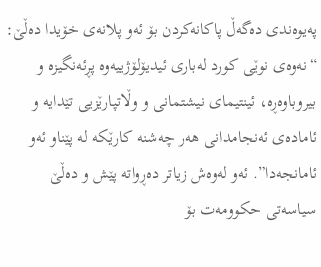پەیوەندی دەگەڵ پاکانەکردن بۆ ئەو پلانەی خۆیدا دەڵێ: “نەوەی نوێی کورد لەباری ئیدیۆلۆژییەوە پڕئەنگیزە و بیروباوەڕە، ئینتیمای نیشتمانی و وڵاتپارێزیی تێدایە و ئامادەی ئەنجامدانی هەر چەشنە کارێکە لە پێناو ئەو ئامانجەدا”. ئەو لەوەش زیاتر دەڕواتە پێش و دەڵێ سیاسەتی حکوومەت بۆ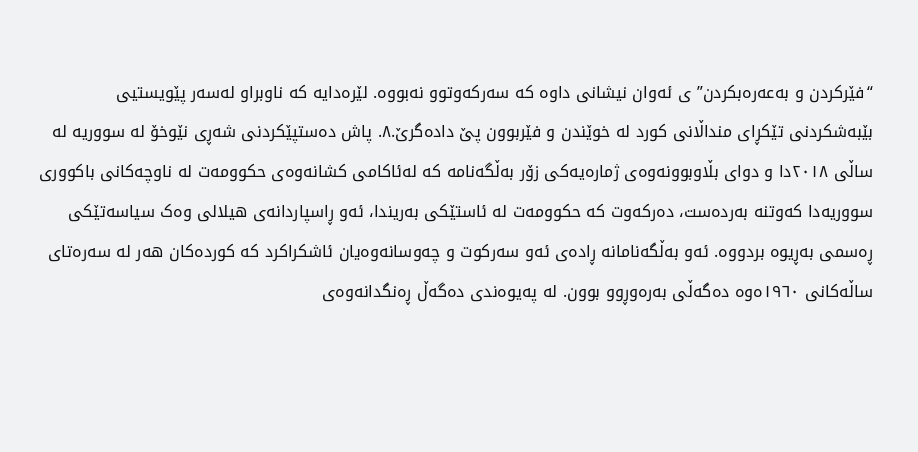“فێرکردن و بەعەرەبکردن” ی ئەوان نیشانی داوە کە سەرکەوتوو نەبووە. لێرەدایە کە ناوبراو لەسەر پێویستیی بێبەشکردنی تێکڕای منداڵانی کورد لە خوێندن و فێربوون پێ دادەگرێ.٨. پاش دەستپێکردنی شەڕی نێوخۆ لە سووریە لە ساڵی ٢٠١٨دا و دوای بڵاوبوونەوەی ژمارەیەکی زۆر بەڵگەنامە کە لەئاکامی کشانەوەی حکوومەت لە ناوچەکانی باکووری سووریەدا کەوتنە بەردەست، دەرکەوت کە حکوومەت لە ئاستێکی بەریندا، ئەو ڕاسپاردانەی هیلالی وەک سیاسەتێکی ڕەسمی بەڕیوە بردووە. ئەو بەڵگەنامانە ڕادەی ئەو سەرکوت و چەوسانەوەیان ئاشکراکرد کە کوردەکان هەر لە سەرەتای ساڵەکانی ١٩٦٠ەوە دەگەڵی بەرەوڕوو بوون. لە پەیوەندی دەگەڵ ڕەنگدانەوەی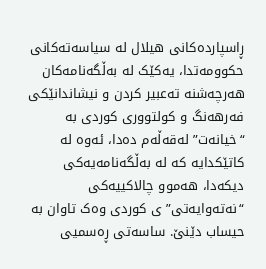ڕاسپاردەکانی هیلال لە سیاسەتەکانی حکوومەتدا، یەکێک لە بەڵگەنامەکان هەرچەشنە تەعبیر کردن و نیشاندانێکی فەرهەنگ و کولتووری کوردی بە “خیانەت” لەقەڵەم دەدا، ئەوە لە کاتێکدایە کە لە بەڵگەنامەیەکی دیکەدا، هەموو چالاکییەکی “نەتەوایەتی”ی کوردی وەک تاوان بە حیساب دێنێ. ساسەتی ڕەسمیی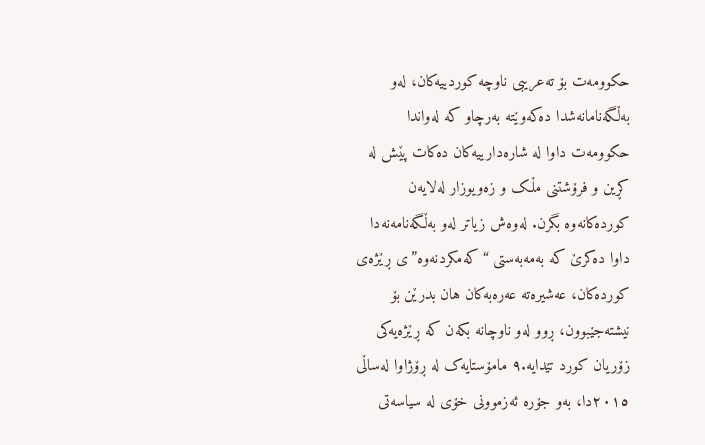حکوومەت بۆ تەعریبی ناوچە کوردییەکان، لەو بەڵگەنامانەشدا دەکەوێتە بەرچاو کە لەواندا حکوومەت داوا لە شارەدارییەکان دەکات پێش لە کڕین و فرۆشتنی مڵک و زەویوزار لەلایەن کوردەکانەوە بگرن. لەوەش زیاتر لەو بەڵگەنامەنەدا داوا دەکرێ کە بەمەبەستی “کەمکردنەوە”ی ڕێژەی کوردەکان، عەشیرەتە عەرەبەکان هان بدرێن بۆ نیشتەجێبوون، ڕوو لەو ناوچانە بکەن کە ڕێژەیەکی زۆریان کورد تێدایە.٩ مامۆستایەک لە ڕۆژاوا لەساڵی ٢٠١٥دا، بەو جۆرە ئەزموونی خۆی لە سیاسەتی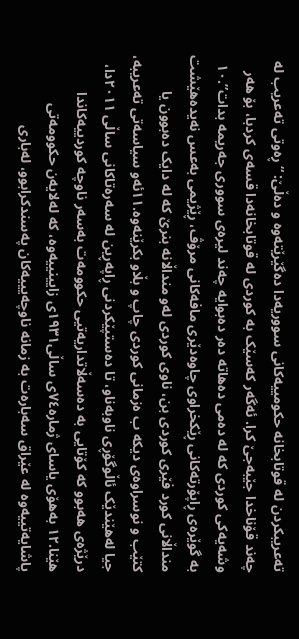تەعریبکردن لە قوتابخانە حکومییەکانی سووریەدا دەگێرێتەوە و دەڵێ: “ڕەوتی تەعریب لە چەند قۆناخدا جێبەجێ کرا. ئەگەر کەسێک بە کوردی لە قوتابخانەدا قسەی کردبا، بۆ هەر وشەیەکی کوردی کە لە دەمی دەهاتە دەر دەبوایە چەند لیرەی سووری جەریمە بدات”.١٠ بە گوێرەی ڕاپۆرتەکانی ڕێکخراوی چاوەدێری مافەکانی مرۆڤ، ڕێژیمی بەعس نەیدەهێشت منداڵانی کورد فێری کوردی بن، ناوی کوردی لەو منداڵانە بنرێ کە لە دایک دەبوون یا کتێب و نوسراوەی دیکە ب ەزمانی کوردی چاپ و بڵاو بکرێنەوە.١١ئەو سیاسەتی تەعریبە، جیا لەهێندێک ئاڵوگۆڕی ناوبەناو، تا دەستپێکردنی ڕاپەڕین لە سەرەتاکانی ساڵی ٢٠١١دا، درێژەی هەبوو کە کۆتایی بە دەسەڵاتداریەتیی حکوومەت بەسەر ناوچە کوردییەکاندا هێنا.١٢ بەهۆی یاسای ژمارە٧٤ی ساڵی١٩٣١ی زایینییەوە، کە لەلایەن حکوومەتی پاشایەتییەوە لە عێراق سەبارەت بە زمانە ناوچەیییەکان پەسندکرابوو، لەباری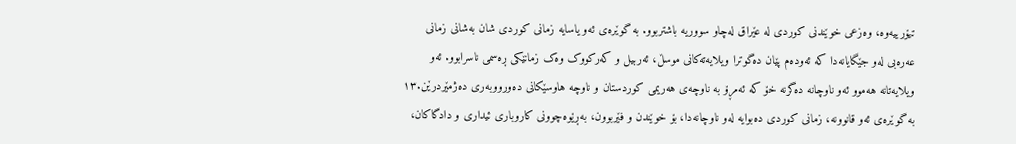تیۆرییەوە، وەزعی خوێندنی کوردی لە عێراق لەچاو سووریە باشتربوو. بە گوێرەی ئەو یاسایە زمانی کوردی شان بەشانی زمانی عەرەبی لەو جێگایانەدا کە ئەودەم پێان دەگوترا ویلایەتەکانی موسڵ، ئەربیل و کەرکووک وەک زمانێکی ڕەسمی ناسرابوو. ئەو ویلایەتانە هەموو ئەو ناوچانە دەگرنە خۆ کە ئەمڕۆ بە ناوچەی هەریمی کوردستان و ناوچە هاوسێکانی دەورووبەری دەژمێردرێن.١٣ بە گوێرەی ئەو قانوونە، زمانی کوردی دەبوایە لەو ناوچانەدا، بۆ خوێندن و فێربوون، بەڕێوەچوونی کاروباری ئیداری و دادگاکان،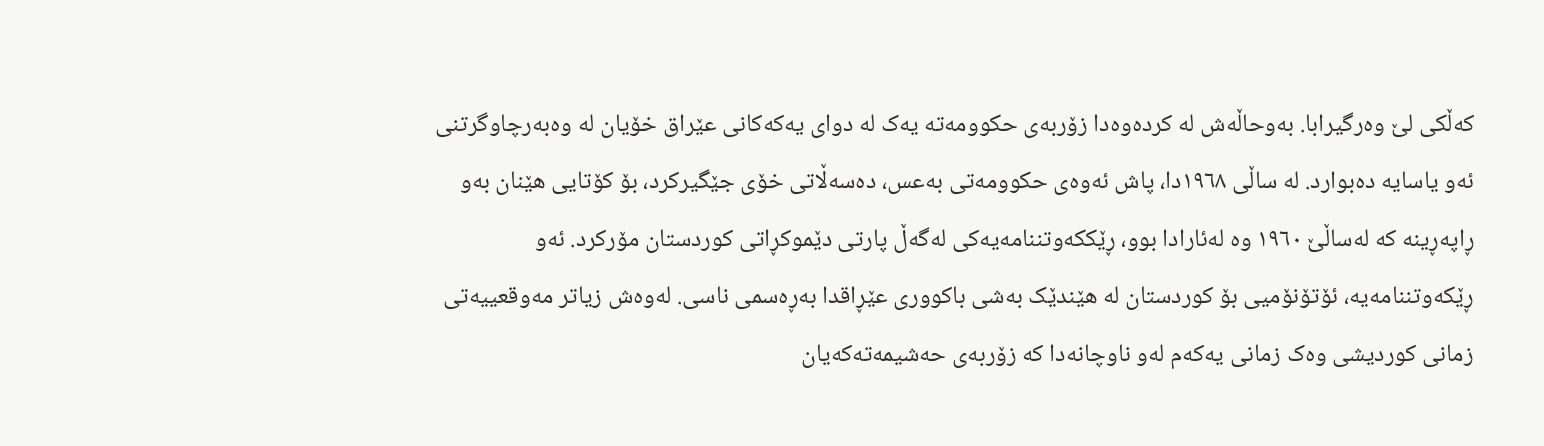کەڵکی لێ وەرگیرابا. بەوحاڵەش لە کردەوەدا زۆربەی حکوومەتە یەک لە دوای یەکەکانی عێراق خۆیان لە وەبەرچاوگرتنی ئەو یاسایە دەبوارد. لە ساڵی ١٩٦٨دا، پاش ئەوەی حکوومەتی بەعس، دەسەڵاتی خۆی جێگیرکرد، بۆ کۆتایی هێنان بەو ڕاپەڕینە کە لەساڵێ ١٩٦٠ وە لەئارادا بوو، ڕێککەوتننامەیەکی لەگەڵ پارتی دێموکڕاتی کوردستان مۆرکرد. ئەو ڕێکەوتننامەیە، ئۆتۆنۆمیی بۆ کوردستان لە هێندێک بەشی باکووری عێڕاقدا بەڕەسمی ناسی. لەوەش زیاتر مەوقعییەتی زمانی کوردیشی وەک زمانی یەکەم لەو ناوچانەدا کە زۆربەی حەشیمەتەکەیان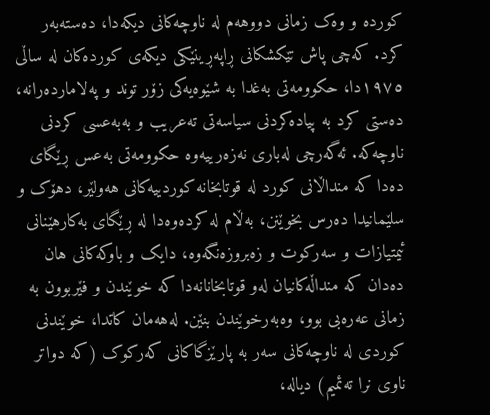کوردە و وەک زمانی دووهەم لە ناوچەکانی دیکەدا، دەستەبەر کرد. کەچی پاش تێکشکانی ڕاپەڕینێکی دیکەی کوردەکان لە ساڵی ١٩٧٥دا، حکوومەتی بەغدا بە شێوەیەکی زۆر توند و پەلاماردەرانە، دەستی کرد بە پیادەکردنی سیاسەتی تەعریب و بەبەعسی کردنی ناوچەکە. ئەگەرچی لەباری نەزەرییەوە حکوومەتی بەعس ڕێگای دەدا کە منداڵانی کورد لە قوتابخانە کوردییەکانی هەولێر، دهۆک و سلێمانیدا دەرس بخوێنن، بەڵام لە کردەوەدا لە ڕێگای بەکارهێنانی ئیمتیازات و سەرکوت و زەبروزەنگەوە، دایک و باوکەکانی هان دەدان کە منداڵەکانیان لەو قوتابخانانەدا کە خوێندن و فێربوون بە زمانی عەرەبی بوو، وەبەرخوێندن بنێن. لەهەمان کاتدا، خوێندنی کوردی لە ناوچەکانی سەر بە پارێزگاکانی کەرکوک (کە دواتر ناوی نرا تەئمیم) دیالە،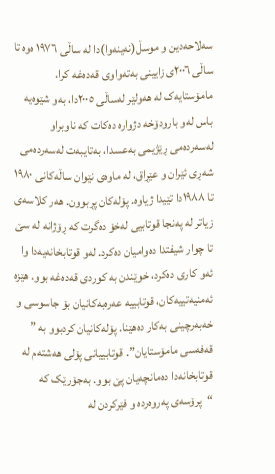سەلاحەدین و موسڵ(نەینەوا)دا لە ساڵی ١٩٧٦ ەوە تا ساڵی ٢٠٠٦ی زایینی بەتەواوی قەدەغە کرا. مامۆستایەک لە هەولێر لەساڵی ٢٠٠٥دا، بەو شێوەیە باس لەو بارودۆخە دژوارە دەکات کە ناوبراو لەسەردەمی ڕێژیمی بەعسدا، بەتایبەت لەسەردەمی شەڕی ئێران و عێڕاق، لە ماوەی نێوان ساڵەکانی ١٩٨٠ تا ١٩٨٨دا تێیدا ژیاوە. پۆلەکان پڕبوون. هەر کلاسەی زیاتر لە پەنجا قوتابیی لەخۆ دەگرت کە ڕۆژانە لە سێ تا چوار شیفتدا دەوامیان دەکرد. لەو قوتابخانەیەدا وا ئەو کاری دەکرد، خوێندن بە کوردی قەدەغە بوو. هێزە ئەمنیەتییەکان، قوتابییە عەرەبەکانیان بۆ جاسوسی و خەبەرچینی بەکار دەهێنا. پۆلەکانیان کردبوو بە ” قەفەسی مامۆستایان”. قوتابییانی پۆلی هەشتەم لە قوتابخانەدا دەمانچەیان پێ بوو. بەجۆرێک کە “پرۆسەی پەروەردە و فێرکردن لە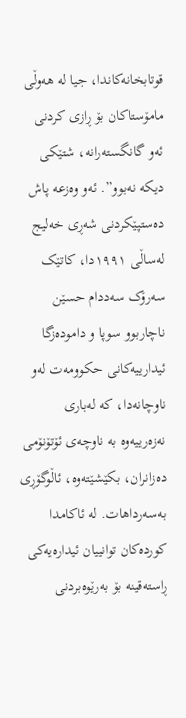قوتابخانەکاندا، جیا لە هەوڵی مامۆستاکان بۆ ڕازی کردنی ئەو گانگستەرانە، شتێکی دیکە نەبوو”. ئەو وەزعە پاش دەستپێکردنی شەڕی خەلیج لەساڵی ١٩٩١دا، کاتێک سەرۆک سەددام حسێن ناچاربوو سوپا و دامودەزگا ئیدارییەکانی حکوومەت لەو ناوچانەدا، کە لەباری نەزەرییەوە بە ناوچەی ئۆتۆنۆمی دەزانران، بکێشێتەوە، ئاڵوگۆڕی بەسەرداهات. لە ئاکامدا کوردەکان توانییان ئیدارەیەکی ڕاستەقینە بۆ بەرێوەبردنی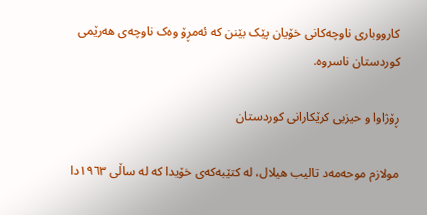کارووباری ناوچەکانی خۆیان پێک بێنن کە ئەمڕۆ وەک ناوچەی هەرێمی کوردستان ناسروە.

ڕۆژاوا و حیزبی کرێکارانی کوردستان

مولازم موحەمەد تالیب هیلال، لە کتێبەکەی خۆیدا کە لە ساڵی ١٩٦٣دا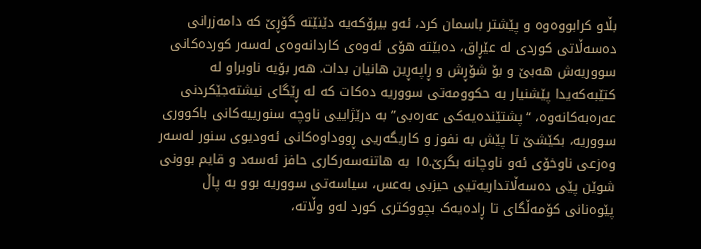بڵاو کرابووەوە و پێشتر باسمان کرد، ئەو بیرۆکەیە دێنێتە گۆڕێ کە دامەزرانی دەسەڵاتی کوردی لە عێڕاق، دەبێتە هۆی ئەوەی کاردانەوەی لەسەر کوردەکانی سووریەش هەبێ و بۆ شۆڕش و ڕاپەڕین هانیان بدات. هەر بۆیە ناوبراو لە کتێبەکەیدا پێشنیار بە حکوومەتی سووریە دەکات کە لە ڕێگای نیشتەجێکردنی عەرەبەکانەوە، “پشتێندەیەکی عەرەبی” بە درێژاییی ناوچە سنورییەکانی باکووری سووریە، بکێشێ تا پێش بە نفوز و کاریگەریی ڕووداوەکانی ئەودیوی سنور لەسەر وەزعی ناوخۆی ئەو ناوچانە بگرێ.١٥ بە هاتنەسەرکاری حافز ئەسەد و قایم بوونی شوێن پێی دەسەڵاتداریەتیی حیزبی بەعس، سیاسەتی سووریە بوو بە پاڵ پێوەنانی کۆمەڵگای تا ڕادەیەک بچووکتری کورد لەو وڵاتە،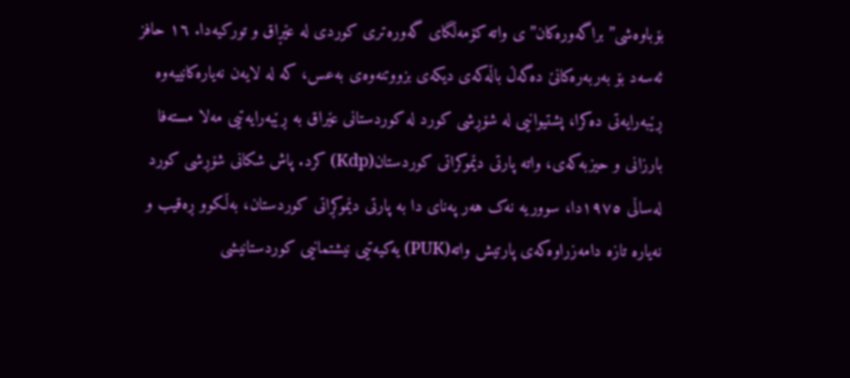بۆباوەشی”براگەورەکان”ی واتە کۆمەڵگای گەورەتری کوردی لە عێڕاق و تورکیەدا. ١٦ حافز ئەسەد بۆ بەربەرەکانێ دەگەڵ باڵەکەی دیکەی بزووتنەوەی بەعس، کە لە لایەن نەیارەکانییەوە ڕێبەرایەتی دەکرا، پشتیوانیی لە شۆڕشی کورد لە کوردستانی عێراق بە ڕێبەرایەتیی مەلا مستەفا بارزانی و حیزبەکەی، واتە پارتی دێموکراتی کوردستان(Kdp) کرد. پاش شکانی شۆڕشی کورد لەساڵی ١٩٧٥دا، سووریە نەک هەر پەنای دا بە پارتی دێموکڕاتی کوردستان، بەڵکوو ڕەقیب و نەیارە تازە دامەزراوەکەی پارتیش واتە(PUK) یەکیەتیی نیشتمانیی کوردستانیشی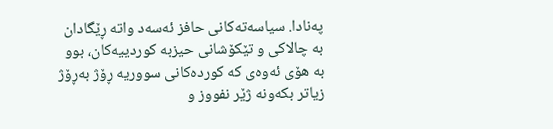پەنادا. سیاسەتەکانی حافز ئەسەد واتە ڕێگادان بە چالاکی و تێکۆشانی حیزبە کوردییەکان، بوو بە هۆی ئەوەی کە کوردەکانی سووریە ڕۆژ بەڕۆژ زیاتر بکەونە ژێر نفووز و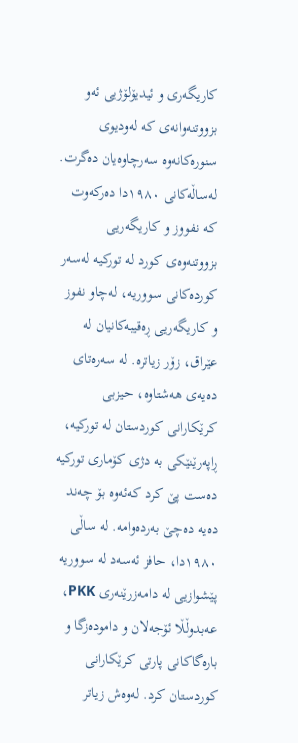کاریگەری و ئیدیۆلۆژیی ئەو بزووتنەوانەی کە لەودیوی سنورەکانەوە سەرچاوەیان دەگرت. لەساڵەکانی ١٩٨٠دا دەرکەوت کە نفووز و کاریگەریی بزووتنەوەی کورد لە تورکیە لەسەر کوردەکانی سووریە، لەچاو نفوز و کاریگەریی ڕەقیبەکانیان لە عێراق، زۆر زیاترە. لە سەرەتای دەیەی هەشتاوە، حیزبی کرێکارانی کوردستان لە تورکیە، ڕاپەرێنێکی بە دژی کۆماری تورکیە دەست پێ کرد کەئەوە بۆ چەند دەیە دەچێ بەردەوامە. لە ساڵی ١٩٨٠دا، حافز ئەسەد لە سووریە پێشوازیی لە دامەزرێنەری PKK، عەبدوڵڵا ئۆجەلان و دامودەزگا و بارەگاکانی پارتی کرێکارانی کوردستان کرد. لەوەش زیاتر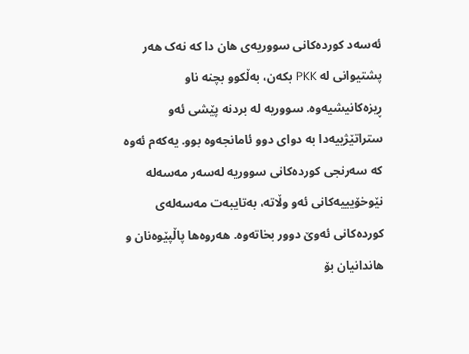ئەسەد کوردەکانی سووریەی هان دا کە نەک هەر پشتیوانی لە PKK بکەن، بەڵکوو بچنە ناو ڕیزەکانیشیەوە. سووریە لە بردنە پێشی ئەو ستراتێژییەدا بە دوای دوو ئامانجەوە بوو. یەکەم ئەوە کە سەرنجی کوردەکانی سووریە لەسەر مەسەلە نێوخۆیییەکانی ئەو وڵاتە، بەتایبەت مەسەلەی کوردەکانی ئەوێ دوور بخاتەوە. هەروەها پاڵپێوەنان و هاندانیان بۆ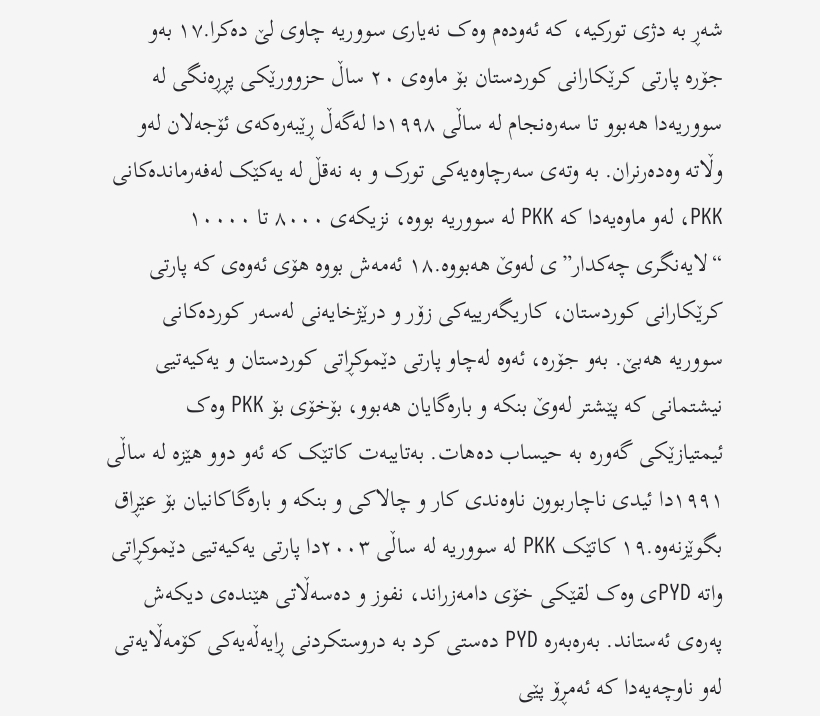شەڕ بە دژی تورکیە، کە ئەودەم وەک نەیاری سووریە چاوی لێ دەکرا.١٧ بەو جۆرە پارتی کرێکارانی کوردستان بۆ ماوەی ٢٠ ساڵ حزوورێکی پڕڕەنگی لە سووریەدا هەبوو تا سەرەنجام لە ساڵی ١٩٩٨دا لەگەڵ ڕێبەرەکەی ئۆجەلان لەو وڵاتە وەدەرنران. بە وتەی سەرچاوەیەکی تورک و بە نەقڵ لە یەکێک لەفەرماندەکانی PKK، لەو ماوەیەدا کە PKK لە سووریە بووە، نزیکەی ٨٠٠٠ تا ١٠٠٠٠ “لایەنگری چەکدار”ی لەوێ هەبووە.١٨ ئەمەش بووە هۆی ئەوەی کە پارتی کرێکارانی کوردستان، کاریگەرییەکی زۆر و درێژخایەنی لەسەر کوردەکانی سووریە هەبێ. بەو جۆرە، ئەوە لەچاو پارتی دێموکڕاتی کوردستان و یەکیەتیی نیشتمانی کە پێشتر لەوێ بنکە و بارەگایان هەبوو، بۆخۆی بۆ PKK وەک ئیمتیازێکی گەورە بە حیساب دەهات. بەتایبەت کاتێک کە ئەو دوو هێزە لە ساڵی ١٩٩١دا ئیدی ناچاربوون ناوەندی کار و چالاکی و بنکە و بارەگاکانیان بۆ عێڕاق بگوێزنەوە.١٩ کاتێک PKK لە سووریە لە ساڵی ٢٠٠٣دا پارتی یەکیەتیی دێموکڕاتی واتە PYDی وەک لقێکی خۆی دامەزراند، نفوز و دەسەڵاتی هێندەی دیکەش پەرەی ئەستاند. بەرەبەرە PYD دەستی کرد بە دروستکردنی ڕایەڵەیەکی کۆمەڵایەتی لەو ناوچەیەدا کە ئەمڕۆ پێی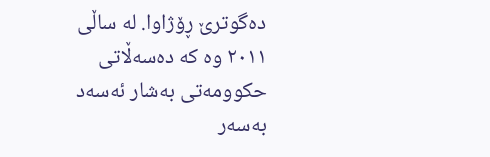دەگوترێ ڕۆژاوا. لە ساڵی ٢٠١١ وە کە دەسەڵاتی حکوومەتی بەشار ئەسەد بەسەر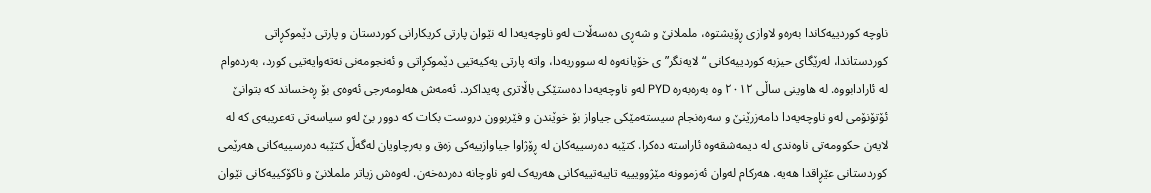ناوچە کوردییەکاندا بەرەو لاوازی ڕۆیشتوە، ململانێ و شەڕی دەسەڵات لەو ناوچەیەدا لە نێوان پارتی کریکارانی کوردستان و پارتی دێموکڕاتی کوردستاندا، لەرێگای حیزبە کوردییەکانی “لایەنگر”ی خۆیانەوە لە سووریەدا، واتە پارتی یەکیەتیی دێموکڕاتی و ئەنجومەنی نەتەوایەتیی کورد، بەردەوام لە ئارادابووە. لە هاوینی ساڵی ٢٠١٢ وە بەرەبەرە PYD لەو ناوچەیەدا دەستێکی باڵاتری پەیداکرد. ئەمەش هەلومەرجی ئەوەی بۆ ڕەخساند کە بتوانێ ئۆتۆنۆمی لەو ناوچەیەدا دامەزرێنێ و سەرەنجام سیستەمێکی جیاواز بۆ خوێندن و فێربوون دروست بکات کە دوور بێ لەو سیاسەتی تەعریبەی کە لە لایەن حکوومەتی ناوەندی لە دیمەشقەوە ئاراستە دەکرا. کتێبە دەرسییەکان لە ڕۆژاوا جیاوازییەکی زەق و بەرچاویان لەگەڵ کتێبە دەرسییەکانی هەرێمی کوردستانی عێڕاقدا هەیە. هەرکام لەوان ئەزموونە مێژوویییە تایبەتییەکانی هەریەک لەو ناوچانە دەردەخەن. لەوەش زیاتر ململانێ و ناکۆکییەکانی نێوان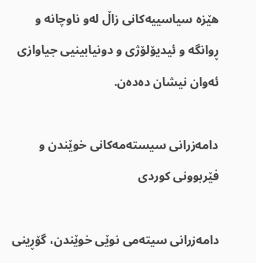هێزە سیاسییەکانی زاڵ لەو ناوچانە و ڕوانگە و ئیدیۆلۆژی و دونیابینیی جیاوازی ئەوان نیشان دەدەن.

دامەزرانی سیستەمەکانی خوێندن و فێربوونی کوردی

دامەزرانی سیتەمی نوێی خوێندن، گۆڕینی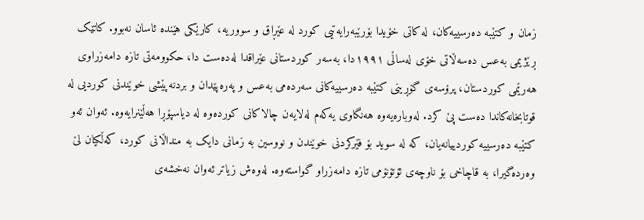زمان و کتێبە دەرسییەکان، لە کاتی خۆیدا بۆرێبەرایەتیی کورد لە عێڕاق و سووریە، کارێکی هێندە ئاسان نەبوو. کاتێک ڕێژیمی بەعس دەسەڵاتی خۆی لەساڵی ١٩٩١دا، بەسەر کوردستانی عێراقدا لەدەست دا، حکوومەتی تازە دامەزراوی هەرێمی کوردستان، پرۆسەی گۆڕینی کتێبە دەرسییەکانی سەردەمی بەعس و پەرەپێدان و بردنەپێشی خوێندنی کوردیی لە قوتابخانەکاندا دەست پێ کرد. لەوبارەیەوە هەنگاوی یەکەم لەلایەن چالاکانی کوردەوە لە دیاسپۆڕا هەڵێنرایەوە. ئەوان ئەو کتێبە دەرسییە کوردییانەیان، کە لە سوید بۆ فێرکردنی خوێندن و نووسین بە زمانی دایک بە منداڵانی کورد، کەڵکیان لێ وەردەگیرا، بە قاچاخی بۆ ناوچەی ئۆتۆنۆمی تازە دامەزراو گواستەوە. لەوەش زیاتر ئەوان نەخشەی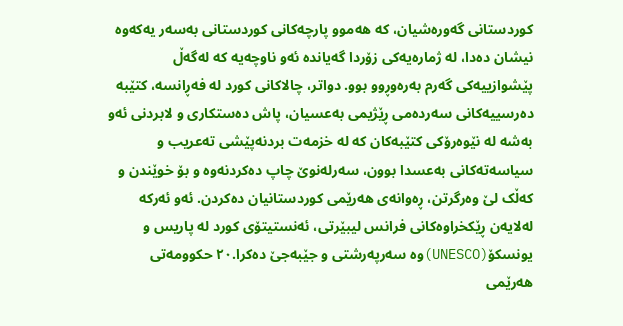کوردستانی گەورەشیان، کە هەموو پارچەکانی کوردستانی بەسەر یەکەوە نیشان دەدا، لە ژمارەیەکی زۆردا گەیاندە ئەو ناوچەیە کە لەگەڵ پێشوازییەکی گەرم بەرەوڕوو بوو. دواتر، چالاکانی کورد لە فەڕانسە، کتێبە دەرسییەکانی سەردەمی ڕێژیمی بەعسیان، پاش دەستکاری و لابردنی ئەو بەشە لە نێوەرۆکی کتێبەکان کە لە خزمەت بردنەپێشی تەعریب و سیاسەتەکانی بەعسدا بوون، سەرلەنوێ چاپ دەکردنەوە و بۆ خوێندن و کەڵک لێ وەرگرتن، ڕەوانەی هەرێمی کوردستانیان دەکردن. ئەو ئەرکە لەلایەن ڕێکخراوەکانی فرانس لیبێرتی، ئەنستیتۆی کورد لە پاریس و یونسکۆ(UNESCO)وە سەرپەرشتی و جێبەجێ دەکرا.٢٠ حکوومەتی هەرێمی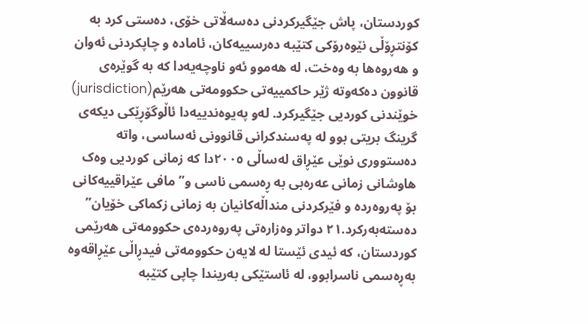کوردستان، پاش جێگیرکردنی دەسەڵاتی خۆی، دەستی کرد بە کۆنتڕۆڵی نێوەرۆکی کتێبە دەرسییەکان، ئامادە و چاپکردنی ئەوان و هەروەها بە وەخت، لە هەموو ئەو ناوچەیەدا کە بە گوێرەی قانوون دەکەوتە ژێر حاکمییەتی حکوومەتی هەرێم(jurisdiction) خوێندنی کوردیی جێگیرکرد. لەو پەیوەندییەدا ئاڵوگۆڕێکی دیکەی گرینگ بریتی بوو لە پەسندکرانی قانوونی ئەساسی، واتە دەستووری نوێی عێڕاق لەساڵی ٢٠٠٥دا کە زمانی کوردیی وەک هاوشانی زمانی عەرەبی بە ڕەسمی ناسی و” مافی عێراقییەکانی بۆ پەروەردە و فێرکردنی منداڵەکانیان بە زمانی زکماکی خۆیان” دەستەبەرکرد.٢١ دواتر وەزارەتی پەروەردەی حکوومەتی هەرێمی کوردستان، کە ئیدی ئێستا لە لایەن حکوومەتی فیدڕاڵی عێڕاقەوە بەڕەسمی ناسرابوو، لە ئاستێکی بەریندا چاپی کتێبە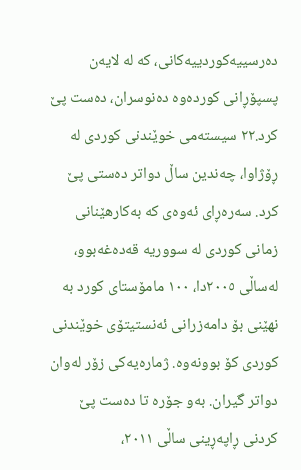دەرسییەکوردییەکانی، کە لە لایەن پسپۆڕانی کوردەوە دەنوسران، دەست پێ کرد.٢٢ سیستەمی خوێندنی کوردی لە ڕۆژاوا، چەندین ساڵ دواتر دەستی پێ کرد. سەرەڕای ئەوەی کە بەکارهێنانی زمانی کوردی لە سووریە قەدەغەبوو، لەساڵی ٢٠٠٥دا، ١٠٠ مامۆستای کورد بە نهێنی بۆ دامەزرانی ئەنستیتۆی خوێندنی کوردی کۆ بوونەوە. ژمارەیەکی زۆر لەوان دواتر گیران. بەو جۆرە تا دەست پێ کردنی ڕاپەڕینی ساڵی ٢٠١١،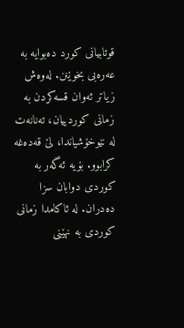قوتابیانی کورد دەبوایە بە عەرەبی بخوێنن. لەوەش زیاتر ئەوان قسەکردن بە زمانی کوردییان، تەنانەت لە نێوخۆشیاندا، لێ قەدەغە کرابوو. بۆیە ئەگەر بە کوردی دوابان سزا دەدران. لە ئاکامدا زمانی کوردی بە نهێنی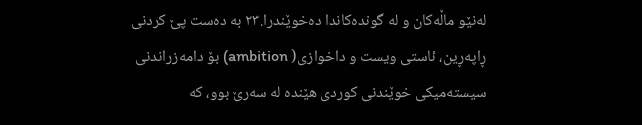لەنێو ماڵەکان و لە گوندەکاندا دەخوێندرا.٢٣ بە دەست پێ کردنی ڕاپەڕین، ئاستی ویست و داخوازی( ambition) بۆ دامەزراندنی سیستەمیکی خوێندنی کوردی هێندە لە سەرێ بوو، کە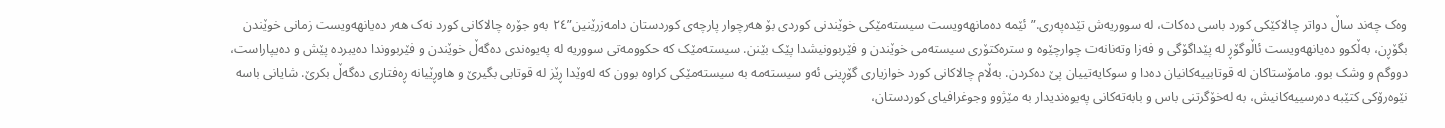وەک چەند ساڵ دواتر چالاکێکی کورد باسی دەکات، لە سووریەش تێدەپەری.”ئێمە دەمانهەویست سیستەمێکی خوێندنی کوردی بۆ هەرچوار پارچەی کوردستان دامەزرێنین”٢٤ بەو جۆرە چالاکانی کورد نەک هەر دەیانهەویست زمانی خوێندن بگۆڕن، بەڵکوو دەیانهەویست ئاڵوگۆڕ لە پێداگۆگی و فەزا وتەنانەت چوارچێوە و سترەکتۆری سیستەمی خوێندن و فێربوونیشدا پێک بێنن. سیستەمێک کە حکوومەتی سووریە لە پەیوەندی دەگەڵ خوێندن و فێربووندا دەیبردە پێش و دەیپاراست، دووگم و وشک بوو. مامۆستاکان لە قوتابییەکانیان دەدا و سوکایەتییان پێ دەکردن. بەڵام چالاکانی کورد خوازیاری گۆڕینی ئەو سیستەمە بە سیستەمێکی کراوە بوون کە لەوێدا ڕێز لە قوتابی بگیرێ و هاوڕێیانە ڕەفتاری دەگەڵ بکرێ. شایانی باسە نێوەرۆکی کتێبە دەرسییەکانیش، بە لەخۆگرتنی باس و بابەتەکانی پەیوەندیدار بە مێژوو وجوغرافیای کوردستان،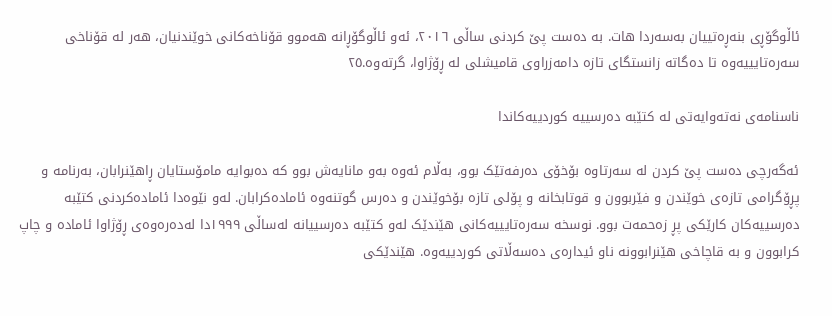ئاڵوگۆڕی بنەڕەتییان بەسەردا هات. بە دەست پێ کردنی ساڵی ٢٠١٦، ئەو ئاڵوگۆڕانە هەموو قۆناخەکانی خوێندنیان، هەر لە قۆناخی سەرەتایییەوە تا دەگاتە زانستگای تازە دامەزراوی قامیشلی لە ڕۆژاوا، گرتەوە.٢٥

ناسنامەی نەتەوایەتی لە کتێبە دەرسییە کوردییەکاندا

ئەگەرچی دەست پێ کردن لە سەرتاوە بۆخۆی دەرفەتێک بوو، بەڵام ئەوە بەو مانایەش بوو کە دەبوایە مامۆستایان ڕاهێنرابان، بەرنامە و پڕۆگرامی تازەی خوێندن و فێربوون و قوتابخانە و پۆلی تازە بۆخوێندن و دەرس گوتنەوە ئامادەکرابان. لەو نێوەدا ئامادەکردنی کتێبە دەرسییەکان کارێکی پڕ زەحمەت بوو. نوسخە سەرەتایییەکانی هێندێک لەو کتێبە دەرسییانە لەساڵی ١٩٩٩دا لەدەرەوەی ڕۆژاوا ئامادە و چاپ کرابوون و بە قاچاخی هێنرابوونە ناو ئیدارەی دەسەڵاتی کوردییەوە. هێندێکی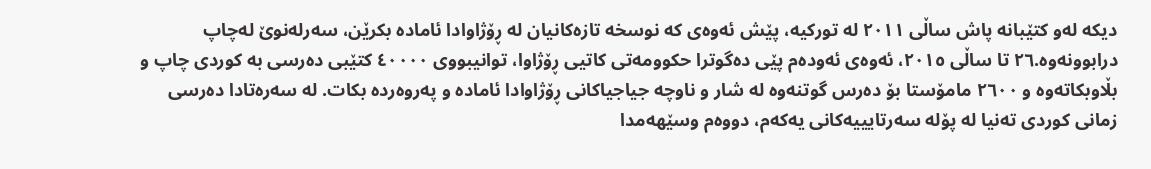دیکە لەو کتێبانە پاش ساڵی ٢٠١١ لە تورکیە، پێش ئەوەی کە نوسخە تازەکانیان لە ڕۆژاوادا ئامادە بکرێن، سەرلەنوێ لەچاپ درابوونەوە.٢٦ تا ساڵی ٢٠١٥، ئەوەی ئەودەم پێی دەگوترا حکوومەتی کاتیی ڕۆژاوا، توانیبووی ٤٠٠٠٠ کتێبی دەرسی بە کوردی چاپ و بڵاوبکاتەوە و ٢٦٠٠ مامۆستا بۆ دەرس گوتنەوە لە شار و ناوچە جیاجیاکانی ڕۆژاوادا ئامادە و پەروەردە بکات. لە سەرەتادا دەرسی زمانی کوردی تەنیا لە پۆلە سەرتایییەکانی یەکەم، دووەم وسێهەمدا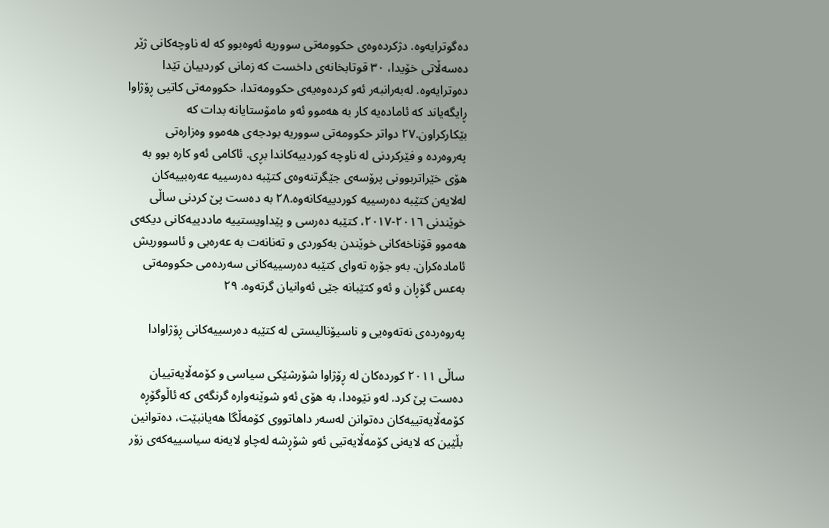دەگوترایەوە. دژکردەوەی حکوومەتی سووریە ئەوەبوو کە لە ناوچەکانی ژێر دەسەڵاتی خۆیدا، ٣٠ قوتابخانەی داخست کە زمانی کوردییان تێدا دەوترایەوە. لەبەرانبەر ئەو کردەوەیەی حکوومەتدا، حکوومەتی کاتیی ڕۆژاوا ڕایگەیاند کە ئامادەیە کار بە هەموو ئەو مامۆستایانە بدات کە بێکارکراون.٢٧ دواتر حکوومەتی سووریە بودجەی هەموو وەزارەتی پەروەردە و فێرکردنی لە ناوچە کوردییەکاندا بڕی. ئاکامی ئەو کارە بوو بە هۆی خێراتربوونی پرۆسەی جێگرتنەوەی کتێبە دەرسییە عەرەبییەکان لەلایەن کتێبە دەرسییە کوردییەکانەوە.٢٨ بە دەست پێ کردنی ساڵی خوێندنی ٢٠١٦-٢٠١٧، کتێبە دەرسی و پێداویستییە ماددییەکانی دیکەی هەموو قۆناخەکانی خوێندن بەکوردی و تەنانەت بە عەرەبی و ئاسووریش ئامادەکران. بەو جۆرە تەوای کتێبە دەرسییەکانی سەردەمی حکوومەتی بەعس گۆڕان و ئەو کتێبانە جێی ئەوانیان گرتەوە. ٢٩

پەروەردەی نەتەوەیی و ناسیۆنالیستی لە کتێبە دەرسییەکانی ڕۆژاوادا

ساڵی ٢٠١١ کوردەکان لە ڕۆژاوا شۆرشێکی سیاسی و کۆمەڵایەتییان دەست پێ کرد. لەو نێوەدا، بە هۆی ئەو شوێنەوارە گرنگەی کە ئاڵوگۆڕە کۆمەڵایەتییەکان دەتوانن لەسەر داهاتووی کۆمەڵگا هەیانبێت، دەتوانین بڵێین کە لایەنی کۆمەڵایەتیی ئەو شۆڕشە لەچاو لایەنە سیاسییەکەی زۆر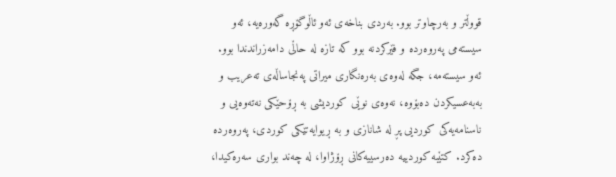قووڵتر و بەرچاوتر بوو. بەردی بناخەی ئەو ئاڵوگۆڕە گەورەیە، ئەو سیستەمی پەروەردە و فێرکردنە بوو کە تازە لە حاڵی دامەزراندندا بوو. ئەو سیستەمە، جگە لەوەی بەرەنگاری میراتی پەنجاساڵەی تەعریب و بەبەعسیکردن دەبۆوە، نەوەی نوێی کوردیشی بە ڕۆحێکی نەتەوەیی و ناسنامەیەکی کوردیی پڕ لە شانازی و بە ڕیوایەتێکی کوردی، پەروەردە دەکرد. کتێبە کوردییە دەرسییەکانی ڕۆژاوا، لە چەند بواری سەرەکیدا،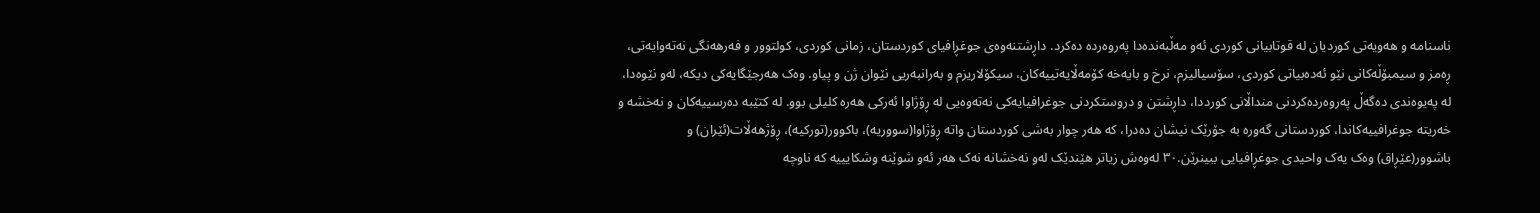ناسنامە و هەویەتی کوردیان لە قوتابیانی کوردی ئەو مەڵبەندەدا پەروەردە دەکرد. داڕشتنەوەی جوغڕافیای کوردستان، زمانی کوردی، کولتوور و فەرهەنگی نەتەوایەتی، ڕەمز و سیمبۆڵەکانی نێو ئەدەبیاتی کوردی، سۆسیالیزم، نرخ و بایەخە کۆمەڵایەتییەکان، سیکۆلاریزم و بەرانبەریی نێوان ژن و پیاو. وەک هەرجێگایەکی دیکە، لەو نێوەدا، لە پەیوەندی دەگەڵ پەروەردەکردنی منداڵانی کورددا، داڕشتن و دروستکردنی جوغرافیایەکی نەتەوەیی لە ڕۆژاوا ئەرکی هەرە کلیلی بوو. لە کتێبە دەرسییەکان و نەخشە و خەریتە جوغرافییەکاندا، کوردستانی گەورە بە جۆرێک نیشان دەدرا، کە هەر چوار بەشی کوردستان واتە ڕۆژاوا(سووریە)، باکوور(تورکیە)، ڕۆژهەڵات(ئێران) و باشوور(عێڕاق) وەک یەک واحیدی جوغڕافیایی ببینرێن.٣٠ لەوەش زیاتر هێندێک لەو نەخشانە نەک هەر ئەو شوێنە وشکایییە کە ناوچە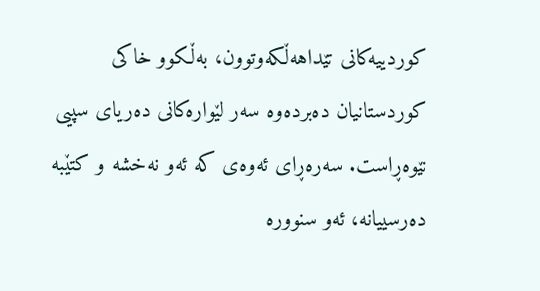کوردییەکانی تێداهەڵکەوتوون، بەڵکوو خاکی کوردستانیان دەبردەوە سەر لێوارەکانی دەریای سپیی نێوەڕاست. سەرەڕای ئەوەی کە ئەو نەخشە و کتێبە دەرسییانە، ئەو سنوورە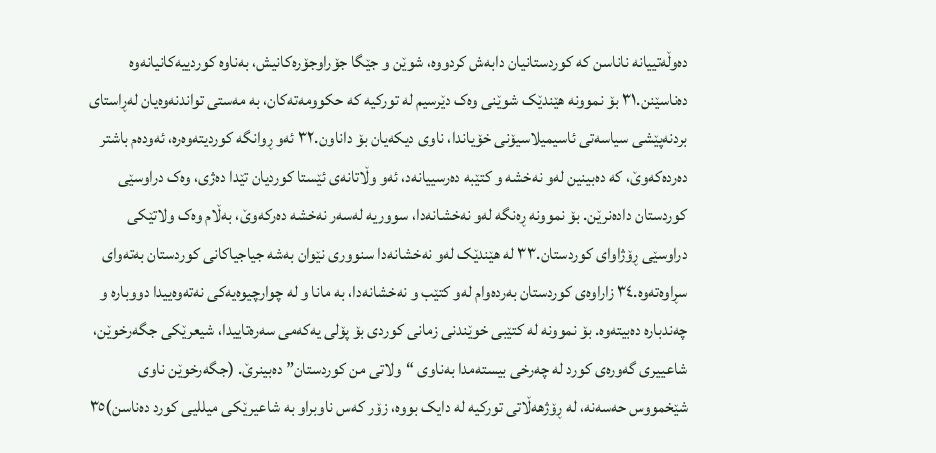دەوڵەتییانە ناناسن کە کوردستانیان دابەش کردووە، شوێن و جێگا جۆراوجۆرەکانیش، بەناوە کوردییەکانیانەوە دەناسێنن.٣١ بۆ نموونە هێندێک شوێنی وەک دێرسیم لە تورکیە کە حکوومەتەکان، بە مەستی تواندنەوەیان لەڕاستای بردنەپێشی سیاسەتی ئاسیمیلاسیۆنی خۆیاندا، ناوی دیکەیان بۆ داناون.٣٢ ئەو ڕوانگە کوردیتەوەرە، ئەودەم باشتر دەردەکەوێ، کە دەبینین لەو نەخشە و کتێبە دەرسییانەد، ئەو وڵاتانەی ئێستا کوردیان تێدا دەژی، وەک دراوسێی کوردستان دادەنرێن. بۆ نموونە ڕەنگە لەو نەخشانەدا، سووریە لەسەر نەخشە دەرکەوێ، بەڵام وەک ولاتێکی دراوسێی ڕۆژاوای کوردستان.٣٣ لە هێندێک لەو نەخشانەدا سنووری نێوان بەشە جیاجیاکانی کوردستان بەتەوای سڕاوەتەوە.٣٤ زاراوەی کوردستان بەردەوام لەو کتێب و نەخشانەدا، بە مانا و لە چوارچیوەیەکی نەتەوەییدا دووبارە و چەندبارە دەبیتەوە. بۆ نموونە لە کتێبی خوێندنی زمانی کوردی بۆ پۆلی یەکەمی سەرەتاییدا، شیعرێکی جگەرخوێن، شاعییری گەورەی کورد لە چەرخی بیستەمدا بەناوی “ولاتی من کوردستان” دەبینرێ. (جگەرخوێن ناوی شێخمووس حەسەنە، لە ڕۆژهەڵاتی تورکیە لە دایک بووە، زۆر کەس ناوبراو بە شاعیرێکی میللیی کورد دەناسن)٣٥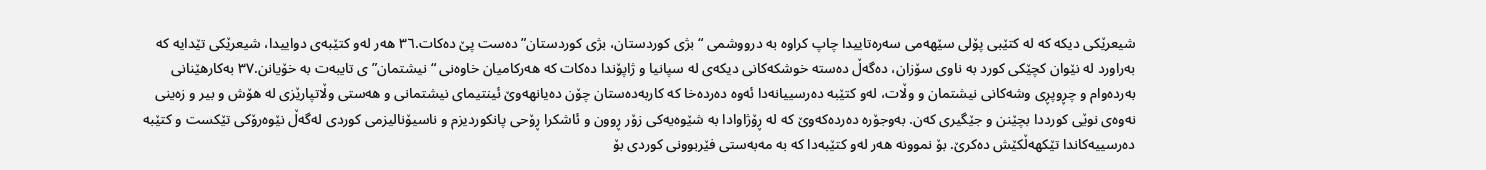شیعرێکی دیکە کە لە کتێبی پۆلی سێهەمی سەرەتاییدا چاپ کراوە بە درووشمی “بژی کوردستان، بژی کوردستان” دەست پێ دەکات.٣٦ هەر لەو کتێبەی دواییدا، شیعرێکی تێدایە کە بەراورد لە نێوان کچێکی کورد بە ناوی سۆزان، دەگەڵ دەستە خوشکەکانی دیکەی لە سپانیا و ژاپۆندا دەکات کە هەرکامیان خاوەنی “نیشتمان”ی تایبەت بە خۆیانن.٣٧ بەکارهێنانی بەردەوام و چڕوپڕی وشەکانی نیشتمان و وڵات، لەو کتێبە دەرسییانەدا ئەوە دەردەخا کە کاربەدەستان چۆن دەیانهەوێ ئینتیمای نیشتمانی و هەستی وڵاتپارێزی لە هۆش و بیر و زەینی نەوەی نوێی کورددا بچێنن و جێگیری کەن. بەوجۆرە دەردەکەوێ کە لە ڕۆژاوادا بە شێوەیەکی زۆر ڕوون و ئاشکرا ڕۆحی پانکوردیزم و ناسیۆنالیزمی کوردی لەگەڵ نێوەرۆکی تێکست و کتێبە دەرسییەکاندا تێکهەڵکێش دەکرێ. بۆ نموونە هەر لەو کتێبەدا کە بە مەبەستی فێربوونی کوردی بۆ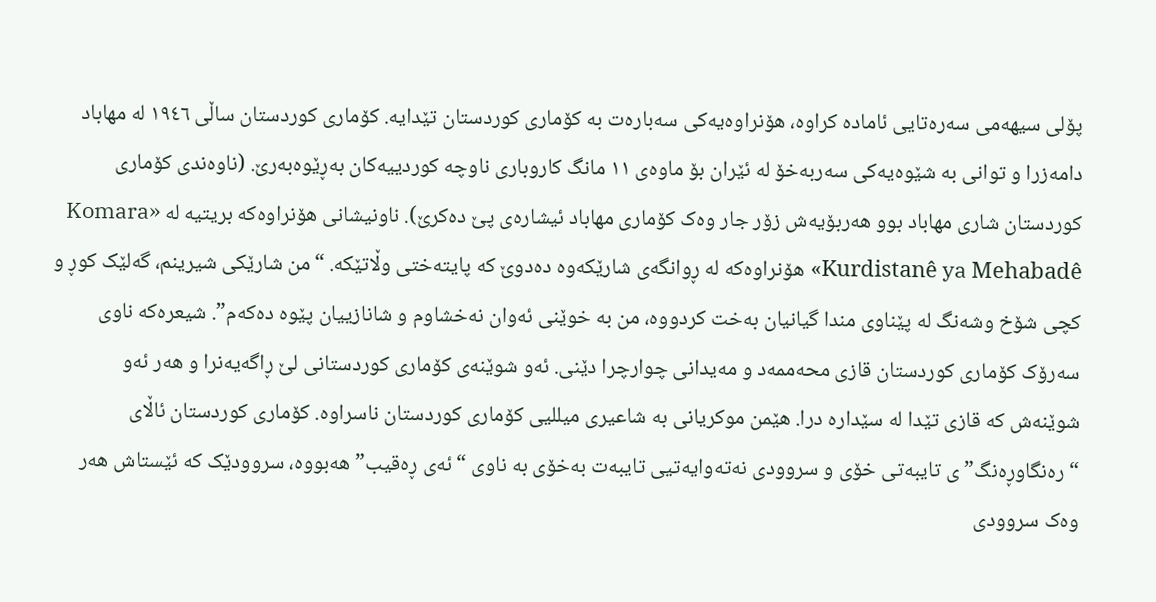پۆلی سیهەمی سەرەتایی ئامادە کراوە، هۆنراوەیەکی سەبارەت بە کۆماری کوردستان تێدایە. کۆماری کوردستان ساڵی ١٩٤٦ لە مهاباد دامەزرا و توانی بە شێوەیەکی سەربەخۆ لە ئێران بۆ ماوەی ١١ مانگ کاروباری ناوچە کوردییەکان بەڕێوەبەرێ. (ناوەندی کۆماری کوردستان شاری مهاباد بوو هەربۆیەش زۆر جار وەک کۆماری مهاباد ئیشارەی پێ دەکرێ). ناونیشانی هۆنراوەکە بریتیە لە «Komara Kurdistanê ya Mehabadê» هۆنراوەکە لە ڕوانگەی شارێکەوە دەدوێ کە پایتەختی وڵاتێکە. “من شارێکی شیرینم، گەلێک کوڕ و کچی شۆخ وشەنگ لە پێناوی مندا گیانیان بەخت کردووە، من بە خوێنی ئەوان نەخشاوم و شانازییان پێوە دەکەم”. شیعرەکە ناوی سەرۆک کۆماری کوردستان قازی محەممەد و مەیدانی چوارچرا دێنی. ئەو شوێنەی کۆماری کوردستانی لێ ڕاگەیەنرا و هەر ئەو شوێنەش کە قازی تێدا لە سێدارە درا. هێمن موکریانی بە شاعیری میللیی کۆماری کوردستان ناسراوە. کۆماری کوردستان ئاڵای “رەنگاوڕەنگ”ی تایبەتی خۆی و سروودی نەتەوایەتیی تایبەت بەخۆی بە ناوی “ئەی ڕەقیب” هەبووە، سروودێک کە ئێستاش هەر وەک سروودی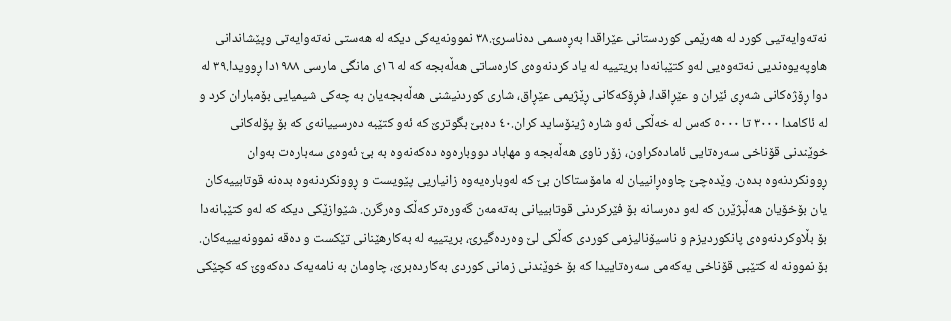نەتەوایەتیی کورد لە هەرێمی کوردستانی عێراقدا بەڕەسمی دەناسرێ.٣٨ نموونەیەکی دیکە لە هەستی نەتەوایەتی وپێشاندانی هاوپەیوەندیی نەتەوەیی لەو کتێبانەدا بریتییە لە یاد کردنەوەی کارەساتی هەڵەبجە کە لە ١٦ی مانگی مارسی ١٩٨٨دا ڕوویدا.٣٩ لە دوا ڕۆژەکانی شەڕی ئێران و عێڕاقدا، فڕۆکەکانی ڕێژیمی عێڕاق، شاری کوردنیشنی هەڵەبجەیان بە چەکی شیمیایی بۆمباران کرد و لە ئاکامدا ٣٠٠٠ تا ٥٠٠٠ کەس لە خەڵکی ئەو شارە ژینۆساید کران.٤٠ دەبێ بگوترێ کە ئەو کتێبە دەرسییانەی کە بۆ پۆلەکانی خوێندنی قۆناخی سەرەتایی ئامادەکراون، زۆر ناوی هەڵەبجە و مهاباد دووبارەوە دەکەنەوە بە بێ ئەوەی سەبارەت بەوان ڕوونکردنەوە بدەن. وێدەچێ چاوەڕانییان لە مامۆستاکان بێ کە لەوبارەیەوە زانیاریی پێویست و ڕوونکردنەوە بدەنە قوتابییەکان یان بۆخۆیان هەڵبژێرن کە لەو دەرسانە بۆ فێرکردنی قوتابییانی بەتەمەن گەورەتر کەڵک وەرگرن. شێوازێکی دیکە کە لەو کتێبانەدا بۆ بڵاوکردنەوەی پانکوردیزم و ناسیۆنالیزمی کوردی کەڵکی لێ وەردەگیرێ، بریتییە لە بەکارهێنانی تێکست و دەقە نموونەیییەکان. بۆ نموونە لە کتێبی قۆناخی یەکەمی سەرەتاییدا کە بۆ خوێندنی زمانی کوردی بەکاردەبرێ، چاومان بە نامەیەک دەکەوێ کە کچێکی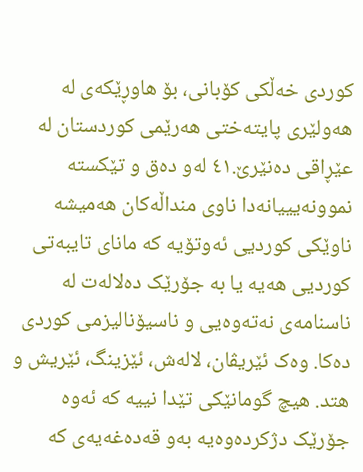کوردی خەڵکی کۆبانی، بۆ هاوڕێکەی لە هەولێری پایتەختی هەرێمی کوردستان لە عێڕاقی دەنێرێ.٤١ لەو دەق و تێکستە نموونەیییانەدا ناوی منداڵەکان هەمیشە ناوێکی کوردیی ئەوتۆیە کە مانای تایبەتی کوردیی هەیە یا بە جۆرێک دەلالەت لە ناسنامەی نەتەوەیی و ناسیۆنالیزمی کوردی دەکا. وەک ئێریڤان، لالەش، ئێزینگ، ئێریش و هتد. هیچ گومانێکی تێدا نییە کە ئەوە جۆرێک دژکردەوەیە بەو قەدەغەیەی کە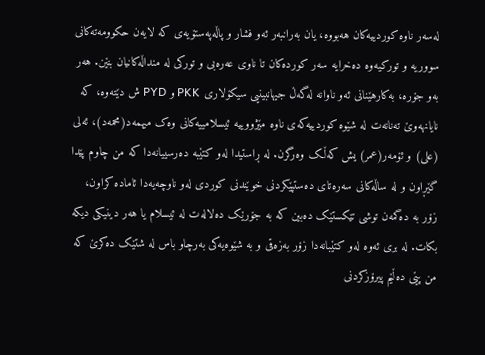لەسەر ناوە کوردییەکان هەبووە، یان بەرانبەر ئەو فشار و پاڵەپەستۆیەی کە لایەن حکوومەتەکانی سووریە و تورکیەوە دەخرایە سەر کوردەکان تا ناوی عەرەبی و تورکی لە منداڵەکانیان بنێن. هەر بەو جۆرە، بەکارهێنانی ئەو ناوانە لەگەڵ جیهانبینیی سیکۆلاری PKK و PYD ش دێتەوە، کە نایانهەوێ تەنانەت لە شێوە کوردییەکەی ناوە مێژووییە ئیسلامییەکانی وەک میهمەد(محمەد)، ئەلی (علی) و ئۆمەر(عمر) یش کەڵک وەرگرن. لە ڕاستیدا لەو کتێبە دەرسییانەدا کە من چاوم پێدا گێڕاون و لە ساڵەکانی سەرەتای دەستپێکردنی خوێندنی کوردی لەو ناوچەیەدا ئامادە کراون، زۆر بە دەگمەن توشی تێکستێک دەبین کە بە جۆرێک دەلالەت لە ئیسلام یا هەر دینیکی دیکە بکات. لە بری ئەوە لەو کتێبانەدا زۆر بەزەقی و بە شێوەیەکی بەرچاو باس لە شتێک دەکرێ کە من پێی دەڵێم پیرۆزکردنی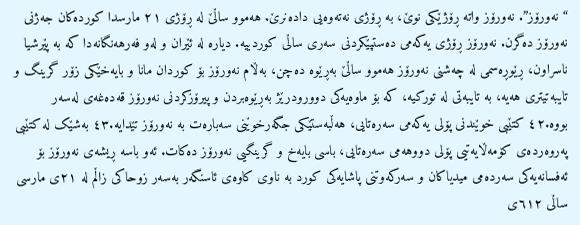“نەورۆز”. نەورۆز واتە ڕۆژێکی نوێ، بە ڕۆژی نەتەوەیی دادەنرێ. هەموو ساڵێ لە ڕۆژی ٢١ مارسدا کوردەکان جەژنی نەورۆز دەگرن. نەورۆز ڕۆژی یەکەمی دەستپێکردنی سەری ساڵی کوردییە. دیارە لە ئێران و لەو فەرهەنگانەدا کە بە پێرشیا ناسراون، ڕێوڕەسمی لە چەشنی نەورۆز هەموو ساڵێ بەڕێوە دەچن، بەڵام نەورۆز بۆ کوردان مانا و بایەخێکی زۆر گرینگ و تایبەتیتری هەیە، بە تایبەتی لە تورکیە، کە بۆ ماوەیەکی دوورودرێژ بەڕێوەبردن و پیرۆزکردنی نەورۆز قەدەغەی لەسەر بووە.٤٢ کتێبی خوێندنی پۆلی یەکەمی سەرەتایی، هەڵبەستێکی جگەرخوێنی سەبارەت بە نەورۆز تێدایە.٤٣ بەشێک لە کتێبی پەروەردەی کۆمەڵایەتیی پۆلی دووهەمی سەرەتایی، باسی بایەخ و گرینگیی نەورۆز دەکات. ئەو باسە ڕیشەی نەورۆز بۆ ئەفسانەیەکی سەردەمی میدیاکان و سەرکەوتنی پاشایەکی کورد بە ناوی کاوەی ئاسنگەر بەسەر زوحاکی زاڵم لە ٢١ی مارسی ساڵی ٦١٢ی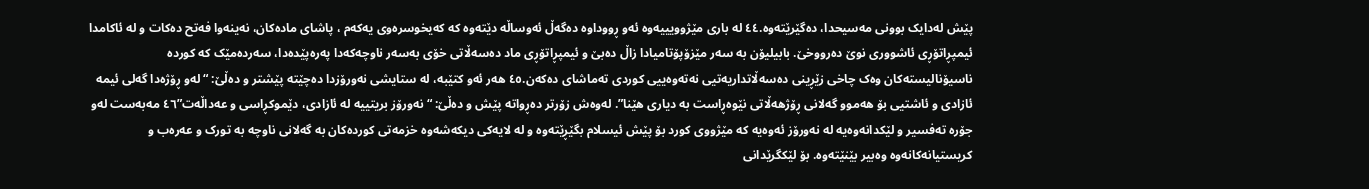پێش لەدایک بوونی مەسیحدا، دەگێرێتەوە.٤٤ لە باری مێژوویییەوە ئەو ڕووداوە دەگەڵ ئەوساڵە دێتەوە کە کەیخوسرەوی یەکەم ، پاشای مادەکان، نەینەوا فەتح دەکات و لە ئاکامدا ئیمپڕاتۆڕی ئاشووری نوێ دەرووخێ. بابیلیۆن بە سەر مێزۆپۆتامیادا زاڵ دەبێ و ئیمپڕاتۆڕی ماد دەسەڵاتی خۆی بەسەر ناوچەکەدا پەرەپێدەدا، سەردەمێک کە کوردە ناسیۆنالیستەکان وەک چاخی زێڕینی دەسەڵاتداریەتیی نەتەوەییی کوردی تەماشای دەکەن.٤٥ هەر ئەو کتێبە، لە ستایشی نەورۆزدا دەچێتە پێشتر و دەڵێ: “لەو ڕۆژەدا گەلی ئیمە ئازادی و ئاشتیی بۆ هەموو گەلانی ڕۆژهەڵاتی نێوەڕاست بە دیاری هێنا”. لەوەش زۆرتر دەڕواتە پێش و دەڵێ: “نەورۆز بریتییە لە ئازادی، دێموکڕاسی و عەداڵەت”٤٦ مەبەست لەو جۆرە تەفسیر و لێکدانەوەیە لە نەورۆز ئەوەیە کە مێژووی کورد بۆ پێش ئیسلام بگێڕێتەوە و لە لایەکی دیکەشەوە خزمەتی کوردەکان بە گەلانی ناوچە بە تورک و عەرەب و کریستیانەکانەوە وەبیر بێنێتەوە. بۆ لێکگرێدانی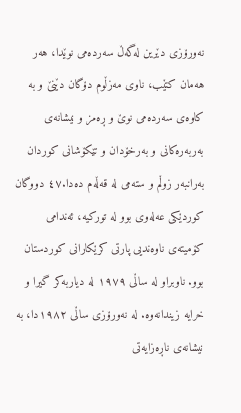نەورۆزی دێرین لەگەڵ سەردەمی نوێدا، هەر هەمان کتێب، ناوی مەزڵوم دۆگان دێنێ و بە کاوەی سەردەمی نوێ و ڕەمز و نیشانەی بەربەرەکانی و بەرخۆدان و تێکۆشانی کوردان بەرانبەر زوڵم و ستەمی لە قەڵەم دەدا.٤٧ دووگان کوردێکی عەلەوی بوو لە تورکیە، ئەندامی کۆمیتەی ناوەندیی پارتی کرێکارانی کوردستان بوو. ناوبراو لە ساڵی ١٩٧٩ لە دیاربەکر گیرا و خرایە زیندانەوە. لە نەورۆزی ساڵی ١٩٨٢دا، بە نیشانەی ناڕەزایەتی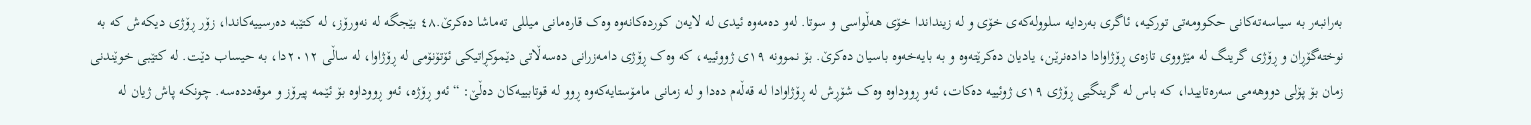بەرانبەر بە سیاسەتەکانی حکوومەتی تورکیە، ئاگری بەردایە سلوولەکەی خۆی و لە زینداندا خۆی هەڵواسی و سوتا. لەو دەمەوە ئیدی لە لایەن کوردەکانەوە وەک قارەمانی میللی تەماشا دەکرێ.٤٨ بێجگە لە نەورۆز، لە کتێبە دەرسییەکاندا، زۆر ڕۆژی دیکەش کە بە نوختەگۆڕان و ڕۆژی گرینگ لە مێژووی تازەی ڕۆژاوادا دادەنرێن، یادیان دەکرێتەوە و بە بایەخەوە باسیان دەکرێ. بۆ نموونە ١٩ی ژووئییە، کە وەک ڕۆژی دامەزرانی دەسەڵاتی دێموکڕاتیکی ئۆتۆنۆمی لە ڕۆژاوا، لە ساڵی ٢٠١٢دا، بە حیساب دێت. لە کتێبی خوێندنی زمان بۆ پۆلی دووهەمی سەرەتاییدا، کە باس لە گرینگیی ڕۆژی ١٩ی ژوئییە دەکات، ئەو ڕووداوە وەک شۆڕش لە ڕۆژاوادا لە قەڵەم دەدا و لە زمانی مامۆستایەکەوە ڕوو لە قوتابییەکان دەڵێ: “ئەو ڕۆژە، ئەو ڕووداوە بۆ ئێمە پیرۆز و موقەددەسە. چونکە پاش ژیان لە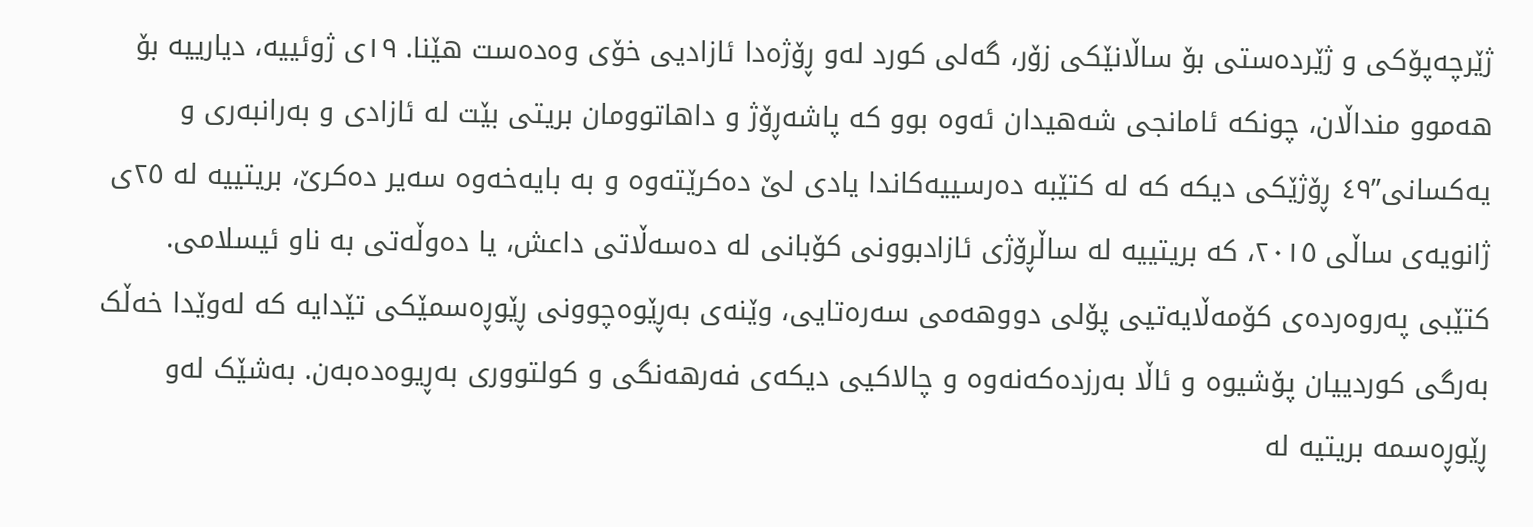ژێرچەپۆکی و ژێردەستی بۆ ساڵانێکی زۆر، گەلی کورد لەو ڕۆژەدا ئازادیی خۆی وەدەست هێنا. ١٩ی ژوئییە، دیارییە بۆ هەموو منداڵان، چونکە ئامانجی شەهیدان ئەوە بوو کە پاشەڕۆژ و داهاتوومان بریتی بێت لە ئازادی و بەرانبەری و یەکسانی”٤٩ ڕۆژێکی دیکە کە لە کتێبە دەرسییەکاندا یادی لێ دەکرێتەوە و بە بایەخەوە سەیر دەکرێ، بریتییە لە ٢٥ی ژانویەی ساڵی ٢٠١٥، کە بریتییە لە ساڵڕۆژی ئازادبوونی کۆبانی لە دەسەڵاتی داعش، یا دەوڵەتی بە ناو ئیسلامی. کتێبی پەروەردەی کۆمەڵایەتیی پۆلی دووهەمی سەرەتایی، وێنەی بەڕێوەچوونی ڕێوڕەسمێکی تێدایە کە لەوێدا خەڵک بەرگی کوردییان پۆشیوە و ئاڵا بەرزدەکەنەوە و چالاکیی دیکەی فەرهەنگی و کولتووری بەڕیوەدەبەن. بەشێک لەو ڕێوڕەسمە بریتیە لە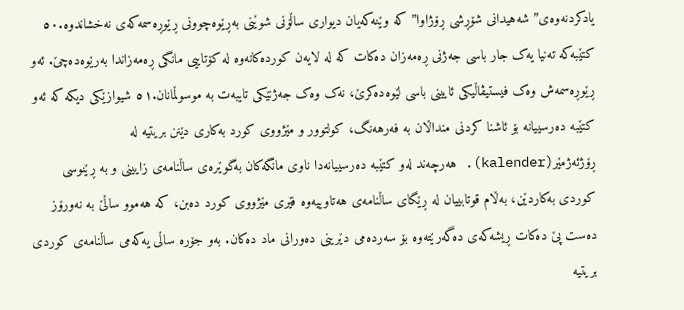یادکردنەوەی” شەهیدانی شۆڕشی ڕۆژاوا” کە وێنەکەیان دیواری ساڵۆنی شوێنی بەڕێوەچوونی ڕێوڕەسمەکەی نەخشاندوە.٥٠ کتێبەکە تەنیا یەک جار باسی جەژنی ڕەمەزان دەکات کە لە لایەن کوردەکانەوە لە کۆتاییی مانگی ڕەمەزاندا بەرێوەدەچێ. ئەو ڕێوڕەسمەش وەک فیستیڤاڵیکی ئایینی باسی لێوەدەکرێ، نەک وەک جەژنێکی تایبەت بە موسوڵمانان.٥١ شیوازێکی دیکە کە ئەو کتێبە دەرسییانە بۆ ئاشنا کردنی منداڵان بە فەرهەنگ، کولتوور و مێژووی کورد بەکاری دێنن بریتیە لە ڕۆژئەژمێر(kalender). هەرچەند لەو کتێبە دەرسییانەدا ناوی مانگەکان بەگوێرەی ساڵنامەی زایینی و بە ڕێنوسی کوردی بەکاردێن، بەڵام قوتابییان لە ڕێگای ساڵنامەی هەتاوییەوە فێری مێژووی کورد دەبن، کە هەموو ساڵێ بە نەورۆز دەست پێ دەکات ڕیشەکەی دەگەرێتەوە بۆ سەردەمی دێرینی دەورانی ماد دەکان. بەو جۆرە ساڵی یەکەمی ساڵنامەی کوردی بریتیە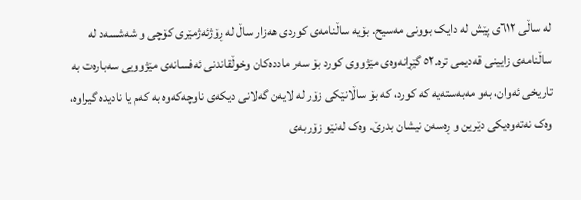لە ساڵی ٦١٢ی پێش لە دایک بوونی مەسیح. بۆیە ساڵنامەی کوردی هەزار ساڵ لە ڕۆژئەژمێری کۆچی و شەشسەد لە ساڵنامەی زایینی قەدیمی ترە.٥٢ گێڕانەوەی مێژووی کورد بۆ سەر ماددەکان وخوڵقاندنی ئەفسانەی مێژوویی سەبارەت بە تاریخی ئەوان، بەو مەبەستەیە کە کورد، کە بۆ ساڵانێکی زۆر لە لایەن گەلانی دیکەی ناوچەکەوە بە کەم یا نادیدە گیراوە، وەک نەتەوەیکی دێرین و ڕەسەن نیشان بدرێ. وەک لەنێو زۆربەی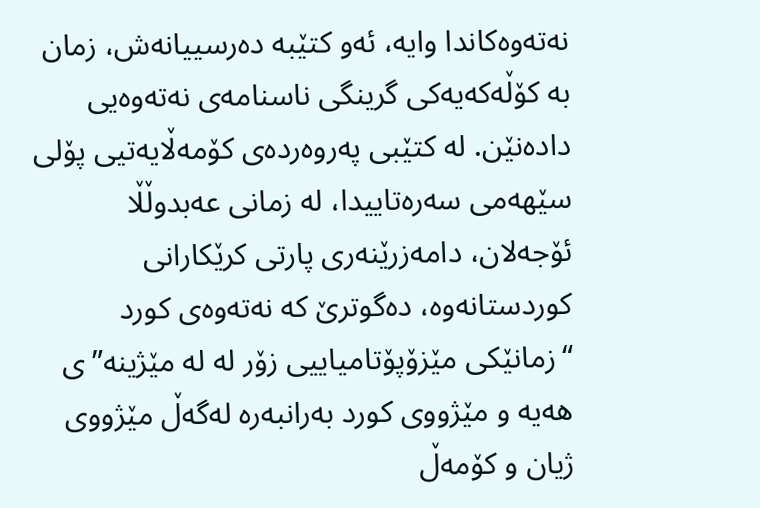نەتەوەکاندا وایە، ئەو کتێبە دەرسییانەش، زمان بە کۆڵەکەیەکی گرینگی ناسنامەی نەتەوەیی دادەنێن. لە کتێبی پەروەردەی کۆمەڵایەتیی پۆلی سێهەمی سەرەتاییدا، لە زمانی عەبدوڵڵا ئۆجەلان، دامەزرێنەری پارتی کرێکارانی کوردستانەوە، دەگوترێ کە نەتەوەی کورد “زمانێکی مێزۆپۆتامیاییی زۆر لە لە مێژینە”ی هەیە و مێژووی کورد بەرانبەرە لەگەڵ مێژووی ژیان و کۆمەڵ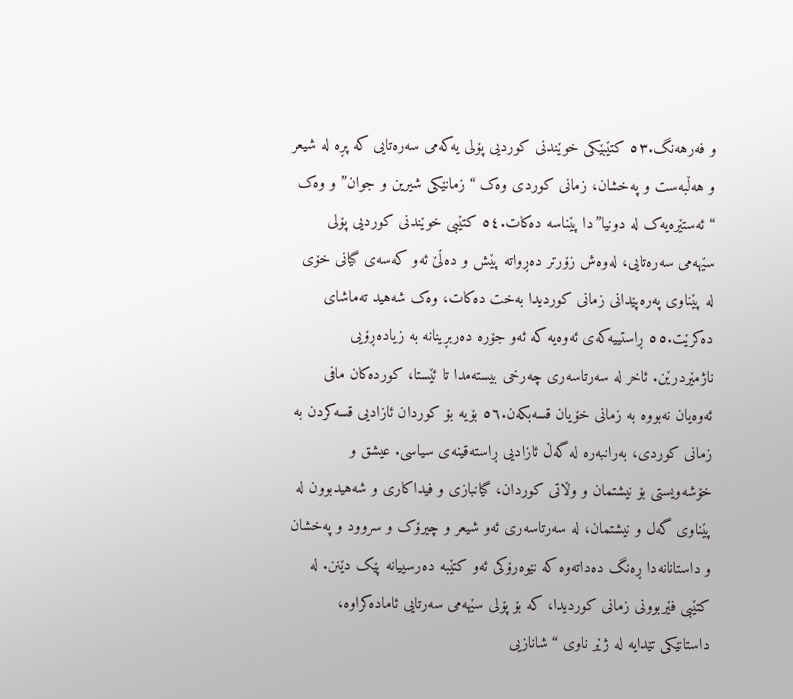و فەرهەنگ.٥٣ کتێبێکی خوێندنی کوردیی پۆلی یەکەمی سەرەتایی کە پڕە لە شیعر و هەڵبەست و پەخشان، زمانی کوردی وەک “زمانێکی شیرین و جوان” و وەک “ئەستێرەیەک لە دونیا”دا پێناسە دەکات.٥٤ کتێبی خوێندنی کوردیی پۆلی سێهەمی سەرەتایی، لەوەش زۆرتر دەڕواتە پێش و دەڵێ ئەو کەسەی گیانی خۆی لە پێناوی پەرەپێدانی زمانی کوردیدا بەخت دەکات، وەک شەهید تەماشای دەکرێت.٥٥ ڕاستییەکەی ئەوەیە کە ئەو جۆرە دەربڕینانە بە زیادەڕۆیی ناژمێردرێن. ئاخر لە سەرتاسەری چەرخی بیستەمدا تا ئێستا، کوردەکان مافی ئەوەیان نەبووە بە زمانی خۆیان قسەبکەن.٥٦ بۆیە بۆ کوردان ئازادیی قسەکردن بە زمانی کوردی، بەرانبەرە لە گەڵ ئازادیی ڕاستەقینەی سیاسی. عیشق و خۆشەویستی بۆ نیشتمان و وڵاتی کوردان، گیانبازی و فیداکاری و شەهیدبوون لە پێناوی گەل و نیشتمان، لە سەرتاسەری ئەو شیعر و چیرۆک و سروود و پەخشان و داستانانەدا ڕەنگ دەداتەوە کە نێوەرۆکی ئەو کتێبە دەرسییانە پێک دێنن. لە کتێبی فێربوونی زمانی کوردیدا، کە بۆ پۆلی سێهەمی سەرتایی ئامادەکراوە، داستانێکی تێدایە لە ژێر ناوی “شانازیی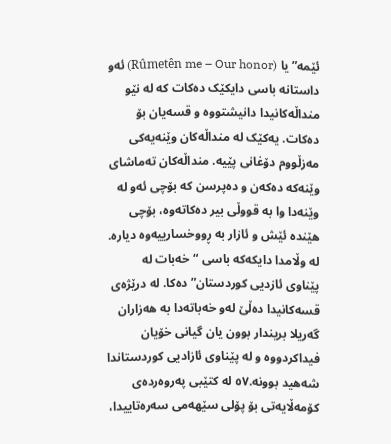ئێمە” یا (Rûmetên me – Our honor) ئەو داستانە باسی دایکێک دەکات کە لە نێو منداڵەکانیدا دانیشتووە و قسەیان بۆ دەکات. یەکێک لە منداڵەکان وێنەیەکی مەزڵووم دۆغانی پێیە. منداڵەکان تەماشای وێنەکە دەکەن و دەپرسن کە بۆچی ئەو لە وێنەدا وا بە قووڵی بیر دەکاتەوە، بۆچی هێندە ئێش و ئازار بە ڕووخسارییەوە دیارە. لە وڵامدا دایکەکە باسی “خەبات لە پێناوی ئازدیی کوردستان” دەکا. لە درێژەی قسەکانیدا دەڵێ لەو خەباتەدا بە هەزاران گەریلا بریندار بوون یان گیانی خۆیان فیداکردووە و لە پێناوی ئازادیی کوردستاندا شەهید بوونە.٥٧ لە کتێبی پەروەردەی کۆمەڵایەتی بۆ پۆلی سێهەمی سەرەتاییدا،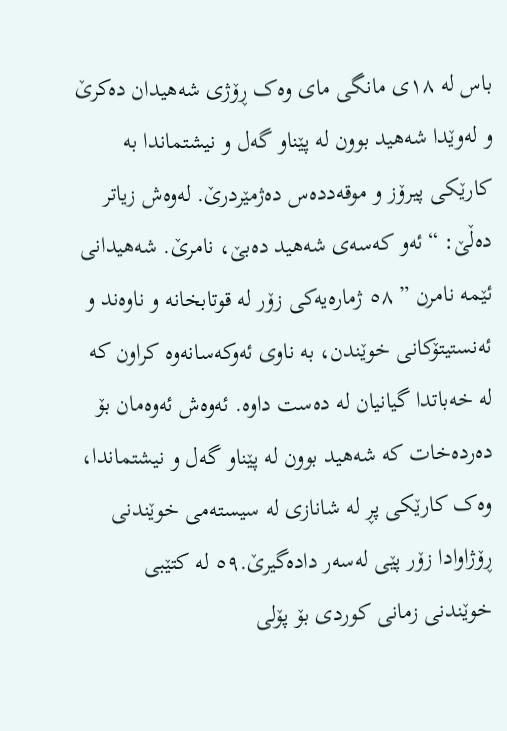باس لە ١٨ی مانگی مای وەک ڕۆژی شەهیدان دەکرێ و لەوێدا شەهید بوون لە پێناو گەل و نیشتماندا بە کارێکی پیرۆز و موقەددەس دەژمێردرێ. لەوەش زیاتر دەڵێ: “ئەو کەسەی شەهید دەبێ، نامرێ. شەهیدانی ئێمە نامرن ” ٥٨ ژمارەیەکی زۆر لە قوتابخانە و ناوەند و ئەنستیتۆکانی خوێندن، بە ناوی ئەوکەسانەوە کراون کە لە خەباتدا گیانیان لە دەست داوە. ئەوەش ئەوەمان بۆ دەردەخات کە شەهید بوون لە پێناو گەل و نیشتماندا، وەک کارێکی پڕ لە شانازی لە سیستەمی خوێندنی ڕۆژاوادا زۆر پێی لەسەر دادەگیرێ.٥٩ لە کتێبی خوێندنی زمانی کوردی بۆ پۆلی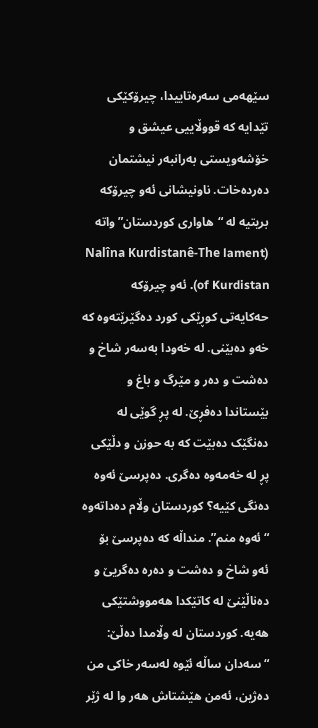سێهەمی سەرەتاییدا، چیرۆکێکی تێدایە کە قووڵاییی عیشق و خۆشەویستی بەرانبەر نیشتمان دەردەخات. ناونیشانی ئەو چیرۆکە بریتیە لە “هاواری کوردستان” واتە (Nalîna Kurdistanê-The lament of Kurdistan). ئەو چیرۆکە حەکایەتی کوڕێکی کورد دەگێرێتەوە کە خەو دەبێنی. لە خەودا بەسەر شاخ و دەشت و دەر و مێرگ و باغ و بێستاندا دەفڕێ. لە پڕ گوێی لە دەنگێک دەبێت کە بە حوزن و دڵێکی پڕ لە خەمەوە دەگری. دەپرسێ ئەوە دەنگی کێیە؟ کوردستان وڵام دەداتەوە “ئەوە منم”. منداڵە کە دەپرسێ بۆ ئەو شاخ و دەشت و دەرە دەگریێ و دەناڵێنێ لە کاتێکدا هەمووشتێکی هەیە. کوردستان لە وڵامدا دەڵێ: “سەدان ساڵە ئێوە لەسەر خاکی من دەژین، ئەمن هێشتاش هەر وا لە ژێر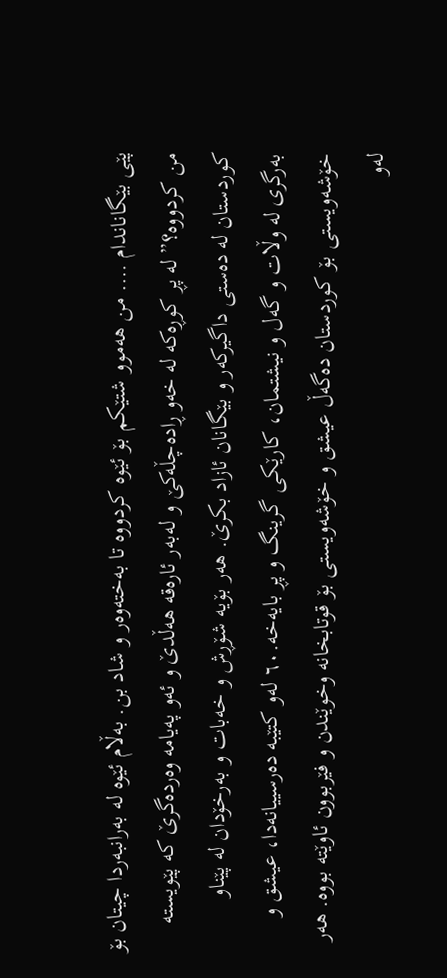پێی بێگاناندام …. من هەموو شتێکم بۆ ئێوە کردووە تا بەختەوەر و شاد بن. بەڵام ئێوە لە بەرانبەردا چیتان بۆ من کردووە؟” لە پڕ کوڕەکە لە خەو ڕادەچڵەکێ و لەبەر ئارەقە هەڵدێ و ئەو پەیامە وەردەگرێ کە پێویستە کوردستان لە دەستی داگیرکەر و بێگانان ئازاد بکرێ. هەر بۆیە شۆڕش و خەبات و بەرخۆدان لە پێناو بەرگری لە وڵات و گەل و نیشتمان، کارێکی گرینگ و پڕ بایەخە.٦٠ لەو کتێبە دەرسییانەدا، عیشق و خۆشەویستی بۆ کوردستان دەگەڵ عیشق و خۆشەویستی بۆ قوتابخانە وخوێندن و فێربوون ئاوێتە بووە. هەر لەو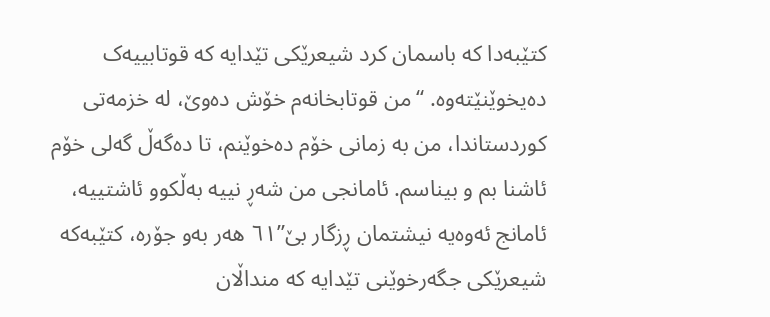کتێبەدا کە باسمان کرد شیعرێکی تێدایە کە قوتابییەک دەیخوێنێتەوە. “من قوتابخانەم خۆش دەوێ، لە خزمەتی کوردستاندا، من بە زمانی خۆم دەخوێنم، تا دەگەڵ گەلی خۆم ئاشنا بم و بیناسم. ئامانجی من شەڕ نییە بەڵکوو ئاشتییە، ئامانج ئەوەیە نیشتمان ڕزگار بێ”٦١ هەر بەو جۆرە، کتێبەکە شیعرێکی جگەرخوێنی تێدایە کە منداڵان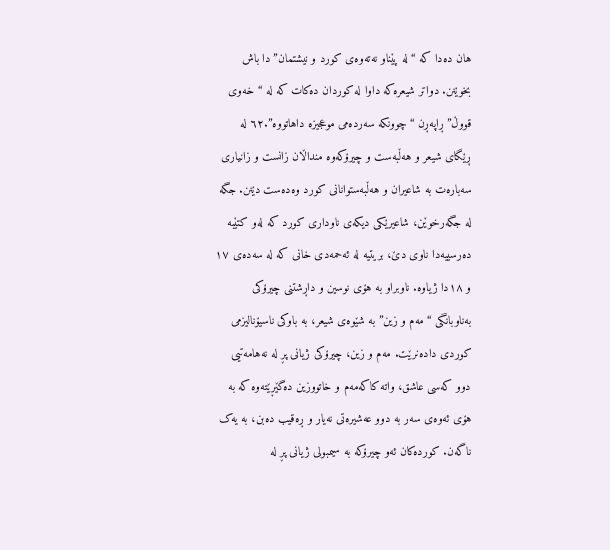هان دەدا کە “لە پێناو نەتەوەی کورد و نیشتمان”دا باش بخوێنن. دواتر شیعرەکە داوا لە کوردان دەکات کە لە “خەوی قووڵ” ڕاپەڕن “چوونکە سەردەمی موعجیزە داهاتووە”.٦٢ لە ڕێگای شیعر و هەڵبەست و چیرۆکەوە منداڵان زانست و زانیاری سەبارەت بە شاعیران و هەڵبەستوانانی کورد وەدەست دێنن. جگە لە جگەرخوێن، شاعیرێکی دیکەی ناوداری کورد کە لەو کتێبە دەرسییەدا ناوی دێ، بریتیە لە ئەحمەدی خانی کە لە سەدەی ١٧ و ١٨دا ژیاوە. ناوبراو بە هۆی نوسین و داڕشتنی چیرۆکی بەناوبانگی “مەم و زین” بە شێوەی شیعر، بە باوکی ناسیۆنالیزمی کوردی دادەنرێت. مەم و زین، چیرۆکی ژیانی پڕ لە نەهامەتیی دوو کەسی عاشق، واتە کاکەمەم و خاتووزین دەگێڕێتەوە کە بە هۆی ئەوەی سەر بە دوو عەشیرەتی نەیار و ڕەقیب دەبن، بە یەک ناگەن. کوردەکان ئەو چیرۆکە بە سیمبولی ژیانی پڕ لە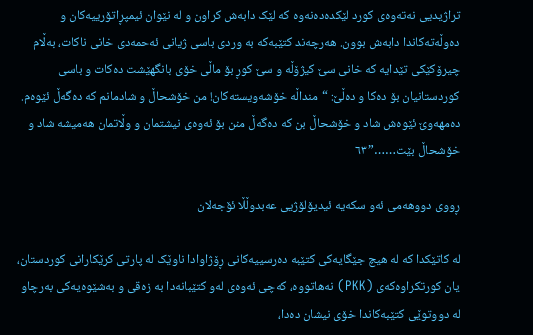تراژیدیی نەتەوەی کورد لێکدەدەنەوە کە لێک دابەش کراون و لە نێوان ئیمپڕاتۆرییەکان و دەوڵەتەکاندا دابەش بوون. هەرچەند کتێبەکە بە وردی باسی ژیانی ئەحمەدی خانی ناکات، بەڵام چیرۆکێکی تێدایە کە خانی سێ کیژۆڵە و سێ کوڕ بۆ ماڵی خۆی بانگهێشت دەکات و باسی کوردستانیان بۆ دەکا و دەڵێ: “منداڵە خۆشەویستەکان! من خۆشحاڵ و شادمانم کە دەگەڵ ئێوەم. دەمهەوێ ئێوەش شاد و خۆشحاڵ بن کە دەگەڵ منن بۆ ئەوەی نیشتمان و وڵاتمان هەمیشە شاد و خۆشحاڵ بێت……”٦٣

ڕووی دووهەمی ئەو سکەیە ئیدیۆلۆژیی عەبدوڵڵا ئۆجەلان

لە کاتێکدا کە لە هیچ جێگایەکی کتێبە دەرسییەکانی ڕۆژاوادا ناوێک لە پارتی کرێکارانی کوردستان، یان کورتکراوەکەی (PKK) نەهاتووە، کەچی ئەوەی لەو کتێبانەدا بە زەقی و بەشێوەیەکی بەرچاو لە دووتوێی کتێبەکاندا خۆی نیشان دەدا،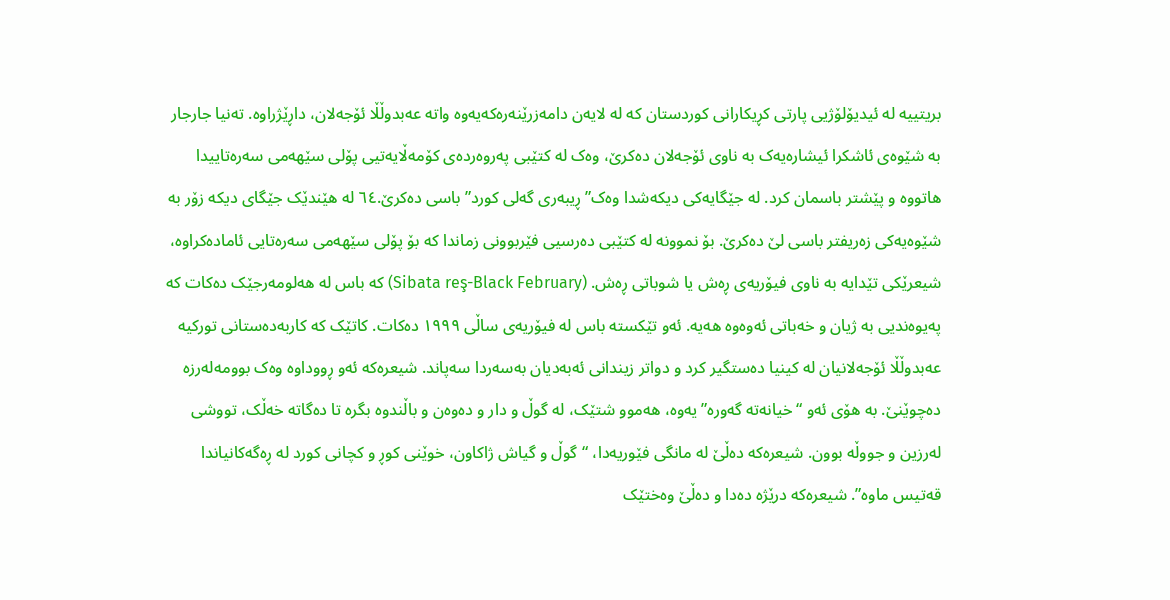بریتییە لە ئیدیۆلۆژیی پارتی کڕیکارانی کوردستان کە لە لایەن دامەزرێنەرەکەیەوە واتە عەبدوڵڵا ئۆجەلان، داڕێژراوە. تەنیا جارجار بە شێوەی ئاشکرا ئیشارەیەک بە ناوی ئۆجەلان دەکرێ، وەک لە کتێبی پەروەردەی کۆمەڵایەتیی پۆلی سێهەمی سەرەتاییدا هاتووە و پێشتر باسمان کرد. لە جێگایەکی دیکەشدا وەک”ڕیبەری گەلی کورد” باسی دەکرێ.٦٤ لە هێندێک جێگای دیکە زۆر بە شێوەیەکی زەریفتر باسی لێ دەکرێ. بۆ نموونە لە کتێبی دەرسیی فێربوونی زماندا کە بۆ پۆلی سێهەمی سەرەتایی ئامادەکراوە، شیعرێکی تێدایە بە ناوی فیۆریەی ڕەش یا شوباتی ڕەش. (Sibata reş-Black February) کە باس لە هەلومەرجێک دەکات کە پەیوەندیی بە ژیان و خەباتی ئەوەوە هەیە. ئەو تێکستە باس لە فیۆریەی ساڵی ١٩٩٩ دەکات. کاتێک کە کاربەدەستانی تورکیە عەبدوڵڵا ئۆجەلانیان لە کینیا دەستگیر کرد و دواتر زیندانی ئەبەدیان بەسەردا سەپاند. شیعرەکە ئەو ڕووداوە وەک بوومەلەرزە دەچوێنێ. بە هۆی ئەو “خیانەتە گەورە”یەوە، هەموو شتێک، لە گوڵ و دار و دەوەن و باڵندوە بگرە تا دەگاتە خەڵک، تووشی لەرزین و جووڵە بوون. شیعرەکە دەڵێ لە مانگی فێوریەدا، “گوڵ و گیاش ژاکاون، خوێنی کوڕ و کچانی کورد لە ڕەگەکانیاندا قەتیس ماوە”. شیعرەکە درێژە دەدا و دەڵێ وەختێک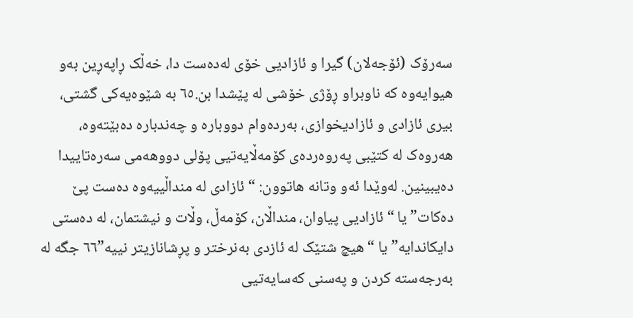سەرۆک (ئۆجەلان) گیرا و ئازادیی خۆی لەدەست دا، خەڵک ڕاپەڕین بەو هیوایەوە کە ناوبراو ڕۆژی خۆشی لە پێشدا بن.٦٥ بە شێوەیەکی گشتی، بیری ئازادی و ئازادیخوازی، بەردەوام دووبارە و چەندبارە دەبێتەوە، هەروەک لە کتێبی پەروەردەی کۆمەڵایەتیی پۆلی دووهەمی سەرەتاییدا دەیبینین. لەوێدا ئەو وتانە هاتوون: “ئازادی لە منداڵییەوە دەست پێ دەکات” یا “ئازادیی پیاوان، منداڵان، کۆمەڵ، وڵات و نیشتمان، لە دەستی دایکاندایە” یا “هیچ شتێک لە ئازدی بەنرختر و پڕشانازیتر نییە”٦٦ جگە لە بەرجەستە کردن و پەسنی کەسایەتیی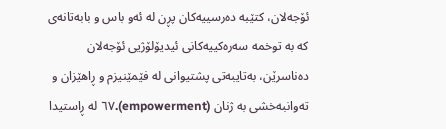ئۆجەلان، کتێبە دەرسییەکان پڕن لە ئەو باس و بابەتانەی کە بە توخمە سەرەکییەکانی ئیدیۆلۆژیی ئۆجەلان دەناسرێن، بەتایبەتی پشتیوانی لە فێمێنیزم و ڕاهێزان و تەوانبەخشی بە ژنان (empowerment).٦٧ لە ڕاستیدا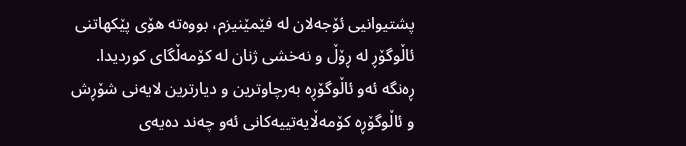پشتیوانیی ئۆجەلان لە فێمێنیزم، بووەتە هۆی پێکهاتنی ئاڵوگۆڕ لە ڕۆڵ و نەخشی ژنان لە کۆمەڵگای کوردیدا. ڕەنگە ئەو ئاڵوگۆڕە بەرچاوترین و دیارترین لایەنی شۆڕش و ئاڵوگۆڕە کۆمەڵایەتییەکانی ئەو چەند دەیەی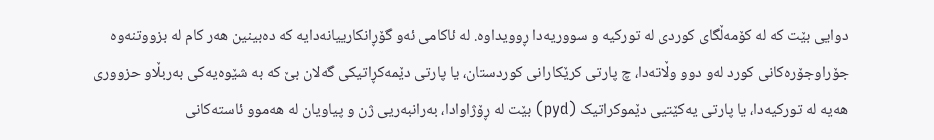دوایی بێت کە لە کۆمەڵگای کوردی لە تورکیە و سووریەدا ڕوویداوە. لە ئاکامی ئەو گۆڕانکارییانەدایە کە دەبینین هەر کام لە بزووتنەوە جۆراوجۆرەکانی کورد لەو دوو وڵاتەدا، چ پارتی کرێکارانی کوردستان، یا پارتی دێمەکڕاتیکی گەلان بێ کە بە شێوەیەکی بەربڵاو حزووری هەیە لە تورکیەدا، یا پارتی یەکێتیی دێموکراتیک (pyd) بێت لە ڕۆژاوادا، بەرانبەریی ژن و پیاویان لە هەموو ئاستەکانی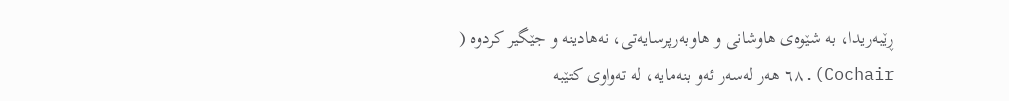ڕێبەریدا، بە شێوەی هاوشانی و هاوبەرپرسایەتی، نەهادینە و جێگیر کردوە ( Cochair).٦٨ هەر لەسەر ئەو بنەمایە، لە تەواوی کتێبە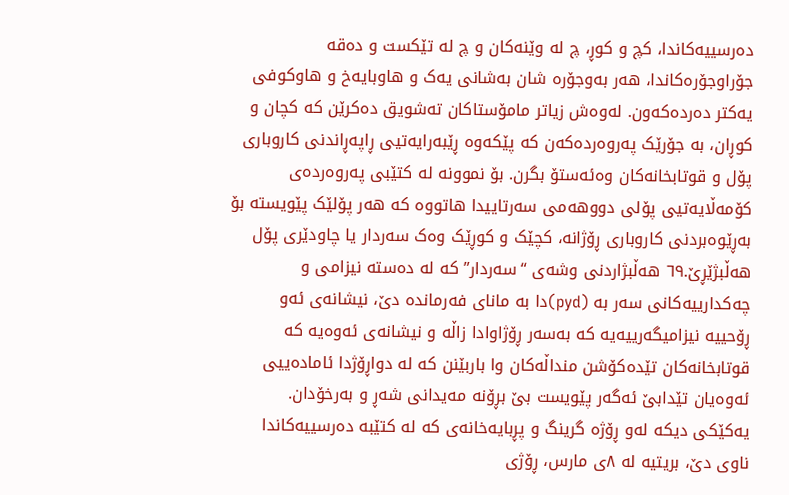دەرسییەکاندا، کچ و کوڕ، چ لە وێنەکان و چ لە تێکست و دەقە جۆراوجۆرەکاندا، هەر بەوجۆرە شان بەشانی یەک و هاوبایەخ و هاوکوفی یەکتر دەردەکەون. لەوەش زیاتر مامۆستاکان تەشویق دەکرێن کە کچان و کوڕان، بە جۆرێک پەروەردەکەن کە پێکەوە ڕێبەرایەتیی ڕاپەڕاندنی کاروباری پۆل و قوتابخانەکان وەئەستۆ بگرن. بۆ نموونە لە کتێبی پەروەردەی کۆمەڵایەتیی پۆلی دووهەمی سەرتاییدا هاتووە کە هەر پۆلێک پێویستە بۆ بەڕێوەبردنی کاروباری ڕۆژانە، کچێک و کوڕێک وەک سەردار یا چاودێری پۆل هەڵبژێڕێ.٦٩ هەڵبژاردنی وشەی “سەردار” کە لە دەستە نیزامی و چەکدارییەکانی سەر بە (pyd)دا بە مانای فەرماندە دێ، نیشانەی ئەو ڕۆحییە نیزامیگەرییەیە کە بەسەر ڕۆژاوادا زاڵە و نیشانەی ئەوەیە کە قوتابخانەکان تێدەکۆشن منداڵەکان وا باربێنن کە لە دواڕۆژدا ئامادەییی ئەوەیان تێدابێ ئەگەر پێویست بێ بڕۆنە مەیدانی شەڕ و بەرخۆدان. یەکێکی دیکە لەو ڕۆژە گرینگ و پڕبایەخانەی کە لە کتێبە دەرسییەکاندا ناوی دێ، بریتیە لە ٨ی مارس، ڕۆژی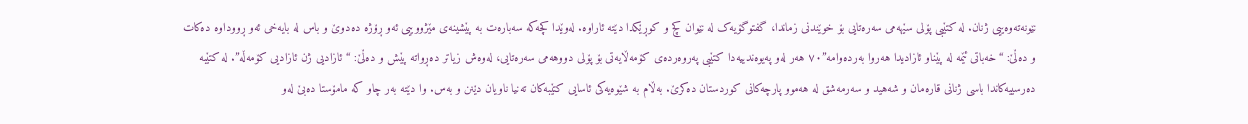نێونەتەوەییی ژنان. لە کتێبی پۆلی سێهەمی سەرەتایی بۆ خوێندنی زماندا، گفتوگۆیەک لە نێوان کچ و کوڕێکدا دێتە ئاراوە. لەوێدا کچەکە سەبارەت بە پێشینەی مێژووییی ئەو ڕۆژە دەدوێ و باس لە بایەخی ئەو ڕووداوە دەکات و دەڵێ: “خەباتی ئێمە لە پێناو ئازادیدا هەروا بەردەوامە”٧٠ هەر لەو پەیوەندییەدا کتێبی پەروەردەی کۆمەڵایەتی بۆ پۆلی دووهەمی سەرەتایی، لەوەش زیاتر دەڕواتە پێش و دەڵێ: “ئازادیی ژن ئازادیی کۆمەڵە”. لە کتێبە دەرسییەکاندا باسی ژنانی قارەمان و شەهید و سەرمەشق لە هەموو پارچەکانی کوردستان دەکرێ. بەڵام بە شێوەیەکی ئاسایی کتێبەکان تەنیا ناویان دێنن و بەس. وا دێتە بەر چاو کە مامۆستا دەبێ لەو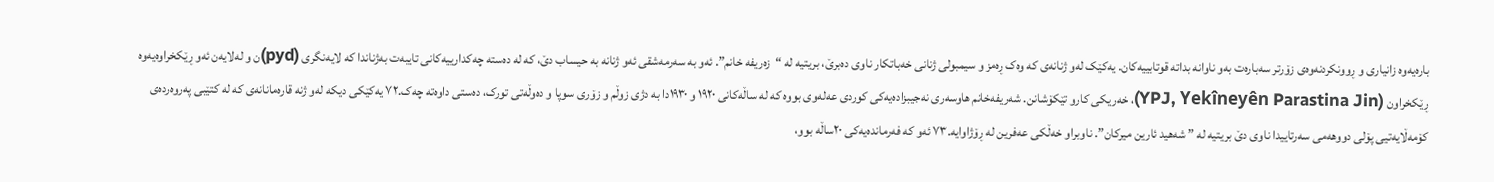بارەیەوە زانیاری و ڕوونکردنەوەی زۆرتر سەبارەت بەو ناوانە بداتە قوتابییەکان. یەکێک لەو ژنانەی کە وەک ڕەمز و سیمبولی ژنانی خەباتکار ناوی دەبرێ، بریتیە لە “زەریفە خانم”. ئەو بە سەرمەشقی ئەو ژنانە بە حیساب دێ، کە لە دەستە چەکدارییەکانی تایبەت بەژناندا کە لایەنگری (pyd)ن و لەلایەن ئەو ڕێکخراوەیەوە ڕێکخراون (YPJ, Yekîneyên Parastina Jin)، خەریکی کارو تێکۆشانن. شەریفەخانم هاوسەری نەجیبزادەیەکی کوردی عەلەوی بووە کە لە ساڵەکانی ١٩٢٠ و ١٩٣٠دا بە دژی زوڵم و زۆری سوپا و دەوڵەتی تورک، دەستی داوەتە چەک.٧٢ یەکێکی دیکە لەو ژنە قارەمانانەی کە لە کتێبی پەروەردەی کۆمەڵایەتیی پۆلی دووهەمی سەرتاییدا ناوی دێ بریتیە لە ” شەهید ئارین میرکان”. ناوبراو خەڵکی عەفرین لە ڕۆژاوایە.٧٣ ئەو کە فەرماندەیەکی ٢٠ساڵە بوو،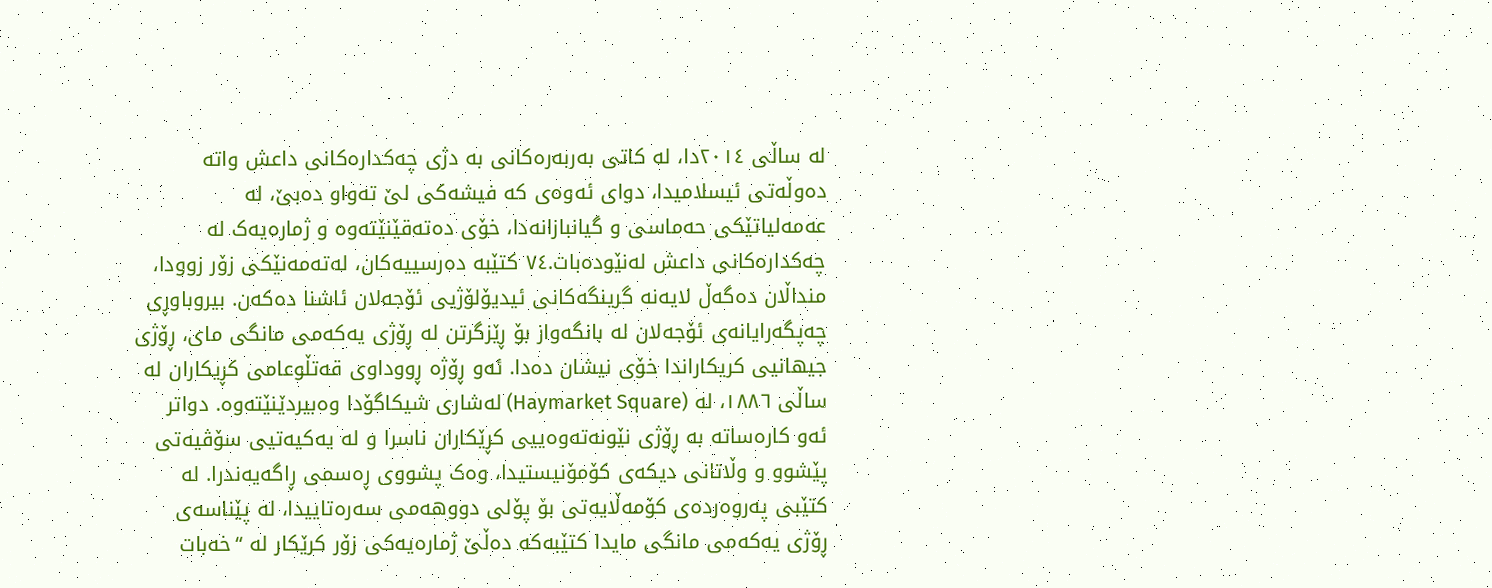لە ساڵی ٢٠١٤دا، لە کاتی بەربەرەکانی بە دژی چەکدارەکانی داعش واتە دەوڵەتی ئیسلامیدا، دوای ئەوەی کە فیشەکی لێ تەواو دەبێ، لە عەمەلیاتێکی حەماسی و گیانبازانەدا، خۆی دەتەقێنێتەوە و ژمارەیەک لە چەکدارەکانی داعش لەنێودەبات.٧٤ کتێبە دەرسییەکان، لەتەمەنێکی زۆر زوودا، منداڵان دەگەڵ لایەنە گرینگەکانی ئیدیۆلۆژیی ئۆجەلان ئاشنا دەکەن. بیروباوڕی چەپگەرایانەی ئۆجەلان لە بانگەواز بۆ ڕێزگرتن لە ڕۆژی یەکەمی مانگی مای، ڕۆژی جیهانیی کریکاراندا خۆی نیشان دەدا. ئەو ڕۆژە ڕووداوی قەتڵوعامی کڕیکاران لە ساڵی ١٨٨٦، لە (Haymarket Square) لەشاری شیکاگۆدا وەبیردێنێتەوە. دواتر ئەو کارەساتە بە ڕۆژی نێونەتەوەییی کڕێکاران ناسرا و لە یەکیەتیی سۆڤیەتی پێشوو و وڵاتانی دیکەی کۆمۆنیستیدا، وەک پشووی ڕەسمی ڕاگەیەندرا. لە کتێبی پەروەردەی کۆمەڵایەتی بۆ پۆلی دووهەمی سەرەتاییدا، لە پێناسەی ڕۆژی یەکەمی مانگی مایدا کتێبەکە دەڵێ ژمارەیەکی زۆر کرێکار لە “خەبات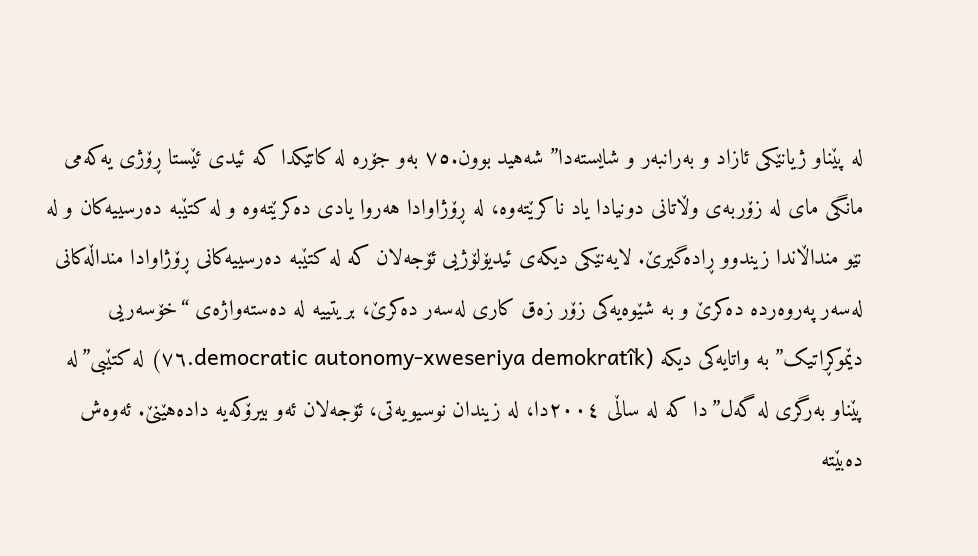لە پێناو ژیانێکی ئازاد و بەرانبەر و شایستەدا” شەهید بوون.٧٥ بەو جۆرە لە کاتێکدا کە ئیدی ئێستا ڕۆژی یەکەمی مانگی مای لە زۆربەی وڵاتانی دونیادا یاد ناکرێتەوە، لە ڕۆژاوادا هەروا یادی دەکرێتەوە و لە کتێبە دەرسییەکان و لە نێو منداڵاندا زیندوو ڕادەگیرێ. لایەنێکی دیکەی ئیدیۆلۆژیی ئۆجەلان کە لە کتێبە دەرسییەکانی ڕۆژاوادا منداڵەکانی لەسەر پەروەردە دەکرێ و بە شێوەیەکی زۆر زەق کاری لەسەر دەکرێ، بریتییە لە دەستەواژەی “خۆسەریی دێموکڕاتیک” بە واتایەکی دیکە (democratic autonomy-xweseriya demokratîk.٧٦) لە کتێبی”لە پێناو بەرگری لە گەل”دا کە لە ساڵی ٢٠٠٤دا، لە زیندان نوسیویەتی، ئۆجەلان ئەو بیرۆکەیە دادەهێنێ. ئەوەش دەبێتە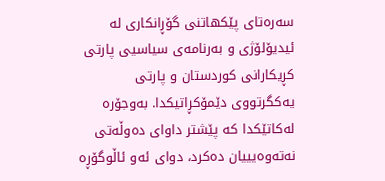سەرەتای پێکهاتنی گۆڕانکاری لە ئیدیۆلۆژی و بەرنامەی سیاسیی پارتی کڕیکارانی کوردستان و پارتی یەکگرتووی دێمۆکڕاتیکدا. بەوجۆرە لەکاتێکدا کە پێشتر داوای دەوڵەتی نەتەوەیییان دەکرد، دوای ئەو ئاڵوگۆڕە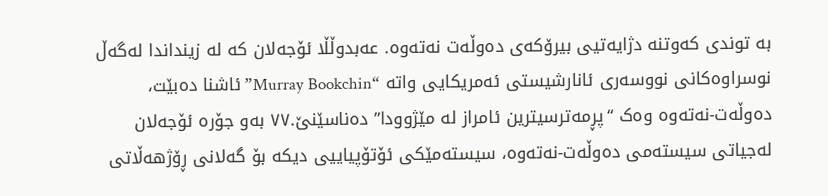بە توندی کەوتنە دژایەتیی بیرۆکەی دەوڵەت نەتەوە. عەبدوڵڵا ئۆجەلان کە لە زینداندا لەگەڵ نوسراوەکانی نووسەری ئانارشیستی ئەمریکایی واتە “Murray Bookchin” ئاشنا دەبێت، دەوڵەت-نەتەوە وەک “پڕمەترسیترین ئامراز لە مێژوودا” دەناسێنێ.٧٧ بەو جۆرە ئۆجەلان لەجیاتی سیستەمی دەوڵەت-نەتەوە، سیستەمێکی ئۆتۆپیاییی دیکە بۆ گەلانی ڕۆژهەڵاتی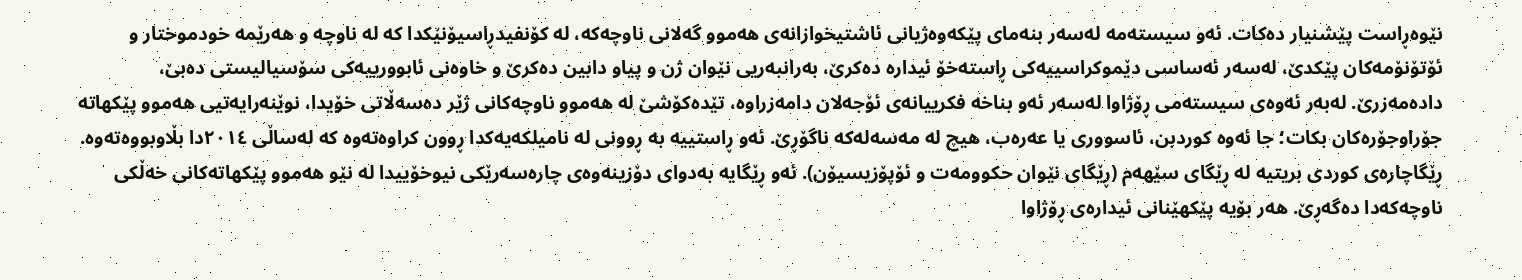نێوەڕاست پێشنیار دەکات. ئەو سیستەمە لەسەر بنەمای پێکەوەژیانی ئاشتیخوازانەی هەموو گەلانی ناوچەکە، لە کۆنفیدڕاسیۆنێکدا کە لە ناوچە و هەرێمە خودموختار و ئۆتۆنۆمەکان پێکدێ، لەسەر ئەساسی دێموکراسییەکی ڕاستەخۆ ئیدارە دەکرێ، بەرانبەریی نێوان ژن و پیاو دابین دەکرێ و خاوەنی ئابوورییەکی سۆسیالیستی دەبێ، دادەمەزرێ. لەبەر ئەوەی سیستەمی ڕۆژاوا لەسەر ئەو بناخە فکرییانەی ئۆجەلان دامەزراوە، تێدەکۆشێ لە هەموو ناوچەکانی ژێر دەسەڵاتی خۆیدا، نوێنەرایەتیی هەموو پێکهاتە جۆراوجۆرەکان بکات؛ جا ئەوە کوردبن، ئاسووری یا عەرەب، هیچ لە مەسەلەکە ناگۆڕێ. ئەو ڕاستییە بە ڕوونی لە نامیلکەیەکدا ڕوون کراوەتەوە کە لەساڵی ٢٠١٤دا بڵاوبووەتەوە. ڕێگاچارەی کوردی بریتیە لە ڕێگای سێهەم (ڕێگای نێوان حکوومەت و ئۆپۆزیسیۆن). ئەو ڕێگایە بەدوای دۆزینەوەی چارەسەرێکی نیوخۆییدا لە نێو هەموو پێکهاتەکانی خەڵکی ناوچەکەدا دەگەڕێ. هەر بۆیە پێکهێنانی ئیدارەی ڕۆژاوا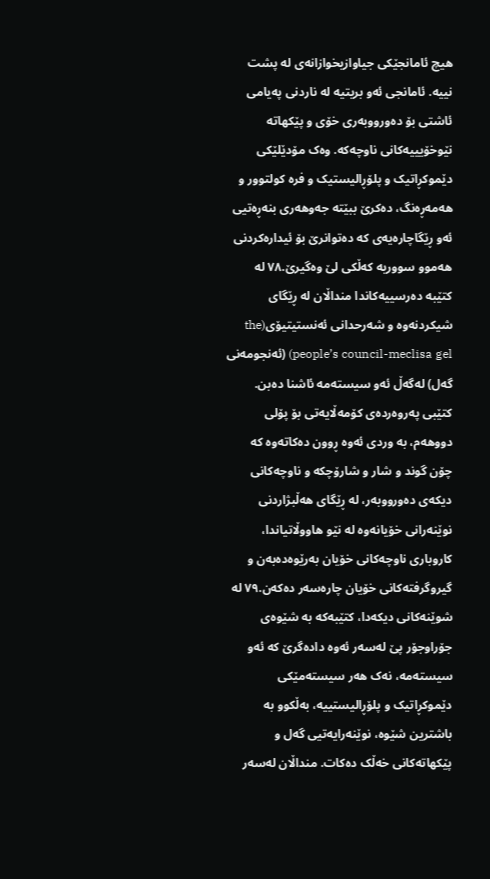هیچ ئامانجێکی جیاوازیخوازانەی لە پشت نییە. ئامانجی ئەو بریتیە لە ناردنی پەیامی ئاشتی بۆ دەورووبەری خۆی و پێکهاتە نێوخۆیییەکانی ناوچەکە. وەک مۆدێلێکی دێموکڕاتیک و پلۆڕالیستیک و فرە کولتوور و هەمەڕەنگ، دەکرێ ببێتە جەوهەری بنەڕەتیی ئەو ڕێگاچارەیەی کە دەتوانرێ بۆ ئیدارەکردنی هەموو سووریە کەڵکی لێ وەگیرێ.٧٨ لە کتێبە دەرسییەکاندا منداڵان لە ڕێگای شیکردنەوە و شەرحدانی ئەنستیتیۆی(the people’s council-meclisa gel) (ئەنجومەنی گەل) لەگەڵ ئەو سیستەمە ئاشنا دەبن. کتێبی پەروەردەی کۆمەڵایەتی بۆ پۆلی دووهەم، بە وردی ئەوە ڕوون دەکاتەوە کە چۆن گوند و شار و شارۆچکە و ناوچەکانی دیکەی دەورووبەر، لە ڕێگای هەڵبژاردنی نوێنەرانی خۆیانەوە لە نێو هاووڵاتیاندا، کاروباری ناوچەکانی خۆیان بەرێوەدەبەن و گیروگرفتەکانی خۆیان چارەسەر دەکەن.٧٩ لە شوێنەکانی دیکەدا، کتێبەکە بە شێوەی جۆراوجۆر پێ لەسەر ئەوە دادەگرێ کە ئەو سیستەمە، نەک هەر سیستەمێکی دێموکڕاتیک و پلۆڕالیستییە، بەڵکوو بە باشترین شێوە، نوێنەرایەتیی گەل و پێکهاتەکانی خەڵک دەکات. منداڵان لەسەر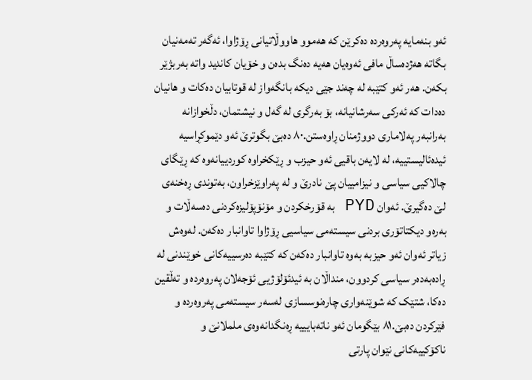ئەو بنەمایە پەروەردە دەکرێن کە هەموو هاووڵاتیانی ڕۆژاوا، ئەگەر تەمەنیان بگاتە هەژدەساڵ مافی ئەوەیان هەیە دەنگ بدەن و خۆیان کاندید واتە بەربژێر بکەن. هەر ئەو کتێبە لە چەند جێی دیکە بانگەواز لە قوتابیان دەکات و هانیان دەدات کە ئەرکی سەرشانیانە، بۆ بەرگری لە گەل و نیشتمان، دڵخوازانە بەرانبەر پەلاماری دووژمنان ڕاوەستن.٨٠ دەبێ بگوترێ ئەو دێموکڕاسیە ئیدەئالیستییە، لە لایەن باقیی ئەو حیزب و ڕێکخراوە کوردییانەوە کە ڕێگای چالاکیی سیاسی و نیزامییان پێ نادرێ و لە پەراوێزخراون، بەتوندی ڕەخنەی لێ دەگیرێ. ئەوان PYD بە قۆرخکردن و مۆنۆپۆلیزەکردنی دەسەڵات و بەرەو دیکتاتۆری بردنی سیستەمی سیاسیی ڕۆژاوا تاوانبار دەکەن. لەوەش زیاتر ئەوان ئەو حیزبە بەوە تاوانبار دەکەن کە کتێبە دەرسییەکانی خوێندنی لە ڕادەبەدەر سیاسی کردوون، منداڵان بە ئیدئۆلۆژیی ئۆجەلان پەروەردە و تەڵقین دەکا، شتێک کە شوێنەواری چارەنوسسازی لەسەر سیستەمی پەروەردە و فێرکردن دەبێ.٨١ بێگومان ئەو ناتەبایییە ڕەنگدانەوەی ململانێ و ناکۆکییەکانی نێوان پارتی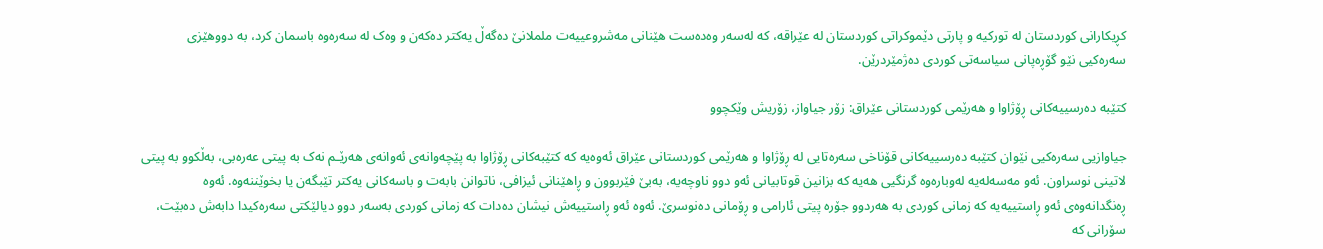کڕیکارانی کوردستان لە تورکیە و پارتی دێموکراتی کوردستان لە عێراقە، کە لەسەر وەدەست هێنانی مەشروعییەت ململانێ دەگەڵ یەکتر دەکەن و وەک لە سەرەوە باسمان کرد، بە دووهێزی سەرەکیی نێو گۆڕەپانی سیاسەتی کوردی دەژمێردرێن.

کتێبە دەرسییەکانی ڕۆژاوا و هەرێمی کوردستانی عێراق: زۆر جیاواز، زۆریش وێکچوو

جیاوازیی سەرەکیی نێوان کتێبە دەرسییەکانی قۆناخی سەرەتایی لە ڕۆژاوا و هەرێمی کوردستانی عێراق ئەوەیە کە کتێبەکانی ڕۆژاوا بە پێچەوانەی ئەوانەی هەرێـم نەک بە پیتی عەرەبی، بەڵکوو بە پیتی لاتینی نوسراون. ئەو مەسەلەیە لەوبارەوە گرنگیی هەیە کە بزانین قوتابیانی ئەو دوو ناوچەیە، بەبێ فێربوون و ڕاهێنانی ئیزافی، ناتوانن بابەت و باسەکانی یەکتر تێبگەن یا بخوێننەوە. ئەوە ڕەنگدانەوەی ئەو ڕاستییەیە کە زمانی کوردی بە هەردوو جۆرە پیتی ئارامی و ڕۆمانی دەنوسرێ. ئەوە ئەو ڕاستییەش نیشان دەدات کە زمانی کوردی بەسەر دوو دیالێکتی سەرەکیدا دابەش دەبێت، سۆرانی کە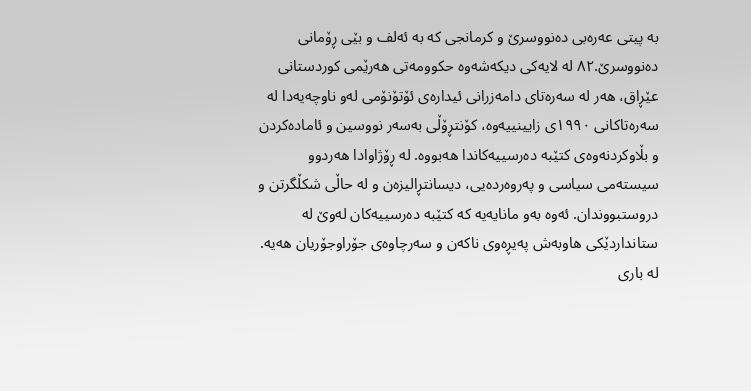بە پیتی عەرەبی دەنووسرێ و کرمانجی کە بە ئەلف و بێی ڕۆمانی دەنووسرێ.٨٢ لە لایەکی دیکەشەوە حکوومەتی هەرێمی کوردستانی عێڕاق، هەر لە سەرەتای دامەزرانی ئیدارەی ئۆتۆنۆمی لەو ناوچەیەدا لە سەرەتاکانی ١٩٩٠ی زایینییەوە، کۆنتڕۆڵی بەسەر نووسین و ئامادەکردن و بڵاوکردنەوەی کتێبە دەرسییەکاندا هەبووە. لە ڕۆژاوادا هەردوو سیستەمی سیاسی و پەروەردەیی، دیسانتڕالیزەن و لە حاڵی شکڵگرتن و دروستبووندان. ئەوە بەو مانایەیە کە کتێبە دەرسییەکان لەوێ لە ستانداردێکی هاوبەش پەیڕەوی ناکەن و سەرچاوەی جۆراوجۆریان هەیە. لە باری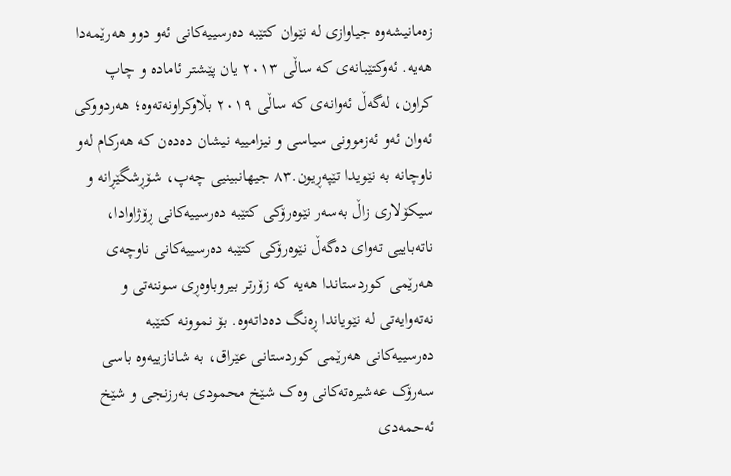زەمانیشەوە جیاوازی لە نێوان کتێبە دەرسییەکانی ئەو دوو هەرێمەدا هەیە. ئەوکتێبانەی کە ساڵی ٢٠١٣ یان پێشتر ئامادە و چاپ کراون، لەگەڵ ئەوانەی کە ساڵی ٢٠١٩ بڵاوکراونەتەوە؛ هەردووکی ئەوان ئەو ئەزموونی سیاسی و نیزامییە نیشان دەدەن کە هەرکام لەو ناوچانە بە نێویدا تێپەڕیون.٨٣ جیهانبینیی چەپ، شۆڕشگێڕانە و سیکۆلاری زاڵ بەسەر نێوەرۆکی کتێبە دەرسییەکانی ڕۆژاوادا، ناتەباییی تەوای دەگەڵ نێوەرۆکی کتێبە دەرسییەکانی ناوچەی هەرێمی کوردستاندا هەیە کە زۆرتر بیروباوەڕی سوننەتی و نەتەوایەتی لە نێویاندا ڕەنگ دەداتەوە. بۆ نموونە کتێبە دەرسییەکانی هەرێمی کوردستانی عێراق، بە شانازییەوە باسی سەرۆک عەشیرەتەکانی وەک شێخ محمودی بەرزنجی و شێخ ئەحمەدی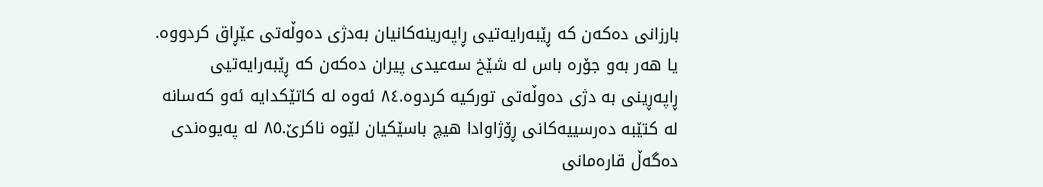بارزانی دەکەن کە ڕێبەرایەتیی ڕاپەرینەکانیان بەدژی دەوڵەتی عێڕاق کردووە. یا هەر بەو جۆرە باس لە شێخ سەعیدی پیران دەکەن کە ڕێبەرایەتیی ڕاپەڕینی بە دژی دەوڵەتی تورکیە کردوە.٨٤ ئەوە لە کاتێکدایە ئەو کەسانە لە کتێبە دەرسییەکانی ڕۆژاوادا هیچ باسێکیان لێوە ناکرێ.٨٥ لە پەیوەندی دەگەڵ قارەمانی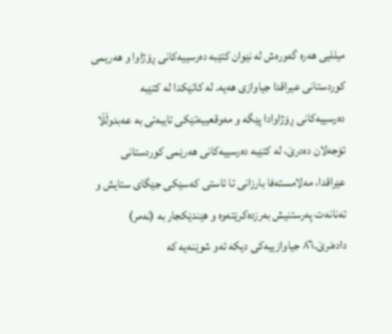میللیی هەرە گەورەش لە نێوان کتێبە دەرسییەکانی ڕۆژاوا و هەریمی کوردستانی عیراقدا جیاوازی هەیە. لە کاتێکدا لە کتێبە دەرسییەکانی ڕۆژاوادا پێگە و مەوقعییەتێکی تایبەتی بە عەبدوڵڵا ئۆجەلان دەدرێ، لە کتێبە دەرسییەکانی هەرێمی کوردستانی عێراقدا، مەلامستەفا بارزانی تا ئاستی کەسێکی جێگای ستایش و تەنانەت پەرستنیش بەرزدەکرێتەوە و هێندێکجار بە (نەمر) دادەنرێ.٨٦ جیاوازییەکی دیکە ئەو شوێنەیە کە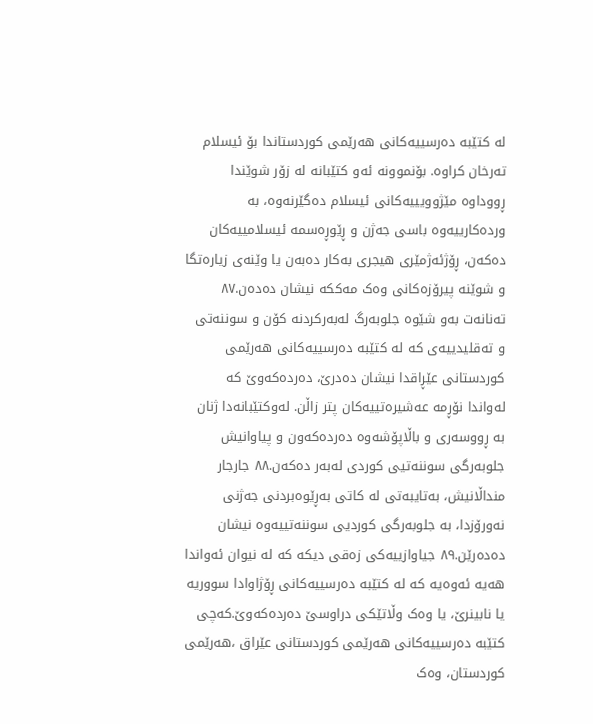لە کتێبە دەرسییەکانی هەرێمی کوردستاندا بۆ ئیسلام تەرخان کراوە. بۆنموونە ئەو کتێبانە لە زۆر شوێندا ڕووداوە مێژوویییەکانی ئیسلام دەگێرنەوە، بە وردەکارییەوە باسی جەژن و ڕێوڕەسمە ئیسلامییەکان دەکەن، ڕۆژئەژمێری هیجری بەکار دەبەن یا وێنەی زیارەتگا و شوێنە پیرۆزەکانی وەک مەککە نیشان دەدەن.٨٧ تەنانەت بەو شێوە جلوبەرگ لەبەرکردنە کۆن و سوننەتی و تەقلیدییەی کە لە کتێبە دەرسییەکانی هەرێمی کوردستانی عێڕاقدا نیشان دەدرێ، دەردەکەوێ کە لەواندا نۆڕمە عەشیرەتییەکان پتر زاڵن. لەوکتێبانەدا ژنان بە ڕووسەری و باڵاپۆشەوە دەردەکەون و پیاوانیش جلوبەرگی سوننەتیی کوردی لەبەر دەکەن.٨٨ جارجار منداڵانیش، بەتایبەتی لە کاتی بەڕێوەبردنی جەژنی نەورۆزدا، بە جلوبەرگی کوردیی سوننەتییەوە نیشان دەدەرێن.٨٩ جیاوازییەکی زەقی دیکە کە لە نیوان ئەواندا هەیە ئەوەیە کە لە کتێبە دەرسییەکانی ڕۆژاوادا سووریە یا نابینرێ، یا وەک وڵاتێکی دراوسێ دەردەکەوێ.کەچی کتێبە دەرسییەکانی هەرێمی کوردستانی عێراق ،هەرێمی کوردستان، وەک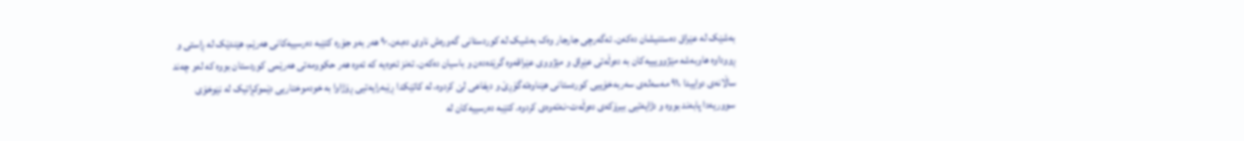بەشێک لە عێراق دەستنیشان دەکەن. ئەگەرچی جارجار وەک بەشیک لە کوردستانی گەورەش ناوی دەبەن.٩٠ هەر بەو جۆرە کتێبە دەرسییەکانی هەرێم، هێندێک لە ڕاستی و ڕووداوە هاوبەشە مێژوویییەکان بە دەوڵەتی عێڕاق و مێژووی عێراقەوە گرێدەدەن و باسیان دەکەن. تەنز ئەوەیە کە ئەوە هەر حکوومەتی هەرێمی کوردستان بووە کە لەو چەند ساڵانەی دواییدا ،٩١ مەسەلەی سەربەخۆییی کوردستانی هێناوەتەگۆڕێ و دیفاعی لێ کردوە، لە کاتێکدا ڕێبەرایەتیی ڕۆژاوا بە خودموختاریی دێموکڕاتیک لە نێوخۆی سووریەدا پابەند بووە و دژایەتیی بیرۆکەی دەوڵەت-نەتەوەی کردوە. کتێبە دەرسییەکان لە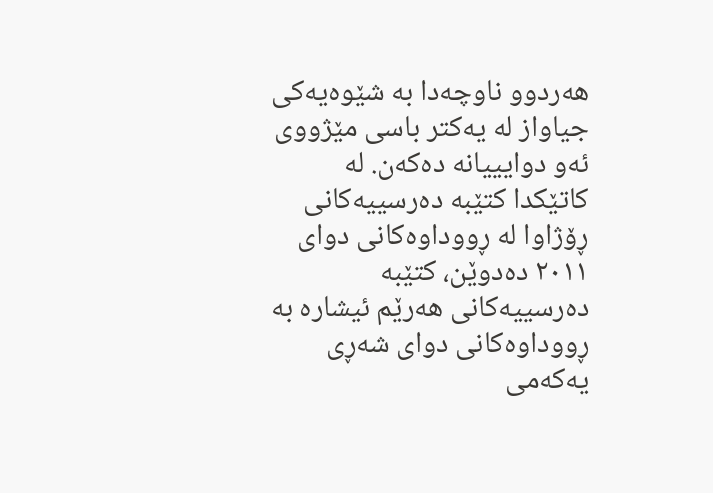هەردوو ناوچەدا بە شێوەیەکی جیاواز لە یەکتر باسی مێژووی ئەو دوایییانە دەکەن. لە کاتێکدا کتێبە دەرسییەکانی ڕۆژاوا لە ڕووداوەکانی دوای ٢٠١١ دەدوێن، کتێبە دەرسییەکانی هەرێم ئیشارە بە ڕووداوەکانی دوای شەڕی یەکەمی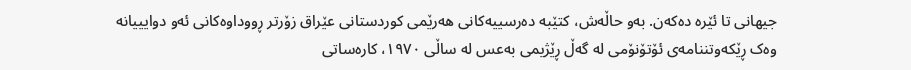جیهانی تا ئێرە دەکەن. بەو حاڵەش، کتێبە دەرسییەکانی هەرێمی کوردستانی عێراق زۆرتر ڕووداوەکانی ئەو دوایییانە وەک ڕێکەوتننامەی ئۆتۆنۆمی لە گەڵ ڕێژیمی بەعس لە ساڵی ١٩٧٠، کارەساتی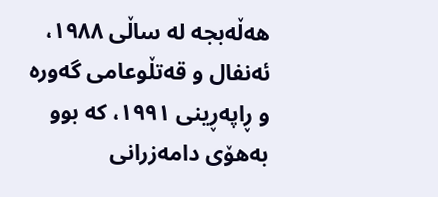هەڵەبجە لە ساڵی ١٩٨٨، ئەنفال و قەتڵوعامی گەورە و ڕاپەڕینی ١٩٩١، کە بوو بەهۆی دامەزرانی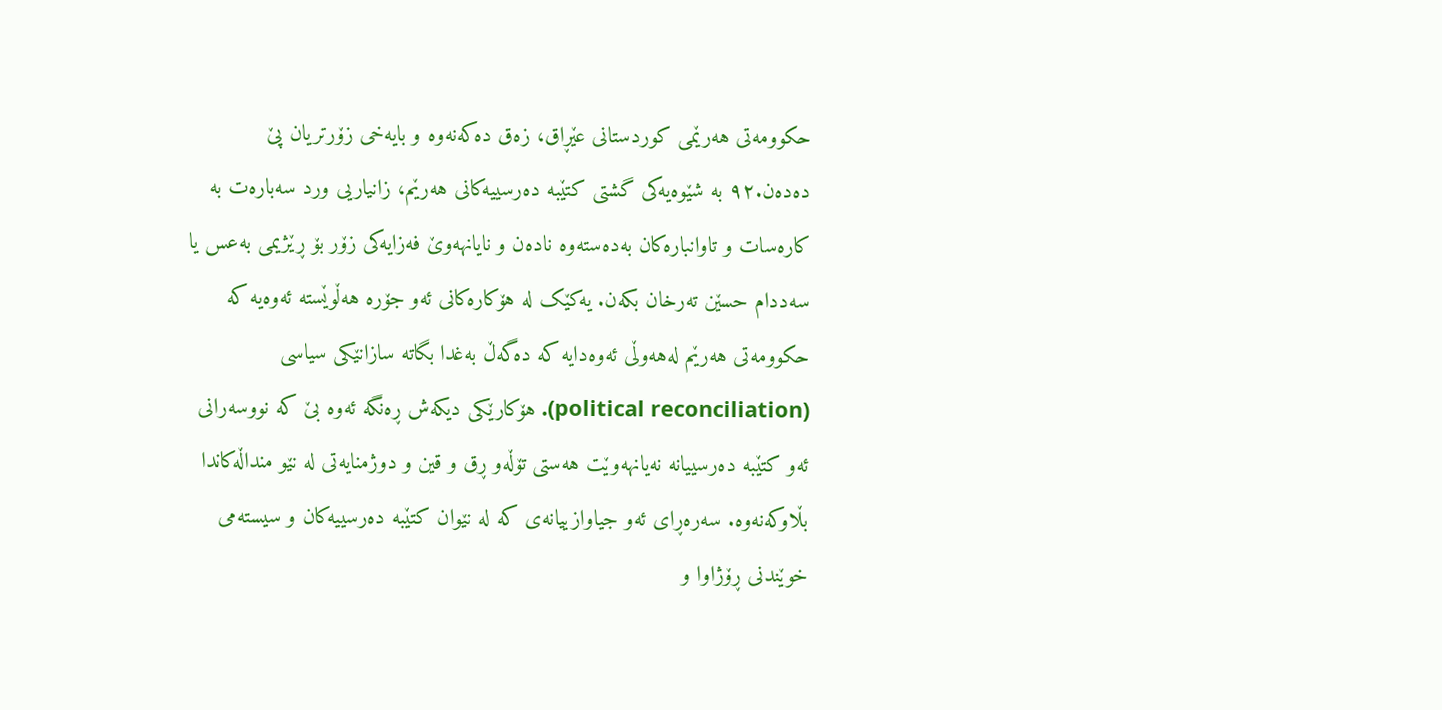حکوومەتی هەرێمی کوردستانی عێڕاق، زەق دەکەنەوە و بایەخی زۆرتریان پێ دەدەن.٩٢ بە شێوەیەکی گشتی کتێبە دەرسییەکانی هەرێم، زانیاریی ورد سەبارەت بە کارەسات و تاوانبارەکان بەدەستەوە نادەن و نایانهەوێ فەزایەکی زۆر بۆ ڕێژیمی بەعس یا سەددام حسێن تەرخان بکەن. یەکێک لە هۆکارەکانی ئەو جۆرە هەڵوێستە ئەوەیە کە حکوومەتی هەرێم لەهەوڵی ئەوەدایە کە دەگەڵ بەغدا بگاتە سازانێکی سیاسی (political reconciliation). هۆکارێکی دیکەش ڕەنگە ئەوە بێ کە نووسەرانی ئەو کتێبە دەرسییانە نەیانهەوێت هەستی تۆڵەو ڕق و قین و دوژمنایەتی لە نێو منداڵەکاندا بڵاوکەنەوە. سەرەڕای ئەو جیاوازییانەی کە لە نێوان کتێبە دەرسییەکان و سیستەمی خوێندنی ڕۆژاوا و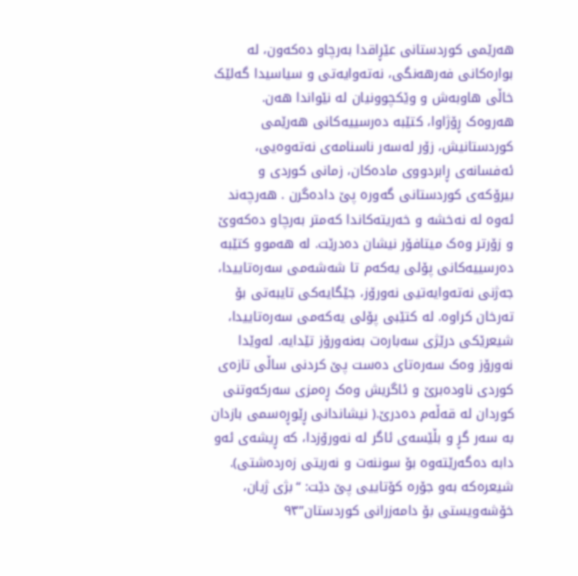هەرێمی کوردستانی عێڕاقدا بەرچاو دەکەون، لە بوارەکانی فەرهەنگی، نەتەوایەتی و سیاسیدا گەلێک خاڵی هاوبەش و وێکچوونیان لە نێواندا هەن. هەروەک ڕۆژاوا، کتێبە دەرسییەکانی هەرێمی کوردستانیش، زۆر لەسەر ناسنامەی نەتەوەیی، ئەفسانەی ڕابردووی مادەکان، زمانی کوردی و بیرۆکەی کوردستانی گەورە پێ دادەگرن . هەرچەند ئەوە لە نەخشە و خەریتەکاندا کەمتر بەرچاو دەکەوێ و زۆرتر وەک میتافۆر نیشان دەدرێت. لە هەموو کتێبە دەرسییەکانی پۆلی یەکەم تا شەشەمی سەرەتاییدا، جەژنی نەتەوایەتیی نەورۆز، جێگایەکی تایبەتی بۆ تەرخان کراوە. لە کتێبی پۆلی یەکەمی سەرەتاییدا، شیعرێکی درێژی سەبارەت بەنەورۆز تێدایە. لەوێدا نەورۆز وەک سەرەتای دەست پێ کردنی ساڵی تازەی کوردی ناودەبرێ و ئاگریش وەک ڕەمزی سەرکەوتنی کوردان لە قەڵەم دەدرێ.( نیشاندانی ڕێوڕەسمی بازدان بە سەر گڕ و بڵێسەی ئاگر لە نەورۆزدا، کە ڕیشەی ئەو دابە دەگەرێتەوە بۆ سوننەت و نەریتی زەردەشتی). شیعرەکە بەو جۆرە کۆتاییی پێ دێت: “بژی ژیان، خۆشەویستی بۆ دامەزرانی کوردستان”٩٣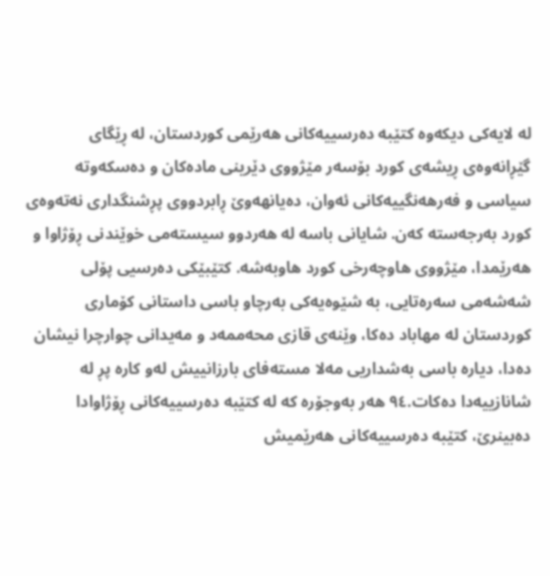لە لایەکی دیکەوە کتێبە دەرسییەکانی هەرێمی کوردستان، لە ڕێگای گێڕانەوەی ڕیشەی کورد بۆسەر مێژووی دێرینی مادەکان و دەسکەوتە سیاسی و فەرهەنگییەکانی ئەوان، دەیانهەوێ ڕابردووی پڕشنگداری نەتەوەی کورد بەرجەستە کەن. شایانی باسە لە هەردوو سیستەمی خوێندنی ڕۆژاوا و هەرێمدا، مێژووی هاوچەرخی کورد هاوبەشە. کتێبێکی دەرسیی پۆلی شەشەمی سەرەتایی، بە شێوەیەکی بەرچاو باسی داستانی کۆماری کوردستان لە مهاباد دەکا، وێنەی قازی محەممەد و مەیدانی چوارچرا نیشان دەدا، دیارە باسی بەشداریی مەلا مستەفای بارزانییش لەو کارە پڕ لە شانازییەدا دەکات.٩٤ هەر بەوجۆرە کە لە کتێبە دەرسییەکانی ڕۆژاوادا دەبینرێ، کتێبە دەرسییەکانی هەرێمیش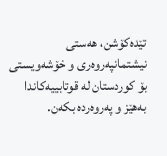تێدەکۆشن، هەستی نیشتمانپەروەری و خۆشەویستی بۆ کوردستان لە قوتابییەکاندا بەهێز و پەروەردە بکەن.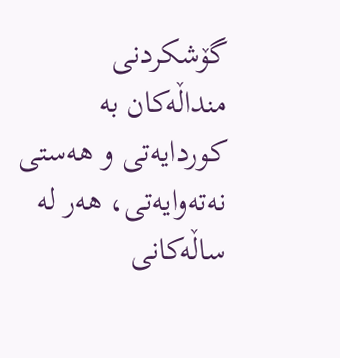گۆشکردنی منداڵەکان بە کوردایەتی و هەستی نەتەوایەتی، هەر لە ساڵەکانی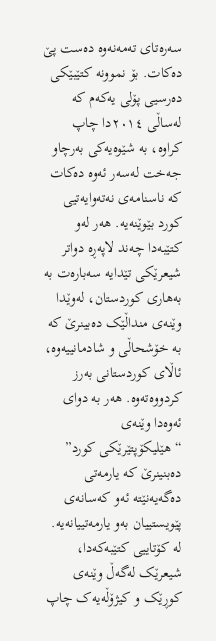سەرەتای تەمەنەوە دەست پێ دەکات. بۆ نموونە کتێبێکی دەرسیی پۆلی یەکەم کە لەساڵی ٢٠١٤دا چاپ کراوە، بە شێوەیەکی بەرچاو جەخت لەسەر ئەوە دەکات کە ناسنامەی نەتەوایەتیی کورد بێوێنەیە. هەر لەو کتێبەدا چەند لاپەڕە دواتر شیعرێکی تێدایە سەبارەت بە بەهاری کوردستان، لەوێدا وێنەی منداڵێک دەبینرێ کە بە خۆشحاڵی و شادمانییەوە، ئاڵای کوردستانی بەرز کردووەتەوە. هەر بە دوای ئەوەدا وێنەی “هێلیکۆپتێرێکی کورد” دەبنینرێ کە یارمەتی دەگەیەنێتە ئەو کەسانەی پێویستییان بەو یارمەتییانەیە. لە کۆتاییی کتێبەکەدا، شیعرێک لەگەڵ وێنەی کوڕێک و کیژۆڵەیەک چاپ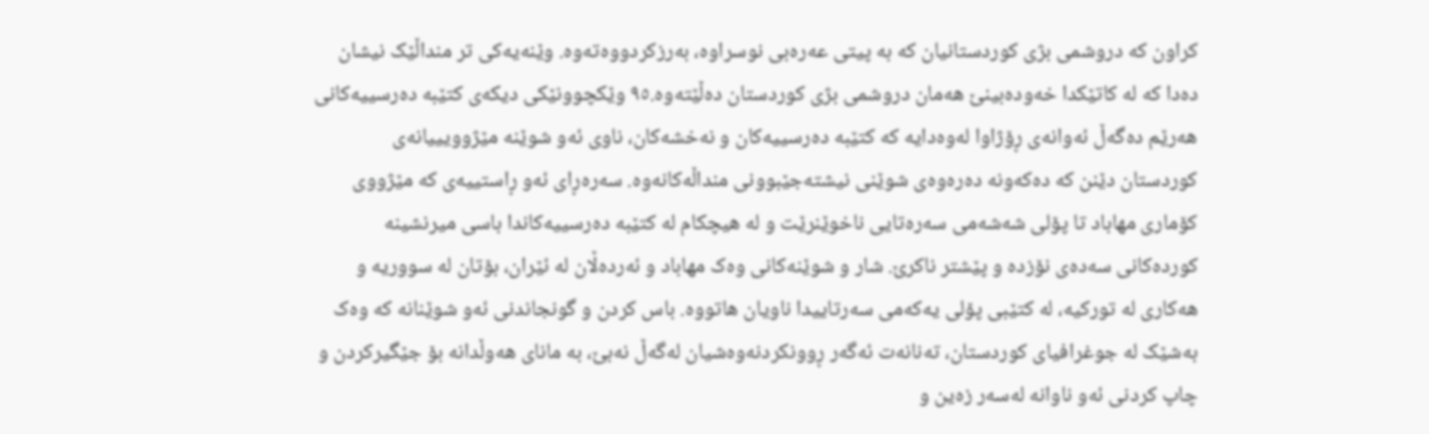کراون کە دروشمی بژی کوردستانیان کە بە پیتی عەرەبی نوسراوە، بەرزکردووەتەوە. وێنەیەکی تر منداڵێک نیشان دەدا کە لە کاتێکدا خەودەبینێ هەمان دروشمی بژی کوردستان دەڵێتەوە.٩٥ وێکچوونێکی دیکەی کتێبە دەرسییەکانی هەرێم دەگەڵ ئەوانەی ڕۆژاوا لەوەدایە کە کتێبە دەرسییەکان و نەخشەکان، ناوی ئەو شوێنە مێژوویییانەی کوردستان دێنن کە دەکەونە دەرەوەی شوێنی نیشتەجێبوونی منداڵەکانەوە. سەرەڕای ئەو ڕاستییەی کە مێژووی کۆماری مهاباد تا پۆلی شەشەمی سەرەتایی ناخوێنرێت و لە هیچکام لە کتێبە دەرسییەکاندا باسی میرنشینە کوردەکانی سەدەی نۆزدە و پێشتر ناکرێ. شار و شوێنەکانی وەک مهاباد و ئەردەڵان لە ئێران، بۆتان لە سووریە و هەکاری لە تورکیە، لە کتێبی پۆلی یەکەمی سەرتاییدا ناویان هاتووە. باس کردن و گونجاندنی ئەو شوێنانە کە وەک بەشێک لە جوغرافیای کوردستان، تەنانەت ئەگەر ڕوونکردنەوەشیان لەگەڵ نەبێ، بە مانای هەوڵدانە بۆ جێگیرکردن و چاپ کردنی ئەو ناوانە لەسەر زەین و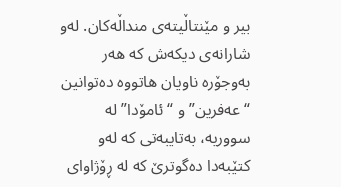بیر و مێنتاڵیتەی منداڵەکان. لەو شارانەی دیکەش کە هەر بەوجۆرە ناویان هاتووە دەتوانین “عەفرین” و “ئامۆدا” لە سووریە، بەتایبەتی کە لەو کتێبەدا دەگوترێ کە لە ڕۆژاوای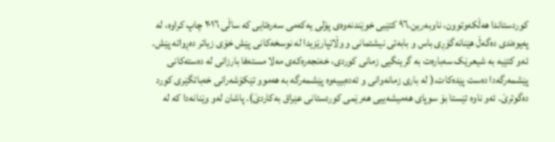کوردستاندا هەڵکەوتوون، ناوبەرین.٩٦ کتێبی خوێندنەوەی پۆلی یەکەمی سەرەتایی کە ساڵی ٢٠١٦ چاپ کراوە، لە پەیوەندی دەگەڵ هێنانەگۆڕی باس و بابەتی نیشتمانی و وڵاتپارێزیدا لە نوسخەکانی پێش خۆی زیاتر دەڕواتە پێش. ئەو کتێبە بە شیعرێک سەبارەت بە گرینگیی زمانی کوردی، خەنجەرەکەی مەلا مستەفا بارزانی لە دەستەکانی پێشمەرگەدا دەست پێدەکات.( لە باری زمانەوانی و ئەدەبییەوە پێشمەرگە بە هەموو تێکۆشەرانی خەباتگێری کورد دەگوترێ. ئەو ناوە ئێستا بۆ سوپای هەمیشەییی هەرێمی کوردستانی عێراق بەکاردێ). پاشان لەو وێنانەدا کە لە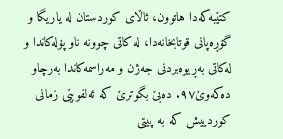کتێبەکەدا هاتوون، ئاڵای کوردستان لە یاریگا و گۆڕەپانی قوتابخانەدا، لە کاتی چوونە ناو پۆلەکاندا و لەکاتی بەڕیوەبردنی جەژن و مەراسمەکاندا بەرچاو دەکەوێ٩٧. دەبێ بگوترێ کە ئەلفوبێی زمانی کوردییش کە بە پیتی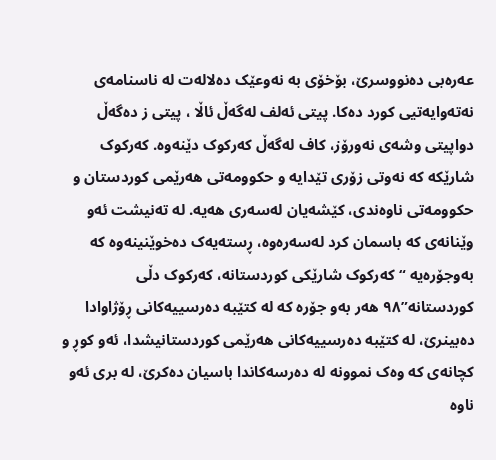عەرەبی دەنووسرێ، بۆخۆی بە نەوعێک دەلالەت لە ناسنامەی نەتەوایەتیی کورد دەکا. پیتی ئەلف لەگەڵ ئاڵا ، پیتی ز دەگەڵ دواپیتی وشەی نەورۆز، کاف لەگەڵ کەرکوک دێنەوە. کەرکوک شارێکە کە نەوتی زۆری تێدایە و حکوومەتی هەرێمی کوردستان و حکوومەتی ناوەندی، کێشەیان لەسەری هەیە. لە تەنیشت ئەو وێنانەی کە باسمان کرد لەسەرەوە، ڕستەیەک دەخوێنینەوە کە بەوجۆرەیە “کەرکوک شارێکی کوردستانە، کەرکوک دڵی کوردستانە”٩٨ هەر بەو جۆرە کە لە کتێبە دەرسییەکانی ڕۆژاوادا دەبینرێ، لە کتێبە دەرسییەکانی هەرێمی کوردستانیشدا، ئەو کوڕ و کچانەی کە وەک نموونە لە دەرسەکاندا باسیان دەکرێ، لە بری ئەو ناوە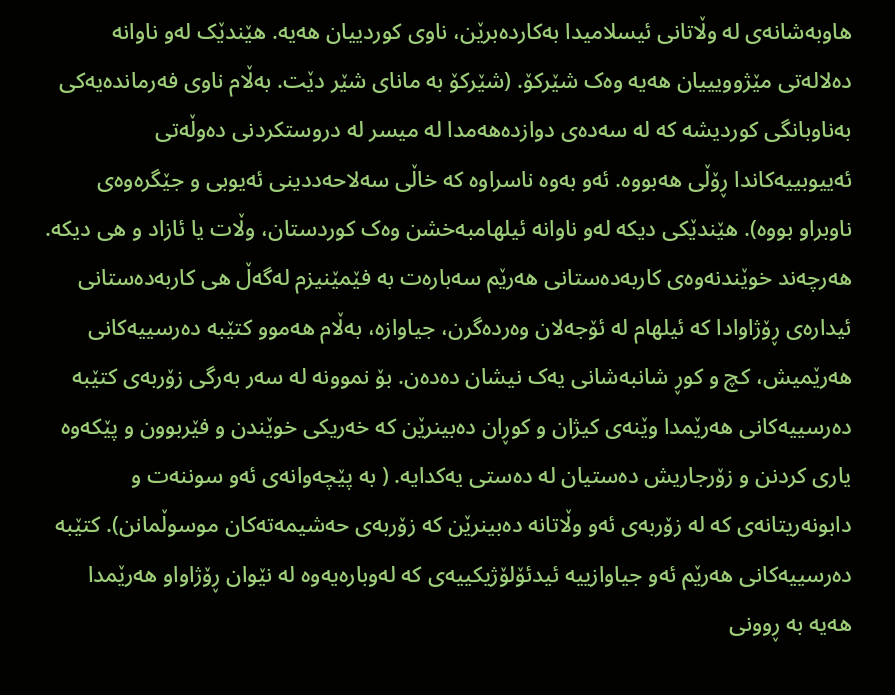هاوبەشانەی لە وڵاتانی ئیسلامیدا بەکاردەبرێن، ناوی کوردییان هەیە. هێندێک لەو ناوانە دەلالەتی مێژوویییان هەیە وەک شێرکۆ. (شێرکۆ بە مانای شێر دێت. بەڵام ناوی فەرماندەیەکی بەناوبانگی کوردیشە کە لە سەدەی دوازدەهەمدا لە میسر لە دروستکردنی دەوڵەتی ئەییوبییەکاندا ڕۆڵی هەبووە. ئەو بەوە ناسراوە کە خاڵی سەلاحەددینی ئەیوبی و جێگرەوەی ناوبراو بووە). هێندێکی دیکە لەو ناوانە ئیلهامبەخشن وەک کوردستان، وڵات یا ئازاد و هی دیکە. هەرچەند خوێندنەوەی کاربەدەستانی هەرێم سەبارەت بە فێمێنیزم لەگەڵ هی کاربەدەستانی ئیدارەی ڕۆژاوادا کە ئیلهام لە ئۆجەلان وەردەگرن، جیاوازە، بەڵام هەموو کتێبە دەرسییەکانی هەرێمیش، کچ و کوڕ شانبەشانی یەک نیشان دەدەن. بۆ نموونە لە سەر بەرگی زۆربەی کتێبە دەرسییەکانی هەرێمدا وێنەی کیژان و کوڕان دەبینرێن کە خەریکی خوێندن و فێربوون و پێکەوە یاری کردنن و زۆرجاریش دەستیان لە دەستی یەکدایە. ( بە پێچەوانەی ئەو سوننەت و دابونەریتانەی کە لە زۆربەی ئەو وڵاتانە دەبینرێن کە زۆربەی حەشیمەتەکان موسوڵمانن). کتێبە دەرسییەکانی هەرێم ئەو جیاوازییە ئیدئۆلۆژیکییەی کە لەوبارەیەوە لە نێوان ڕۆژاواو هەرێمدا هەیە بە ڕوونی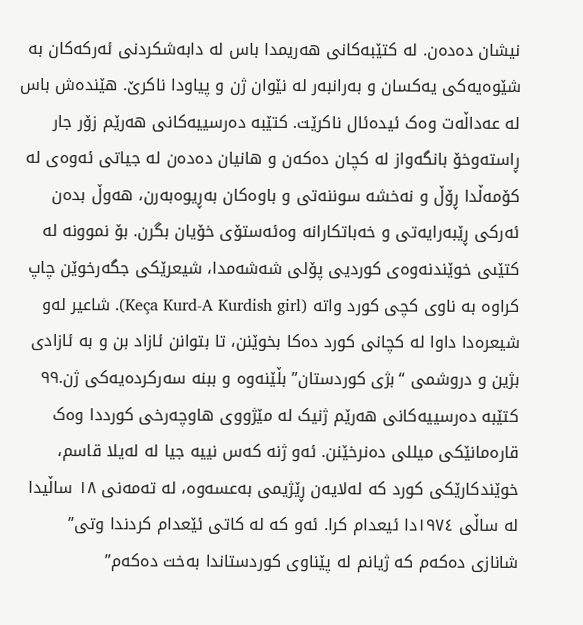نیشان دەدەن. لە کتێبەکانی هەریمدا باس لە دابەشکردنی ئەرکەکان بە شێوەیەکی یەکسان و بەرانبەر لە نێوان ژن و پیاودا ناکرێ. هێندەش باس لە عەداڵەت وەک ئیدەئال ناکرێت. کتێبە دەرسییەکانی هەرێم زۆر جار ڕاستەوخۆ بانگەواز لە کچان دەکەن و هانیان دەدەن لە جیاتی ئەوەی لە کۆمەڵدا ڕۆڵ و نەخشە سوننەتی و باوەکان بەڕیوەبەرن، هەوڵ بدەن ئەرکی ڕێبەرایەتی و خەباتکارانە وەئەستۆی خۆیان بگرن. بۆ نموونە لە کتێىی خوێندنەوەی کوردیی پۆلی شەشەمدا، شیعرێکی جگەرخوێن چاپ کراوە بە ناوی کچی کورد واتە (Keça Kurd-A Kurdish girl). شاعیر لەو شیعرەدا داوا لە کچانی کورد دەکا بخوێنن، تا بتوانن ئازاد بن و بە ئازادی بژین و دروشمی “بژی کوردستان” بڵێنەوە و ببنە سەرکردەیەکی ژن.٩٩ کتێبە دەرسییەکانی هەرێم ژنیک لە مێژووی هاوچەرخی کورددا وەک قارەمانێکی میللی دەنرخێنن. ئەو ژنە کەس نییە جیا لە لەیلا قاسم، خوێندکارێکی کورد کە لەلایەن ڕێژیمی بەعسەوە، لە تەمەنی ١٨ ساڵیدا لە ساڵی ١٩٧٤دا ئیعدام کرا. ئەو کە لە کاتی ئێعدام کردندا وتی” شانازی دەکەم کە ژیانم لە پێناوی کوردستاندا بەخت دەکەم”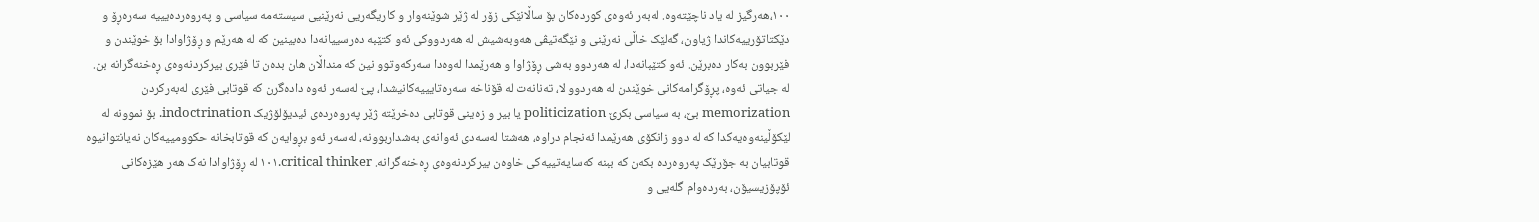١٠٠،هەرگیز لە یاد ناچێتەوە. لەبەر ئەوەی کوردەکان بۆ ساڵانێکی زۆر لە ژێر شوێنەوار و کاریگەریی نەرێنیی سیستەمە سیاسی و پەروەردەیییە سەرەڕۆ و دێکتاتۆرییەکاندا ژیاون، گەلێک خاڵی نەرێنی و نێگەتیڤی هەوبەشیش لە هەردووکی ئەو کتێبە دەرسییانەدا دەبینین کە لە هەرێم و ڕۆژاوادا بۆ خوێندن و فێربوون بەکار دەبرێن. ئەو کتێبانەدا، لە هەردوو بەشی ڕۆژاوا و هەرێمدا لەوەدا سەرکەوتوو نین کە منداڵان هان بدەن تا فێری بیرکردنەوەی ڕەخنەگرانە بن. لە جیاتی ئەوە، پڕۆگرامەکانی خوێندن لە هەردوو لا، تەنانەت لە قۆناخە سەرەتایییەکانیشدا، پێ لەسەر ئەوە دادەگرن کە قوتابی فێری لەبەرکردن memorization بێ، بە سیاسی بکرێ politicization یا بیر و زەینی قوتابی دەخرێتە ژێر پەروەردەی ئیدیۆلۆژیک indoctrination. بۆ نموونە لە لێکۆڵینەوەیەکدا کە لە دوو زانکۆی هەرێمدا ئەنجام دراوە، هەشتا لەسەدی ئەوانەی بەشداربوونە، لەسەر ئەو بڕوایەن کە قوتابخانە حکوومییەکان نەیانتوانیوە قوتابیان بە جۆرێک پەروەردە بکەن کە ببنە کەسایەتییەکی خاوەن بیرکردنەوەی ڕەخنەگرانە. critical thinker.١٠١ لە ڕۆژاوادا نەک هەر هێزەکانی ئۆپۆزیسیۆن، بەردەوام گلەیی و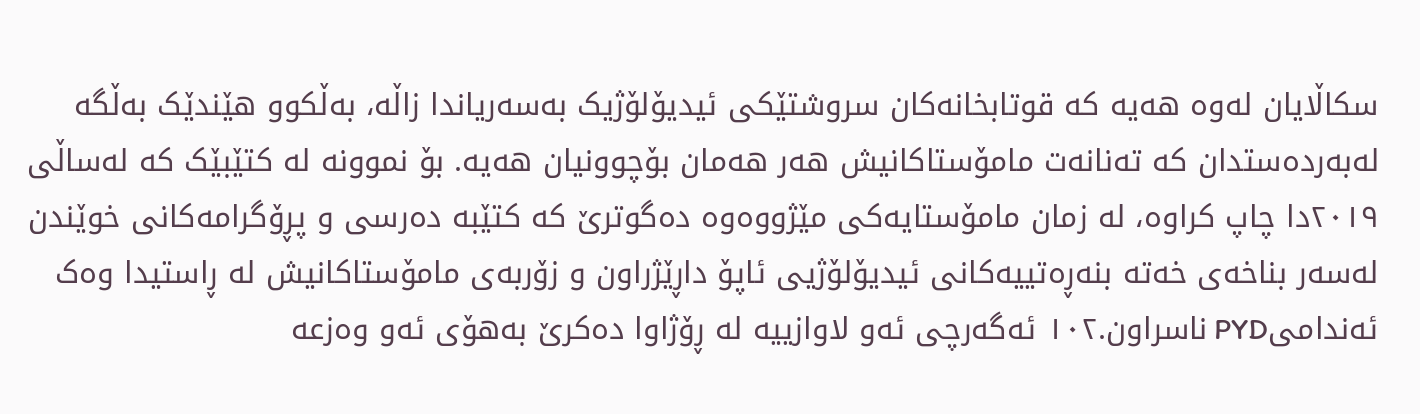سکاڵایان لەوە هەیە کە قوتابخانەکان سروشتێکی ئیدیۆلۆژیک بەسەریاندا زاڵە، بەڵکوو هێندێک بەڵگە لەبەردەستدان کە تەنانەت مامۆستاکانیش هەر هەمان بۆچوونیان هەیە. بۆ نموونە لە کتێبێک کە لەساڵی ٢٠١٩دا چاپ کراوە، لە زمان مامۆستایەکی مێژووەوە دەگوترێ کە کتێبە دەرسی و پڕۆگرامەکانی خوێندن لەسەر بناخەی خەتە بنەڕەتییەکانی ئیدیۆلۆژیی ئاپۆ داڕێژراون و زۆربەی مامۆستاکانیش لە ڕاستیدا وەک ئەندامیPYD ناسراون.١٠٢ ئەگەرچی ئەو لاوازییە لە ڕۆژاوا دەکرێ بەهۆی ئەو وەزعە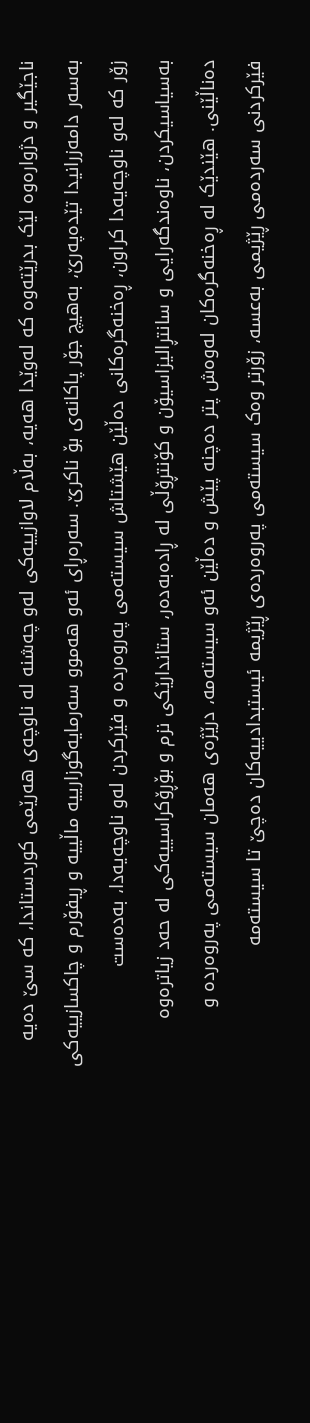ناجێگیر و دژوارەوە لێک بدرێتەوە کە لەوێدا هەیە، بەڵام لاوازییەکی لەو چەشنە لە ناوچەی هەرێمی کوردستاندا، کە سێ دەیە بەسەر دامەزرانیدا تێدەپەرێ، بەهیچ جۆر پاکانەی بۆ ناکرێ. سەرەڕای ئەو هەموو سەرمایەگوزارییە ماڵییە و ڕیفۆرم و چاکسازییەکی زۆر کە لەو ناوچەیەدا کراون، ڕەخنەگرەکانی دەڵێن هێشتاش سیستەمی پەروەردە و فێرکردن لەو ناوچەیەدا، بەدەست بەسیاسیکردن، ناوەندگەرایی و سانتڕالیزاسیۆن و کۆنتڕۆڵی لە ڕادەبەدەر، ستاندارێکی نزم و بۆڕۆکراسییەکی لە حەد زیاترەوە دەناڵێنی. هێندێک لە ڕەخنەگرەکان لەوەش پتر دەچنە پێش و دەڵێن ئەو سیستەمە، درێژەی هەمان سیستەمی پەروەردە و فێرکردنی سەردەمی ڕێژیمی بەعسە، زۆرتر وەک سیستەمی پەروەردەی ڕێژیمە ئیستبدادییەکان دەچێ تا سیستەمە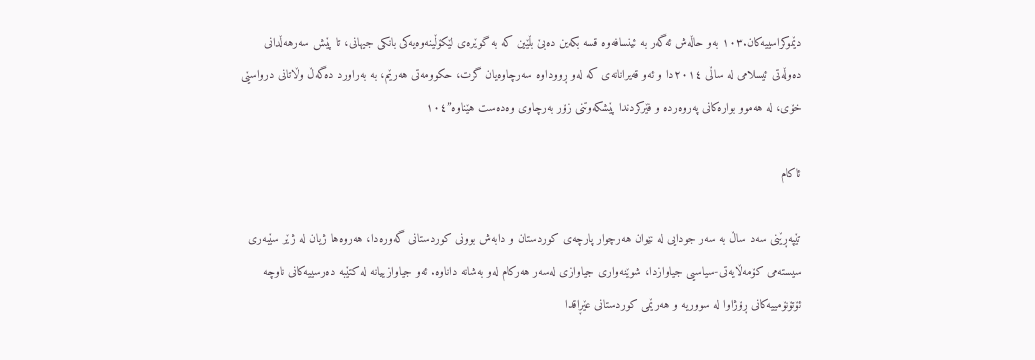دێموکراسییەکان.١٠٣ بەو حاڵەش ئەگەر بە ئینسافەوە قسە بکەین دەبێ بڵێین کە بە گوێرەی لێکۆڵینەوەیەکی بانکی جیهانی، تا پێش سەرهەڵدانی دەوڵەتی ئیسلامی لە ساڵی ٢٠١٤دا و ئەو قەیرانانەی کە لەو ڕووداوە سەرچاوەیان گرت، حکوومەتی هەرێم، بە بەراورد دەگەڵ وڵاتانی درواسێی خۆی، لە هەموو بوارەکانی پەروەردە و فێرکردندا پێشکەوتنی زۆر بەرچاوی وەدەست هێناوە”١٠٤

ئاکام

تێپەڕێنی سەد ساڵ بە سەر جودایی لە نێوان هەرچوار پارچەی کوردستان و دابەش بوونی کوردستانی گەورەدا، هەروەها ژیان لە ژێر سێبەری سیستەمی کۆمەڵایەتی-سیاسیی جیاوازدا، شوێنەواری جیاوازی لەسەر هەرکام لەو بەشانە داناوە. ئەو جیاوازییانە لە کتێبە دەرسییەکانی ناوچە ئۆتۆنۆمییەکانی ڕۆژاوا لە سووریە و هەرێمی کوردستانی عێڕاقدا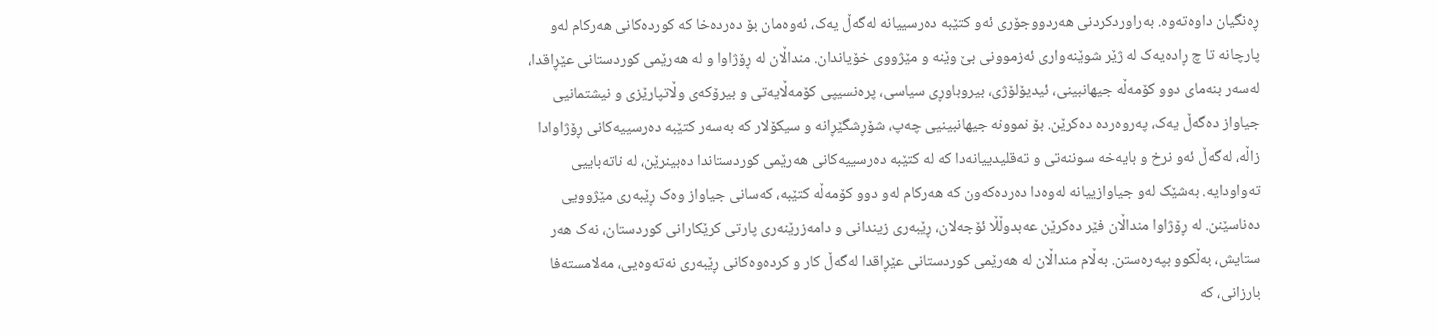ڕەنگیان داوەتەوە. بەراوردکردنی هەردووجۆری ئەو کتێبە دەرسییانە لەگەڵ یەک، ئەوەمان بۆ دەردەخا کە کوردەکانی هەرکام لەو پارچانە تا چ ڕادەیەک لە ژێر شوێنەواری ئەزموونی بێ وێنە و مێژووی خۆیاندان. منداڵان لە ڕۆژاوا و لە هەرێمی کوردستانی عێڕاقدا، لەسەر بنەمای دوو کۆمەڵە جیهانبینی، ئیدیۆلۆژی، بیروباوڕی سیاسی، پرەنسیپی کۆمەڵایەتی و بیرۆکەی وڵاتپارێزی و نیشتمانیی جیاواز دەگەڵ یەک، پەروەردە دەکرێن. بۆ نموونە جیهانبینیی چەپ، شۆڕشگێڕانە و سیکۆلار کە بەسەر کتێبە دەرسییەکانی ڕۆژاوادا زاڵە، لەگەڵ ئەو نرخ و بایەخە سوننەتی و تەقلیدییانەدا کە لە کتێبە دەرسییەکانی هەرێمی کوردستاندا دەبینرێن، لە ناتەباییی تەواودایە. بەشێک لەو جیاوازییانە لەوەدا دەردەکەون کە هەرکام لەو دوو کۆمەڵە کتێبە، کەسانی جیاواز وەک ڕێبەری مێژوویی دەناسێنن. لە ڕۆژاوا منداڵان فێر دەکرێن عەبدوڵڵا ئۆجەلان، ڕێبەری زیندانی و دامەزرێنەری پارتی کرێکارانی کوردستان، نەک هەر ستایش، بەڵکوو بپەرەستن. بەڵام منداڵان لە هەرێمی کوردستانی عێڕاقدا لەگەڵ کار و کردەوەکانی ڕێبەری نەتەوەیی، مەلامستەفا بارزانی، کە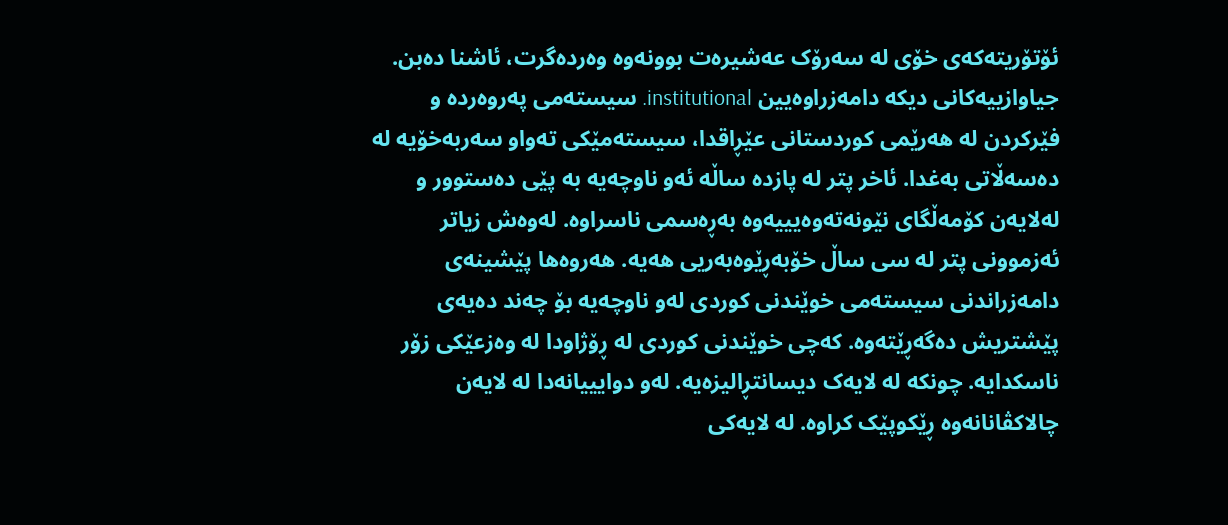ئۆتۆریتەکەی خۆی لە سەرۆک عەشیرەت بوونەوە وەردەگرت، ئاشنا دەبن. جیاوازییەکانی دیکە دامەزراوەیین institutional. سیستەمی پەروەردە و فێرکردن لە هەرێمی کوردستانی عێڕاقدا، سیستەمێکی تەواو سەربەخۆیە لە دەسەڵاتی بەغدا. ئاخر پتر لە پازدە ساڵە ئەو ناوچەیە بە پێی دەستوور و لەلایەن کۆمەڵگای نێونەتەوەیییەوە بەڕەسمی ناسراوە. لەوەش زیاتر ئەزموونی پتر لە سی ساڵ خۆبەڕێوەبەریی هەیە. هەروەها پێشینەی دامەزراندنی سیستەمی خوێندنی کوردی لەو ناوچەیە بۆ چەند دەیەی پێشتریش دەگەڕێتەوە. کەچی خوێندنی کوردی لە ڕۆژاودا لە وەزعێکی زۆر ناسکدایە. چونکە لە لایەک دیسانتڕالیزەیە. لەو دوایییانەدا لە لایەن چالاکڤانانەوە ڕێکوپێک کراوە. لە لایەکی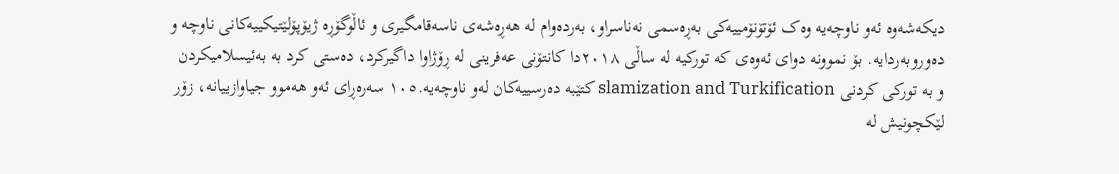دیکەشەوە ئەو ناوچەیە وەک ئۆتۆنۆمییەکی بەڕەسمی نەناسراو، بەردەوام لە هەڕەشەی ناسەقامگیری و ئاڵوگۆڕە ژیۆپۆلێتیکییەکانی ناوچە و دەوروبەردایە. بۆ نموونە دوای ئەوەی کە تورکیە لە ساڵی ٢٠١٨دا کانتۆنی عەفرینی لە ڕۆژاوا داگیرکرد، دەستی کرد بە بەئیسلامیکردن و بە تورکی کردنی slamization and Turkification کتێبە دەرسییەکان لەو ناوچەیە.١٠٥ سەرەڕای ئەو هەموو جیاوازییانە، زۆر لێکچونیش لە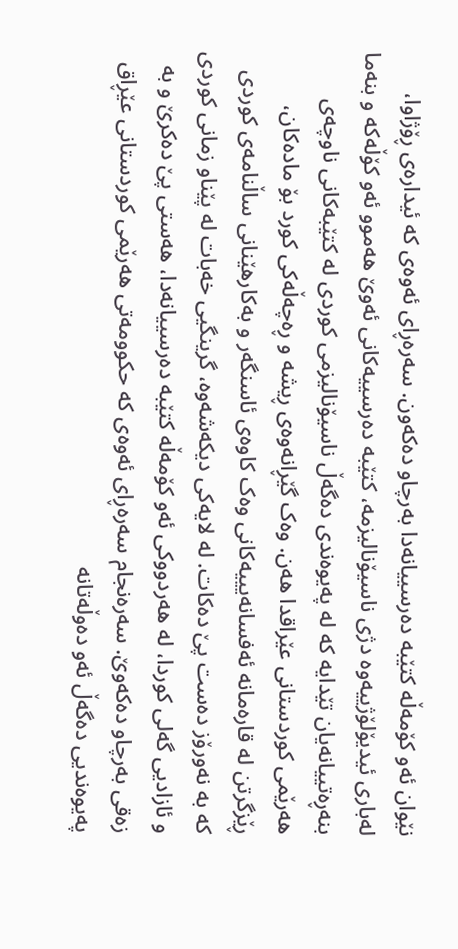نێوان ئەو کۆمەڵە کتێبە دەرسییانەدا بەرچاو دەکەون. سەرەڕای ئەوەی کە ئیدارەی ڕۆژاوا، لەباری ئیدیۆلۆژییەوە دژی ناسیۆنالیزمە، کتێبە دەرسییەکانی ئەوێ هەموو ئەو کۆڵەکە و بنەما بنەڕەتییانەیان تێدایە کە لە پەیوەندی دەگەڵ ناسیۆنالیزمی کوردی لە کتێبەکانی ناوچەی هەرێمی کوردستانی عێراقدا هەن. وەک گێڕانەوەی ڕیشە و ڕەچەڵەکی کورد بۆ مادەکان، ڕێزگرتن لە قارەمانە ئەفسانەیییەکانی وەک کاوەی ئاسنگەر و بەکارهێنانی ساڵنامەی کوردی کە بە نەورۆز دەست پێ دەکات. لە لایەکی دیکەشەوە، گرینگیی خەبات لە پێناو زمانی کوردی و ئازادیی گەلی کوردا، لە هەردووکی ئەو کۆمەڵە کتێبە دەرسییانەدا، هەستی پێ دەکرێ و بە زەقی بەرچاو دەکەوێ. سەرەنجام سەرەڕای ئەوەی کە حکوومەتی هەرێمی کوردستانی عێڕاق پەیوەندیی دەگەڵ ئەو دەوڵەتانە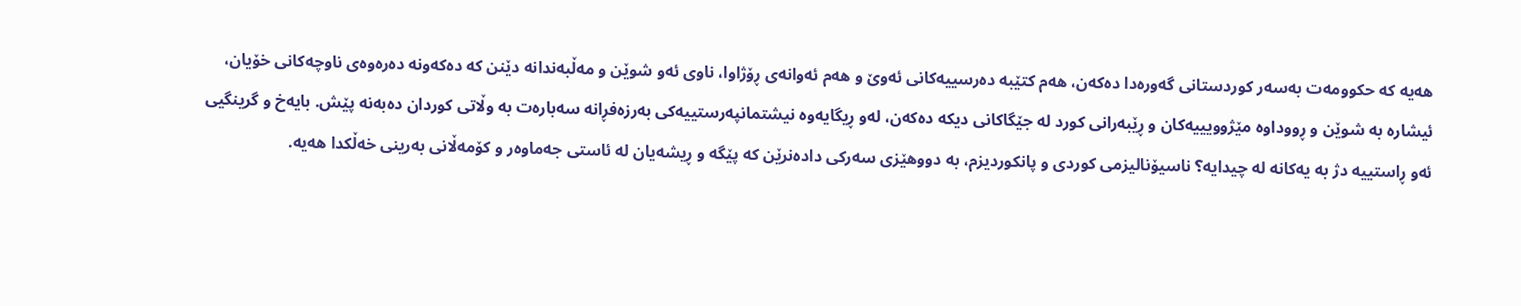هەیە کە حکوومەت بەسەر کوردستانی گەورەدا دەکەن، هەم کتێبە دەرسییەکانی ئەوێ و هەم ئەوانەی ڕۆژاوا، ناوی ئەو شوێن و مەڵبەندانە دێنن کە دەکەونە دەرەوەی ناوچەکانی خۆیان، ئیشارە بە شوێن و ڕووداوە مێژوویییەکان و ڕێبەرانی کورد لە جێگاکانی دیکە دەکەن، لەو ڕیگایەوە نیشتمانپەرستییەکی بەرزەفڕانە سەبارەت بە وڵاتی کوردان دەبەنە پێش. بایەخ و گرینگیی ئەو ڕاستییە دژ بە یەکانە لە چیدایە؟ ناسیۆنالیزمی کوردی و پانکوردیزم، بە دووهێزی سەرکی دادەنرێن کە پێگە و ڕیشەیان لە ئاستی جەماوەر و کۆمەڵانی بەرینی خەڵکدا هەیە.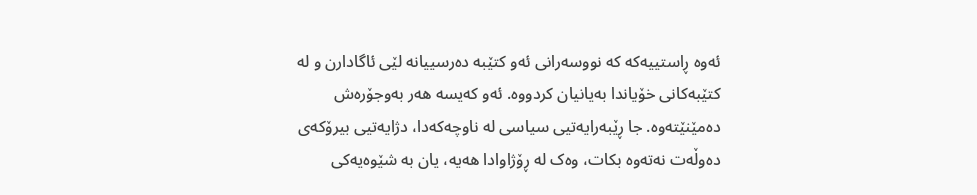ئەوە ڕاستییەکە کە نووسەرانی ئەو کتێبە دەرسییانە لێی ئاگادارن و لە کتێبەکانی خۆیاندا بەیانیان کردووە. ئەو کەیسە هەر بەوجۆرەش دەمێنێتەوە. جا ڕێبەرایەتیی سیاسی لە ناوچەکەدا، دژایەتیی بیرۆکەی دەوڵەت نەتەوە بکات، وەک لە ڕۆژاوادا هەیە، یان بە شێوەیەکی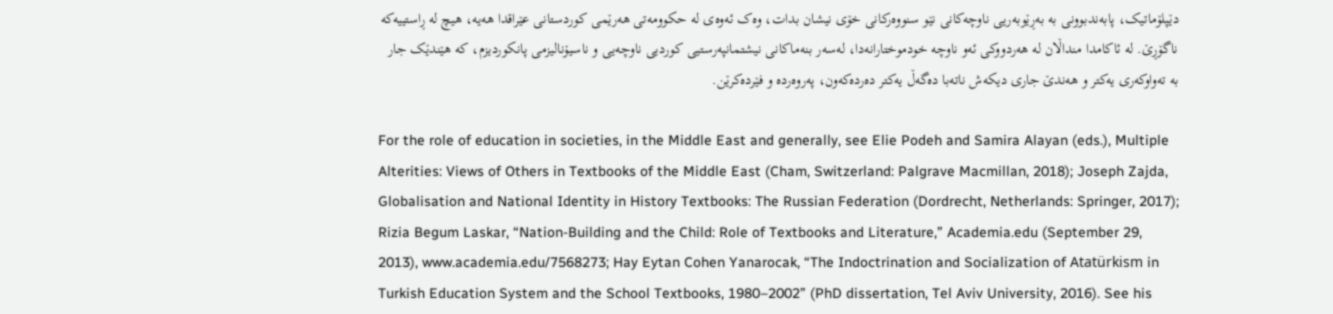دێپلۆماتیک، پابەندبوونی بە بەڕێوبەریی ناوچەکانی نێو سنووەرکانی خۆی نیشان بدات، وەک ئەوەی لە حکوومەتی هەرێمی کوردستانی عێراقدا هەیە، هیچ لە ڕاستییەکە ناگۆڕێ. لە ئاکامدا منداڵان لە هەردووکی ئەو ناوچە خودموختارانەدا، لەسەر بنەماکانی نیشتمانپەرستیی کوردیی ناوچەیی و ناسیۆنالیزمی پانکوردیزم، کە هێندێک جار بە تەواوکەری یەکتر و هەندێ جاری دیکەش ناتەبا دەگەڵ یەکتر دەردەکەون، پەروەردە و فێردەکرێن.

For the role of education in societies, in the Middle East and generally, see Elie Podeh and Samira Alayan (eds.), Multiple Alterities: Views of Others in Textbooks of the Middle East (Cham, Switzerland: Palgrave Macmillan, 2018); Joseph Zajda, Globalisation and National Identity in History Textbooks: The Russian Federation (Dordrecht, Netherlands: Springer, 2017); Rizia Begum Laskar, “Nation-Building and the Child: Role of Textbooks and Literature,” Academia.edu (September 29, 2013), www.academia.edu/7568273; Hay Eytan Cohen Yanarocak, “The Indoctrination and Socialization of Atatürkism in Turkish Education System and the School Textbooks, 1980–2002” (PhD dissertation, Tel Aviv University, 2016). See his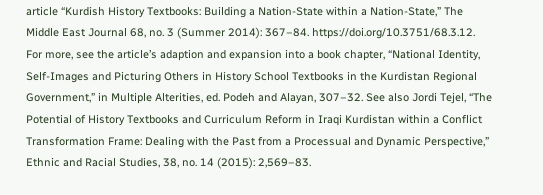article “Kurdish History Textbooks: Building a Nation-State within a Nation-State,” The Middle East Journal 68, no. 3 (Summer 2014): 367–84. https://doi.org/10.3751/68.3.12. For more, see the article’s adaption and expansion into a book chapter, “National Identity, Self-Images and Picturing Others in History School Textbooks in the Kurdistan Regional Government,” in Multiple Alterities, ed. Podeh and Alayan, 307–32. See also Jordi Tejel, “The Potential of History Textbooks and Curriculum Reform in Iraqi Kurdistan within a Conflict Transformation Frame: Dealing with the Past from a Processual and Dynamic Perspective,” Ethnic and Racial Studies, 38, no. 14 (2015): 2,569–83.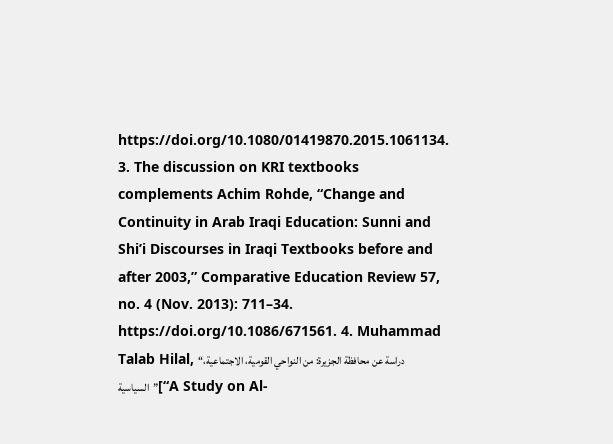https://doi.org/10.1080/01419870.2015.1061134. 3. The discussion on KRI textbooks complements Achim Rohde, “Change and Continuity in Arab Iraqi Education: Sunni and Shi’i Discourses in Iraqi Textbooks before and after 2003,” Comparative Education Review 57, no. 4 (Nov. 2013): 711–34. https://doi.org/10.1086/671561. 4. Muhammad Talab Hilal, “دراسة عن محافظة الجزيرة: من النواحي القومية، الاجتماعية، السياسية”[“A Study on Al-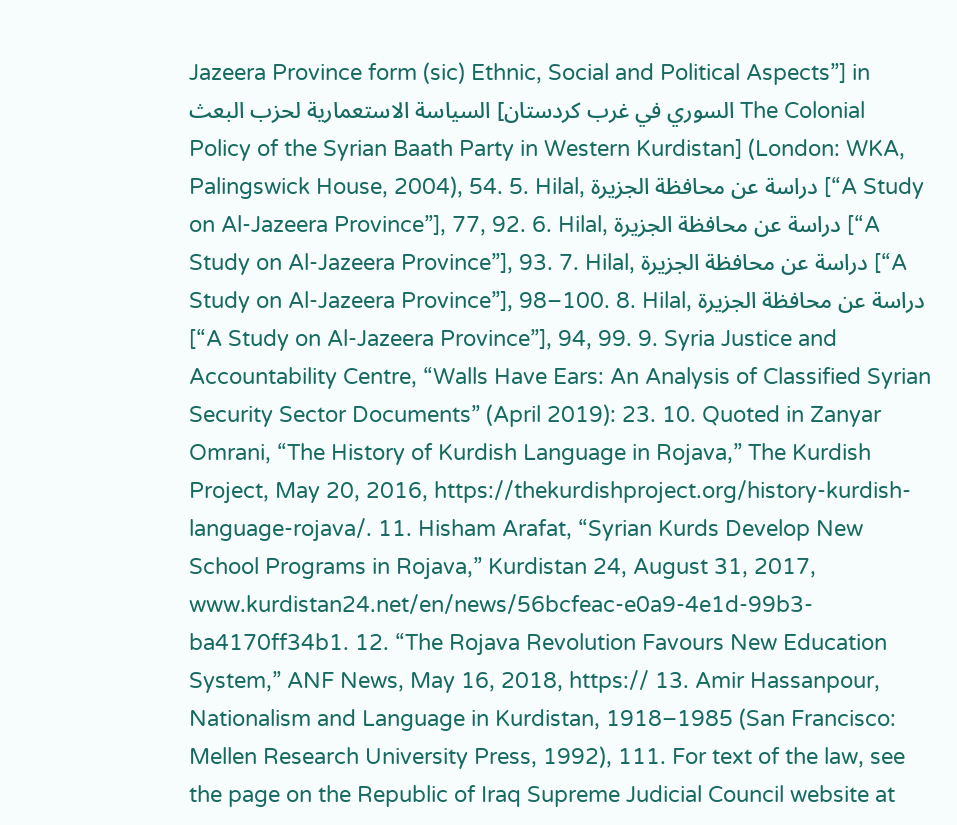Jazeera Province form (sic) Ethnic, Social and Political Aspects”] in السياسة الاستعمارية لحزب البعث [السوري في غرب کردستان The Colonial Policy of the Syrian Baath Party in Western Kurdistan] (London: WKA, Palingswick House, 2004), 54. 5. Hilal, دراسة عن محافظة الجزيرة [“A Study on Al-Jazeera Province”], 77, 92. 6. Hilal, دراسة عن محافظة الجزيرة [“A Study on Al-Jazeera Province”], 93. 7. Hilal, دراسة عن محافظة الجزيرة [“A Study on Al-Jazeera Province”], 98–100. 8. Hilal, دراسة عن محافظة الجزيرة [“A Study on Al-Jazeera Province”], 94, 99. 9. Syria Justice and Accountability Centre, “Walls Have Ears: An Analysis of Classified Syrian Security Sector Documents” (April 2019): 23. 10. Quoted in Zanyar Omrani, “The History of Kurdish Language in Rojava,” The Kurdish Project, May 20, 2016, https://thekurdishproject.org/history-kurdish-language-rojava/. 11. Hisham Arafat, “Syrian Kurds Develop New School Programs in Rojava,” Kurdistan 24, August 31, 2017, www.kurdistan24.net/en/news/56bcfeac-e0a9-4e1d-99b3-ba4170ff34b1. 12. “The Rojava Revolution Favours New Education System,” ANF News, May 16, 2018, https:// 13. Amir Hassanpour, Nationalism and Language in Kurdistan, 1918–1985 (San Francisco: Mellen Research University Press, 1992), 111. For text of the law, see the page on the Republic of Iraq Supreme Judicial Council website at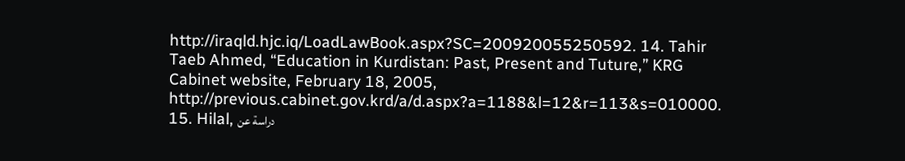http://iraqld.hjc.iq/LoadLawBook.aspx?SC=200920055250592. 14. Tahir Taeb Ahmed, “Education in Kurdistan: Past, Present and Tuture,” KRG Cabinet website, February 18, 2005, http://previous.cabinet.gov.krd/a/d.aspx?a=1188&l=12&r=113&s=010000. 15. Hilal, دراسة عن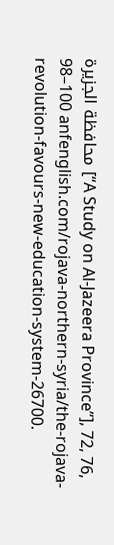محافظة الجزيرة [“A Study on Al-Jazeera Province”], 72, 76, 98–100 anfenglish.com/rojava-northern-syria/the-rojava-revolution-favours-new-education-system-26700.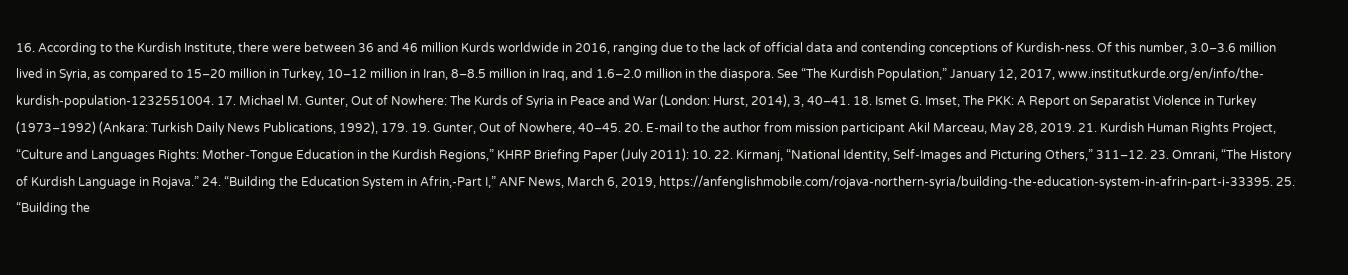16. According to the Kurdish Institute, there were between 36 and 46 million Kurds worldwide in 2016, ranging due to the lack of official data and contending conceptions of Kurdish-ness. Of this number, 3.0–3.6 million lived in Syria, as compared to 15–20 million in Turkey, 10–12 million in Iran, 8–8.5 million in Iraq, and 1.6–2.0 million in the diaspora. See “The Kurdish Population,” January 12, 2017, www.institutkurde.org/en/info/the-kurdish-population-1232551004. 17. Michael M. Gunter, Out of Nowhere: The Kurds of Syria in Peace and War (London: Hurst, 2014), 3, 40–41. 18. Ismet G. Imset, The PKK: A Report on Separatist Violence in Turkey (1973–1992) (Ankara: Turkish Daily News Publications, 1992), 179. 19. Gunter, Out of Nowhere, 40–45. 20. E-mail to the author from mission participant Akil Marceau, May 28, 2019. 21. Kurdish Human Rights Project, “Culture and Languages Rights: Mother-Tongue Education in the Kurdish Regions,” KHRP Briefing Paper (July 2011): 10. 22. Kirmanj, “National Identity, Self-Images and Picturing Others,” 311–12. 23. Omrani, “The History of Kurdish Language in Rojava.” 24. “Building the Education System in Afrin,-Part I,” ANF News, March 6, 2019, https://anfenglishmobile.com/rojava-northern-syria/building-the-education-system-in-afrin-part-i-33395. 25. “Building the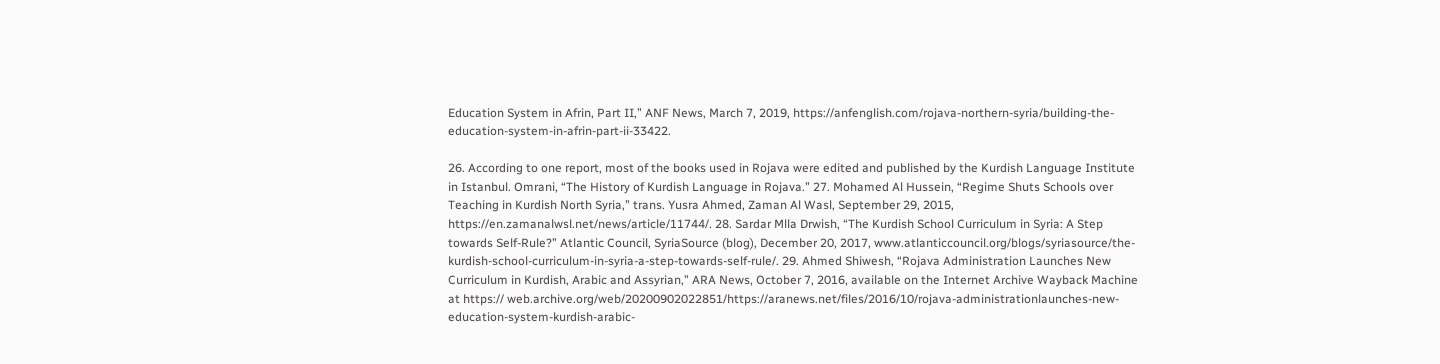Education System in Afrin, Part II,” ANF News, March 7, 2019, https://anfenglish.com/rojava-northern-syria/building-the-education-system-in-afrin-part-ii-33422.

26. According to one report, most of the books used in Rojava were edited and published by the Kurdish Language Institute in Istanbul. Omrani, “The History of Kurdish Language in Rojava.” 27. Mohamed Al Hussein, “Regime Shuts Schools over Teaching in Kurdish North Syria,” trans. Yusra Ahmed, Zaman Al Wasl, September 29, 2015, https://en.zamanalwsl.net/news/article/11744/. 28. Sardar Mlla Drwish, “The Kurdish School Curriculum in Syria: A Step towards Self-Rule?” Atlantic Council, SyriaSource (blog), December 20, 2017, www.atlanticcouncil.org/blogs/syriasource/the-kurdish-school-curriculum-in-syria-a-step-towards-self-rule/. 29. Ahmed Shiwesh, “Rojava Administration Launches New Curriculum in Kurdish, Arabic and Assyrian,” ARA News, October 7, 2016, available on the Internet Archive Wayback Machine at https:// web.archive.org/web/20200902022851/https://aranews.net/files/2016/10/rojava-administrationlaunches-new-education-system-kurdish-arabic-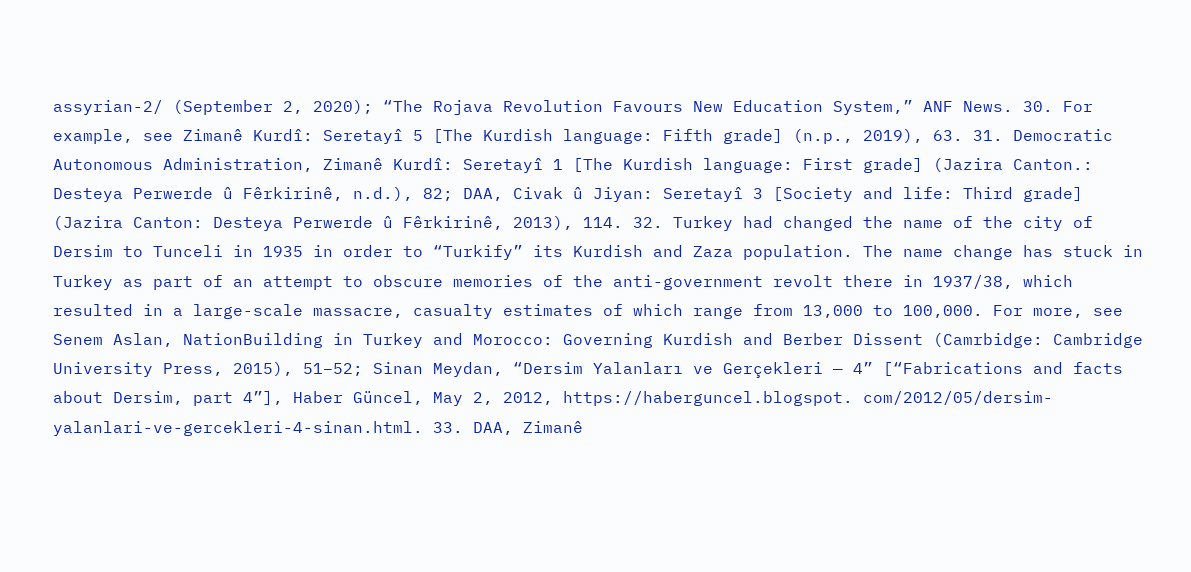assyrian-2/ (September 2, 2020); “The Rojava Revolution Favours New Education System,” ANF News. 30. For example, see Zimanê Kurdî: Seretayî 5 [The Kurdish language: Fifth grade] (n.p., 2019), 63. 31. Democratic Autonomous Administration, Zimanê Kurdî: Seretayî 1 [The Kurdish language: First grade] (Jazira Canton.: Desteya Perwerde û Fêrkirinê, n.d.), 82; DAA, Civak û Jiyan: Seretayî 3 [Society and life: Third grade] (Jazira Canton: Desteya Perwerde û Fêrkirinê, 2013), 114. 32. Turkey had changed the name of the city of Dersim to Tunceli in 1935 in order to “Turkify” its Kurdish and Zaza population. The name change has stuck in Turkey as part of an attempt to obscure memories of the anti-government revolt there in 1937/38, which resulted in a large-scale massacre, casualty estimates of which range from 13,000 to 100,000. For more, see Senem Aslan, NationBuilding in Turkey and Morocco: Governing Kurdish and Berber Dissent (Camrbidge: Cambridge University Press, 2015), 51–52; Sinan Meydan, “Dersim Yalanları ve Gerçekleri — 4” [“Fabrications and facts about Dersim, part 4”], Haber Güncel, May 2, 2012, https://haberguncel.blogspot. com/2012/05/dersim-yalanlari-ve-gercekleri-4-sinan.html. 33. DAA, Zimanê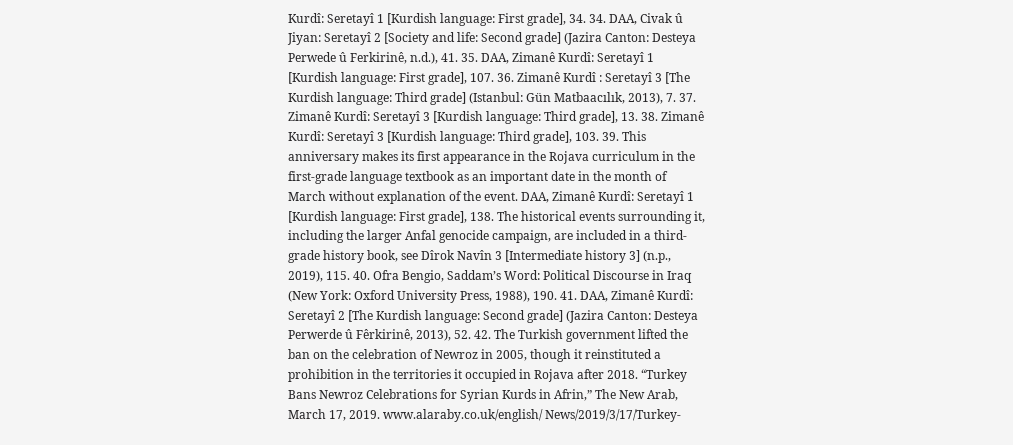Kurdî: Seretayî 1 [Kurdish language: First grade], 34. 34. DAA, Civak û Jiyan: Seretayî 2 [Society and life: Second grade] (Jazira Canton: Desteya Perwede û Ferkirinê, n.d.), 41. 35. DAA, Zimanê Kurdî: Seretayî 1 [Kurdish language: First grade], 107. 36. Zimanê Kurdî : Seretayî 3 [The Kurdish language: Third grade] (Istanbul: Gün Matbaacılık, 2013), 7. 37. Zimanê Kurdî: Seretayî 3 [Kurdish language: Third grade], 13. 38. Zimanê Kurdî: Seretayî 3 [Kurdish language: Third grade], 103. 39. This anniversary makes its first appearance in the Rojava curriculum in the first-grade language textbook as an important date in the month of March without explanation of the event. DAA, Zimanê Kurdî: Seretayî 1 [Kurdish language: First grade], 138. The historical events surrounding it, including the larger Anfal genocide campaign, are included in a third-grade history book, see Dîrok Navîn 3 [Intermediate history 3] (n.p., 2019), 115. 40. Ofra Bengio, Saddam’s Word: Political Discourse in Iraq (New York: Oxford University Press, 1988), 190. 41. DAA, Zimanê Kurdî: Seretayî 2 [The Kurdish language: Second grade] (Jazira Canton: Desteya Perwerde û Fêrkirinê, 2013), 52. 42. The Turkish government lifted the ban on the celebration of Newroz in 2005, though it reinstituted a prohibition in the territories it occupied in Rojava after 2018. “Turkey Bans Newroz Celebrations for Syrian Kurds in Afrin,” The New Arab, March 17, 2019. www.alaraby.co.uk/english/ News/2019/3/17/Turkey-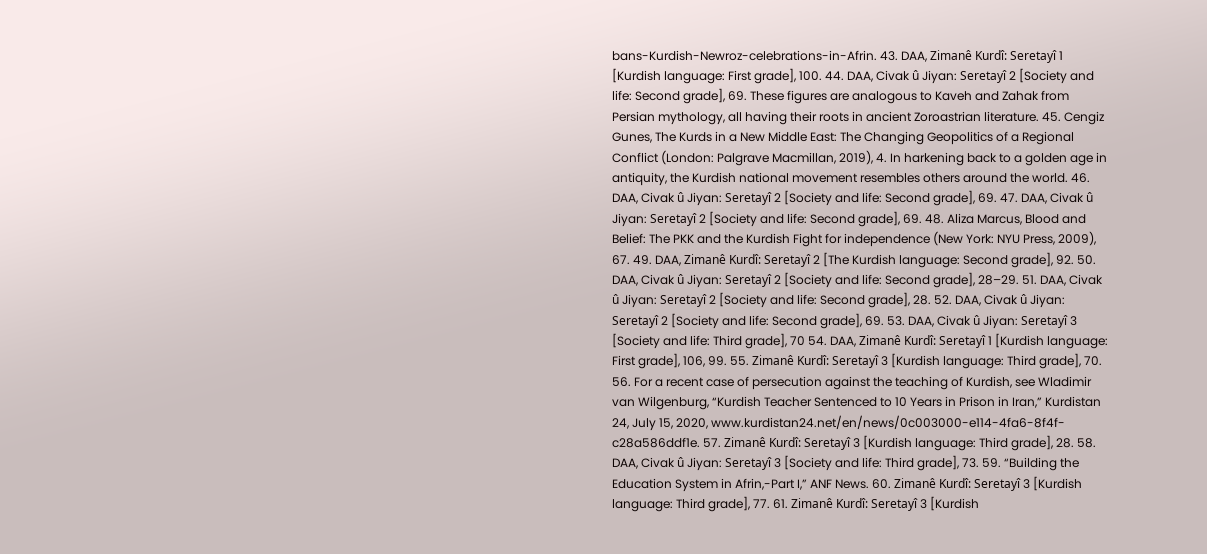bans-Kurdish-Newroz-celebrations-in-Afrin. 43. DAA, Zimanê Kurdî: Seretayî 1 [Kurdish language: First grade], 100. 44. DAA, Civak û Jiyan: Seretayî 2 [Society and life: Second grade], 69. These figures are analogous to Kaveh and Zahak from Persian mythology, all having their roots in ancient Zoroastrian literature. 45. Cengiz Gunes, The Kurds in a New Middle East: The Changing Geopolitics of a Regional Conflict (London: Palgrave Macmillan, 2019), 4. In harkening back to a golden age in antiquity, the Kurdish national movement resembles others around the world. 46. DAA, Civak û Jiyan: Seretayî 2 [Society and life: Second grade], 69. 47. DAA, Civak û Jiyan: Seretayî 2 [Society and life: Second grade], 69. 48. Aliza Marcus, Blood and Belief: The PKK and the Kurdish Fight for independence (New York: NYU Press, 2009), 67. 49. DAA, Zimanê Kurdî: Seretayî 2 [The Kurdish language: Second grade], 92. 50. DAA, Civak û Jiyan: Seretayî 2 [Society and life: Second grade], 28–29. 51. DAA, Civak û Jiyan: Seretayî 2 [Society and life: Second grade], 28. 52. DAA, Civak û Jiyan: Seretayî 2 [Society and life: Second grade], 69. 53. DAA, Civak û Jiyan: Seretayî 3 [Society and life: Third grade], 70 54. DAA, Zimanê Kurdî: Seretayî 1 [Kurdish language: First grade], 106, 99. 55. Zimanê Kurdî: Seretayî 3 [Kurdish language: Third grade], 70. 56. For a recent case of persecution against the teaching of Kurdish, see Wladimir van Wilgenburg, “Kurdish Teacher Sentenced to 10 Years in Prison in Iran,” Kurdistan 24, July 15, 2020, www.kurdistan24.net/en/news/0c003000-e114-4fa6-8f4f-c28a586ddf1e. 57. Zimanê Kurdî: Seretayî 3 [Kurdish language: Third grade], 28. 58. DAA, Civak û Jiyan: Seretayî 3 [Society and life: Third grade], 73. 59. “Building the Education System in Afrin,-Part I,” ANF News. 60. Zimanê Kurdî: Seretayî 3 [Kurdish language: Third grade], 77. 61. Zimanê Kurdî: Seretayî 3 [Kurdish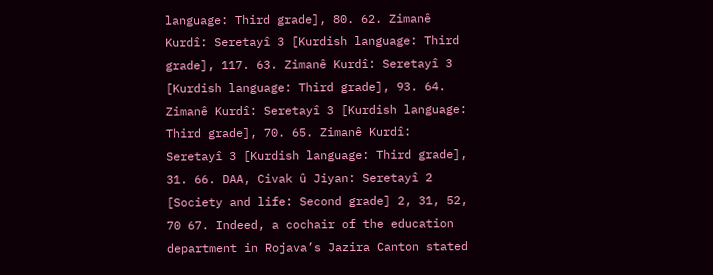language: Third grade], 80. 62. Zimanê Kurdî: Seretayî 3 [Kurdish language: Third grade], 117. 63. Zimanê Kurdî: Seretayî 3 [Kurdish language: Third grade], 93. 64. Zimanê Kurdî: Seretayî 3 [Kurdish language: Third grade], 70. 65. Zimanê Kurdî: Seretayî 3 [Kurdish language: Third grade], 31. 66. DAA, Civak û Jiyan: Seretayî 2 [Society and life: Second grade] 2, 31, 52, 70 67. Indeed, a cochair of the education department in Rojava’s Jazira Canton stated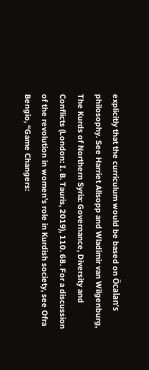explicitly that the curriculum would be based on Öcalan’s philosophy. See Harriet Allsopp and Wladimir van Wilgenburg, The Kurds of Northern Syria: Governance, Diversity and Conflicts (London: I. B. Tauris, 2019), 110. 68. For a discussion of the revolution in women’s role in Kurdish society, see Ofra Bengio, “Game Changers: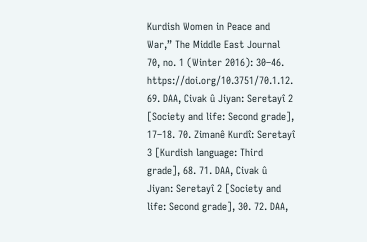Kurdish Women in Peace and War,” The Middle East Journal 70, no. 1 (Winter 2016): 30–46. https://doi.org/10.3751/70.1.12. 69. DAA, Civak û Jiyan: Seretayî 2 [Society and life: Second grade], 17–18. 70. Zimanê Kurdî: Seretayî 3 [Kurdish language: Third grade], 68. 71. DAA, Civak û Jiyan: Seretayî 2 [Society and life: Second grade], 30. 72. DAA,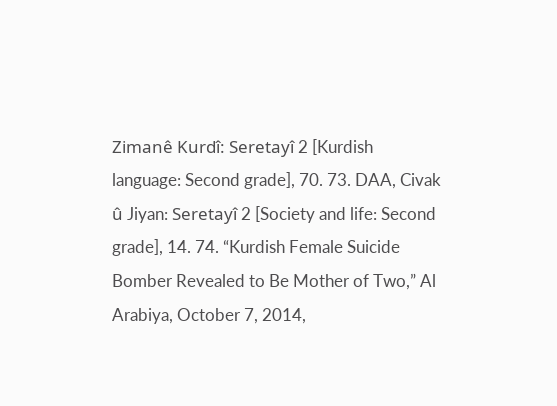Zimanê Kurdî: Seretayî 2 [Kurdish language: Second grade], 70. 73. DAA, Civak û Jiyan: Seretayî 2 [Society and life: Second grade], 14. 74. “Kurdish Female Suicide Bomber Revealed to Be Mother of Two,” Al Arabiya, October 7, 2014,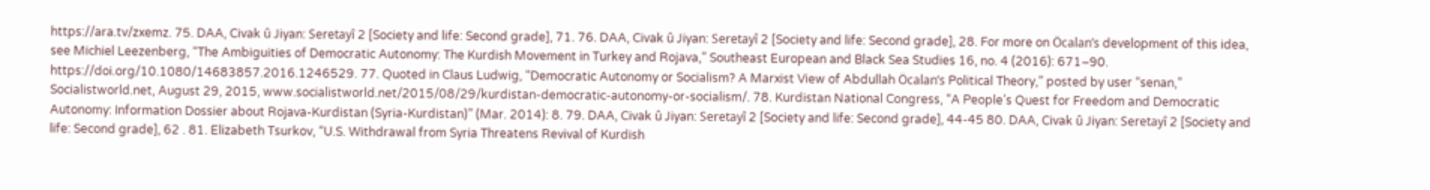https://ara.tv/zxemz. 75. DAA, Civak û Jiyan: Seretayî 2 [Society and life: Second grade], 71. 76. DAA, Civak û Jiyan: Seretayî 2 [Society and life: Second grade], 28. For more on Öcalan’s development of this idea, see Michiel Leezenberg, “The Ambiguities of Democratic Autonomy: The Kurdish Movement in Turkey and Rojava,” Southeast European and Black Sea Studies 16, no. 4 (2016): 671–90. https://doi.org/10.1080/14683857.2016.1246529. 77. Quoted in Claus Ludwig, “Democratic Autonomy or Socialism? A Marxist View of Abdullah Öcalan’s Political Theory,” posted by user “senan,” Socialistworld.net, August 29, 2015, www.socialistworld.net/2015/08/29/kurdistan-democratic-autonomy-or-socialism/. 78. Kurdistan National Congress, “A People’s Quest for Freedom and Democratic Autonomy: Information Dossier about Rojava-Kurdistan (Syria-Kurdistan)” (Mar. 2014): 8. 79. DAA, Civak û Jiyan: Seretayî 2 [Society and life: Second grade], 44-45 80. DAA, Civak û Jiyan: Seretayî 2 [Society and life: Second grade], 62 . 81. Elizabeth Tsurkov, “U.S. Withdrawal from Syria Threatens Revival of Kurdish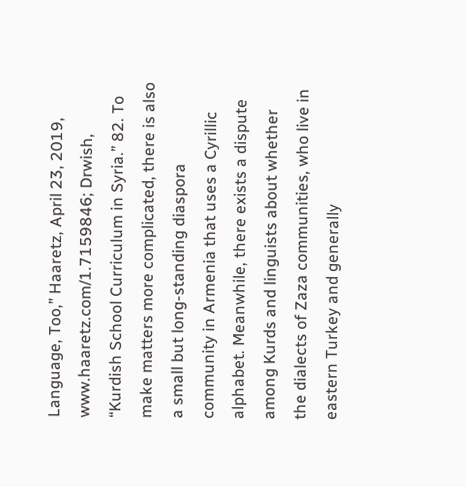Language, Too,” Haaretz, April 23, 2019, www.haaretz.com/1.7159846; Drwish, “Kurdish School Curriculum in Syria.” 82. To make matters more complicated, there is also a small but long-standing diaspora community in Armenia that uses a Cyrillic alphabet. Meanwhile, there exists a dispute among Kurds and linguists about whether the dialects of Zaza communities, who live in eastern Turkey and generally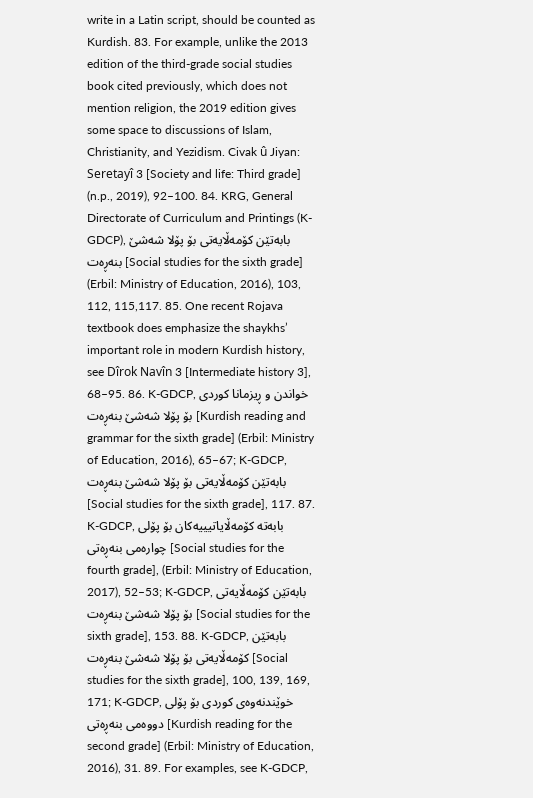write in a Latin script, should be counted as Kurdish. 83. For example, unlike the 2013 edition of the third-grade social studies book cited previously, which does not mention religion, the 2019 edition gives some space to discussions of Islam, Christianity, and Yezidism. Civak û Jiyan: Seretayî 3 [Society and life: Third grade] (n.p., 2019), 92–100. 84. KRG, General Directorate of Curriculum and Printings (K-GDCP), بابەتێن کۆمەڵایەتی بۆ پۆلا شەشێ بنەڕەت [Social studies for the sixth grade] (Erbil: Ministry of Education, 2016), 103, 112, 115,117. 85. One recent Rojava textbook does emphasize the shaykhs’ important role in modern Kurdish history, see Dîrok Navîn 3 [Intermediate history 3], 68–95. 86. K-GDCP, خواندن و ڕیزمانا کوردی بۆ پۆلا شەشێ بنەڕەت [Kurdish reading and grammar for the sixth grade] (Erbil: Ministry of Education, 2016), 65–67; K-GDCP, بابەتێن کۆمەڵایەتی بۆ پۆلا شەشێ بنەڕەت [Social studies for the sixth grade], 117. 87. K-GDCP, بابەتە کۆمەڵایاتیییەکان بۆ پۆلی چوارەمی بنەڕەتی [Social studies for the fourth grade], (Erbil: Ministry of Education, 2017), 52–53; K-GDCP, بابەتێن کۆمەڵایەتی بۆ پۆلا شەشێ بنەڕەت [Social studies for the sixth grade], 153. 88. K-GDCP, بابەتێن کۆمەڵایەتی بۆ پۆلا شەشێ بنەڕەت [Social studies for the sixth grade], 100, 139, 169, 171; K-GDCP, خوێندنەوەی کوردی بۆ پۆلی دووەمی بنەڕەتی [Kurdish reading for the second grade] (Erbil: Ministry of Education, 2016), 31. 89. For examples, see K-GDCP,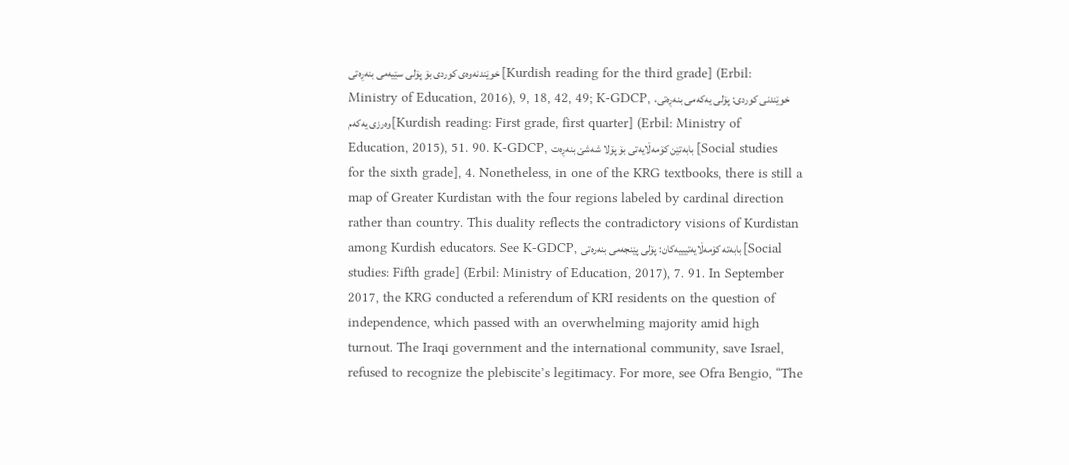خوێندنەوەی کوردی بۆ پۆلی سێیەمی بنەڕەتی [Kurdish reading for the third grade] (Erbil: Ministry of Education, 2016), 9, 18, 42, 49; K-GDCP, خوێندنی کوردی: پۆلی یەکەمی بنەڕەتی، وەرزی یەکەم[Kurdish reading: First grade, first quarter] (Erbil: Ministry of Education, 2015), 51. 90. K-GDCP, بابەتێن کۆمەڵایەتی بۆ پۆلا شەشێ بنەڕەت [Social studies for the sixth grade], 4. Nonetheless, in one of the KRG textbooks, there is still a map of Greater Kurdistan with the four regions labeled by cardinal direction rather than country. This duality reflects the contradictory visions of Kurdistan among Kurdish educators. See K-GDCP, بابەتە کۆمەڵایەتیییەکان: پۆلی پێنجەمی بنەرەتی [Social studies: Fifth grade] (Erbil: Ministry of Education, 2017), 7. 91. In September 2017, the KRG conducted a referendum of KRI residents on the question of independence, which passed with an overwhelming majority amid high turnout. The Iraqi government and the international community, save Israel, refused to recognize the plebiscite’s legitimacy. For more, see Ofra Bengio, “The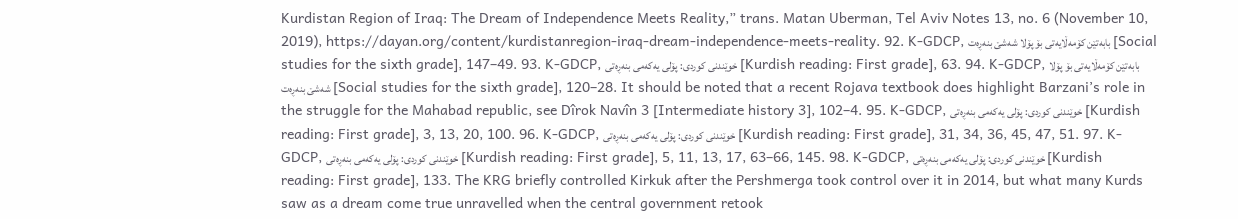Kurdistan Region of Iraq: The Dream of Independence Meets Reality,” trans. Matan Uberman, Tel Aviv Notes 13, no. 6 (November 10, 2019), https://dayan.org/content/kurdistanregion-iraq-dream-independence-meets-reality. 92. K-GDCP, بابەتێن کۆمەڵایەتی بۆ پۆلا شەشێ بنەڕەت [Social studies for the sixth grade], 147–49. 93. K-GDCP, خوێندنی کوردی: پۆلی یەکەمی بنەڕەتی [Kurdish reading: First grade], 63. 94. K-GDCP, بابەتێن کۆمەڵایەتی بۆ پۆلا شەشێ بنەڕەت [Social studies for the sixth grade], 120–28. It should be noted that a recent Rojava textbook does highlight Barzani’s role in the struggle for the Mahabad republic, see Dîrok Navîn 3 [Intermediate history 3], 102–4. 95. K-GDCP, خوێندنی کوردی: پۆلی یەکەمی بنەڕەتی [Kurdish reading: First grade], 3, 13, 20, 100. 96. K-GDCP, خوێندنی کوردی: پۆلی یەکەمی بنەڕەتی [Kurdish reading: First grade], 31, 34, 36, 45, 47, 51. 97. K-GDCP, خوێندنی کوردی: پۆلی یەکەمی بنەڕەتی [Kurdish reading: First grade], 5, 11, 13, 17, 63–66, 145. 98. K-GDCP, خوێندنی کوردی: پۆلی یەکەمی بنەڕەتی [Kurdish reading: First grade], 133. The KRG briefly controlled Kirkuk after the Pershmerga took control over it in 2014, but what many Kurds saw as a dream come true unravelled when the central government retook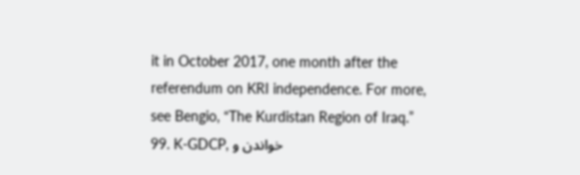it in October 2017, one month after the referendum on KRI independence. For more, see Bengio, “The Kurdistan Region of Iraq.” 99. K-GDCP, خواندن و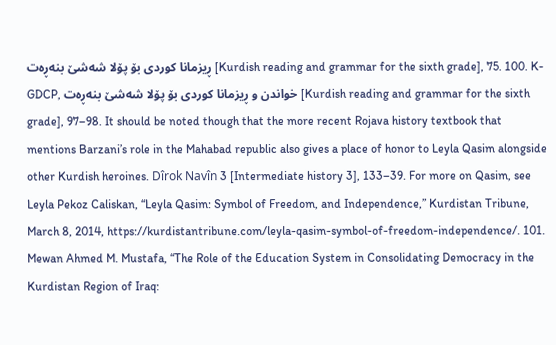ڕیزمانا کوردی بۆ پۆلا شەشێ بنەڕەت [Kurdish reading and grammar for the sixth grade], 75. 100. K-GDCP, خواندن و ڕیزمانا کوردی بۆ پۆلا شەشێ بنەڕەت [Kurdish reading and grammar for the sixth grade], 97–98. It should be noted though that the more recent Rojava history textbook that mentions Barzani’s role in the Mahabad republic also gives a place of honor to Leyla Qasim alongside other Kurdish heroines. Dîrok Navîn 3 [Intermediate history 3], 133–39. For more on Qasim, see Leyla Pekoz Caliskan, “Leyla Qasim: Symbol of Freedom, and Independence,” Kurdistan Tribune, March 8, 2014, https://kurdistantribune.com/leyla-qasim-symbol-of-freedom-independence/. 101. Mewan Ahmed M. Mustafa, “The Role of the Education System in Consolidating Democracy in the Kurdistan Region of Iraq: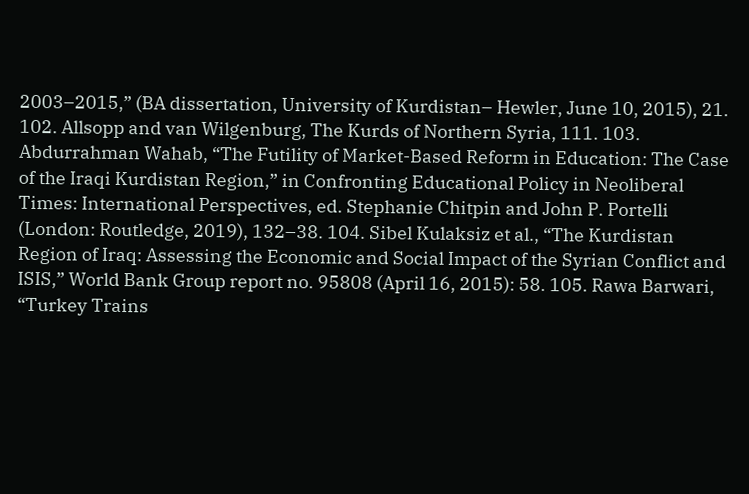2003–2015,” (BA dissertation, University of Kurdistan– Hewler, June 10, 2015), 21. 102. Allsopp and van Wilgenburg, The Kurds of Northern Syria, 111. 103. Abdurrahman Wahab, “The Futility of Market-Based Reform in Education: The Case of the Iraqi Kurdistan Region,” in Confronting Educational Policy in Neoliberal Times: International Perspectives, ed. Stephanie Chitpin and John P. Portelli (London: Routledge, 2019), 132–38. 104. Sibel Kulaksiz et al., “The Kurdistan Region of Iraq: Assessing the Economic and Social Impact of the Syrian Conflict and ISIS,” World Bank Group report no. 95808 (April 16, 2015): 58. 105. Rawa Barwari, “Turkey Trains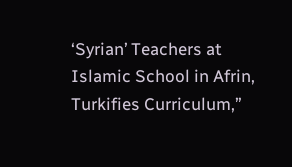‘Syrian’ Teachers at Islamic School in Afrin, Turkifies Curriculum,”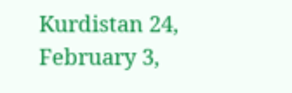Kurdistan 24, February 3,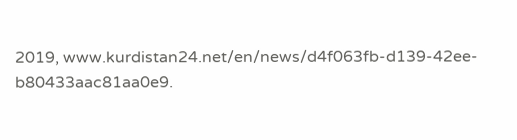2019, www.kurdistan24.net/en/news/d4f063fb-d139-42ee-b80433aac81aa0e9.